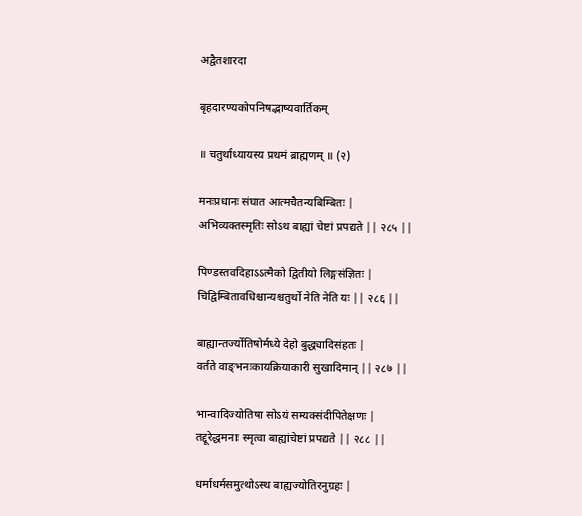अद्वैतशारदा

बृहदारण्यकोपनिषद्भाष्यवार्तिकम्

॥ चतुर्थाध्यायस्य प्रथमं ब्राह्मणम् ॥ (२)

मनःप्रधानः संघात आत्मचैतन्यबिम्बितः |
अभिव्यक्तस्मृतिः सोऽथ बाह्यां चेष्टां प्रपद्यते || २८५ ||

पिण्डस्तवदिहाऽऽत्मैको द्वितीयो लिङ्गसंज्ञितः |
चिद्विम्बितावधिश्चान्यश्चतुर्थो नेति नेति यः || २८६ ||

बाह्यान्तर्ज्योतिषोर्मध्ये देहो बुद्ध्यादिसंहतः |
वर्तते वाङ्भनःकायक्रियाकारी सुखादिमान् || २८७ ||

भान्वादिज्योतिषा सोऽयं सम्यक्संदीपितेक्षणः |
तद्दूरेद्धमनाः स्मृत्वा बाह्यांचेष्टां प्रपद्यते || २८८ ||

धर्माधर्मसमुत्थोऽस्थ बाह्यज्योतिरनुग्रहः |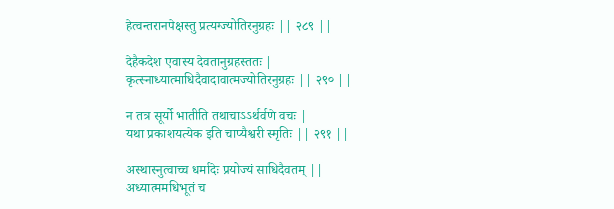हेत्वन्तरानपेक्षस्तु प्रत्यग्ज्योतिरनुग्रहः || २८९ ||

देहैकदेश एवास्य देवतानुग्रहस्ततः |
कृत्स्नाध्यात्माधिदैवादावात्मज्योतिरनुग्रहः || २९० ||

न तत्र सूर्यो भातीति तथाचाऽऽर्थर्वणे वचः |
यथा प्रकाशयत्येक इति चाप्यैश्वरी स्मृतिः || २९१ ||

अस्थास्नुत्वाच्च धर्मादेः प्रयोज्यं साधिदैवतम् ||
अध्यात्ममधिभूतं च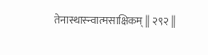तेनास्थास्न्वात्मसाक्षिकम् || २९२ ||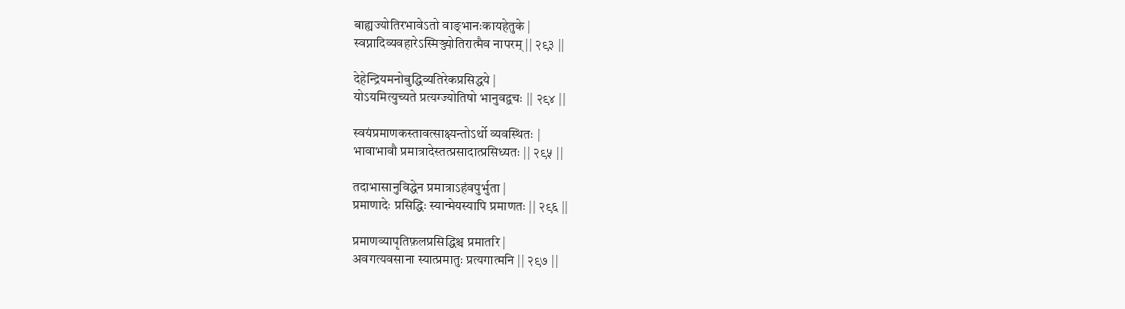बाह्यज्योतिरभावेऽतो वाङ्भानःकायहेतुके |
स्वप्नादिव्यवहारेऽस्मिञ्ज्योतिरात्मैव नापरम् || २९३ ||

देहेन्द्रियमनोबुद्धिव्यतिरेकप्रसिद्धये |
योऽयमित्युच्यते प्रत्यग्ज्योतिषो भानुवद्वचः || २९४ ||

स्वयंप्रमाणकस्तावत्साक्ष्यन्तोऽर्थो व्यवस्थितः |
भावाभावौ प्रमात्रादेस्तत्प्रसादात्प्रसिध्यतः || २९५ ||

तदाभासानुविद्धेन प्रमात्राऽहंवपुर्भुता |
प्रमाणादेः प्रसिद्धिः स्यान्मेयस्यापि प्रमाणतः || २९६ ||

प्रमाणव्यापृतिफ़लप्रसिद्धिश्च प्रमातरि |
अवगत्यवसाना स्यात्प्रमातुः प्रत्यगात्मनि || २९७ ||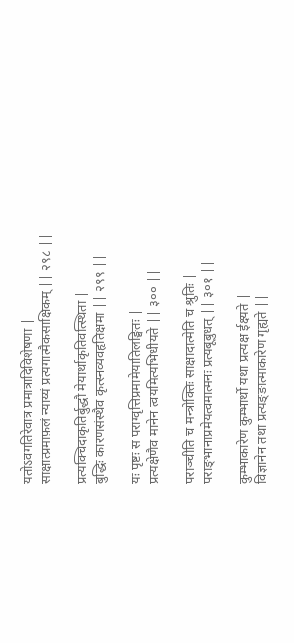यतोऽवगतिरेवात्र प्रमात्रादिविशेषणा |
साक्षात्प्रमाफ़लं न्याय्यं प्रत्यगात्मैकसाक्षिकम् || २९८ ||

प्रत्यक्चिदाकृतिर्बुद्धौ मेयार्थाकृतिवत्स्थिता |
बुद्धिः कारणसंस्थैव कृत्स्नव्यवहृतिक्षमा || २९९ ||

यः पृष्टः स पराग्वृत्तिप्रमामेयातिलङ्घितः |
प्रत्यक्षेणैव मानेन त्वयमित्यभिधीयते || ३०० ||

पराञ्चीति च मन्त्रोक्तिः साक्षादात्मेति च श्रुतिः |
पराङ्भानाप्रमेयत्वमात्मनः प्रत्यबूबुधत् || ३०१ ||

कुम्भाकारेण कुम्भार्थो यथा प्रत्यक्ष ईक्ष्यते |
विज्ञानेन तथा प्रत्यङ्ङात्माकारेण गृह्यते ||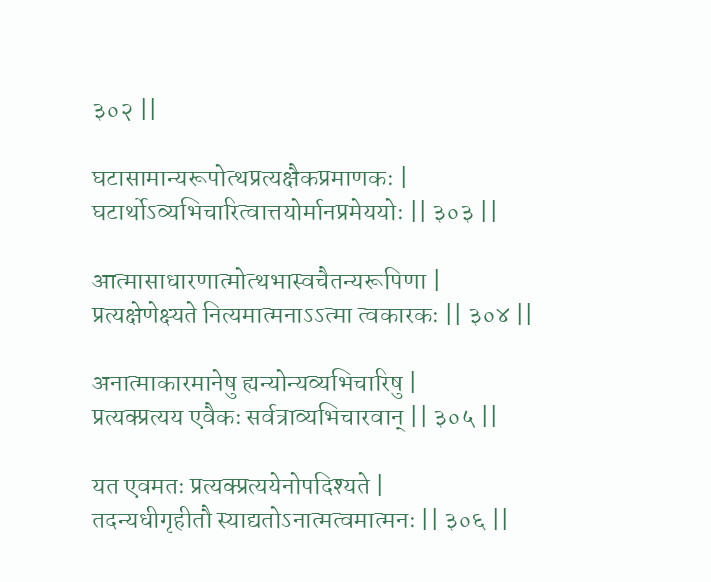३०२ ||

घटासामान्यरूपोत्थप्रत्यक्षैकप्रमाणकः |
घटार्थोऽव्यभिचारित्वात्तयोर्मानप्रमेययोः || ३०३ ||

आत्मासाधारणात्मोत्थभास्वचैतन्यरूपिणा |
प्रत्यक्षेणेक्ष्यते नित्यमात्मनाऽऽत्मा त्वकारकः || ३०४ ||

अनात्माकारमानेषु ह्यन्योन्यव्यभिचारिषु |
प्रत्यक्प्रत्यय एवैकः सर्वत्राव्यभिचारवान् || ३०५ ||

यत एवमतः प्रत्यक्प्रत्ययेनोपदिश्यते |
तदन्यधीगृहीतौ स्याद्यतोऽनात्मत्वमात्मनः || ३०६ ||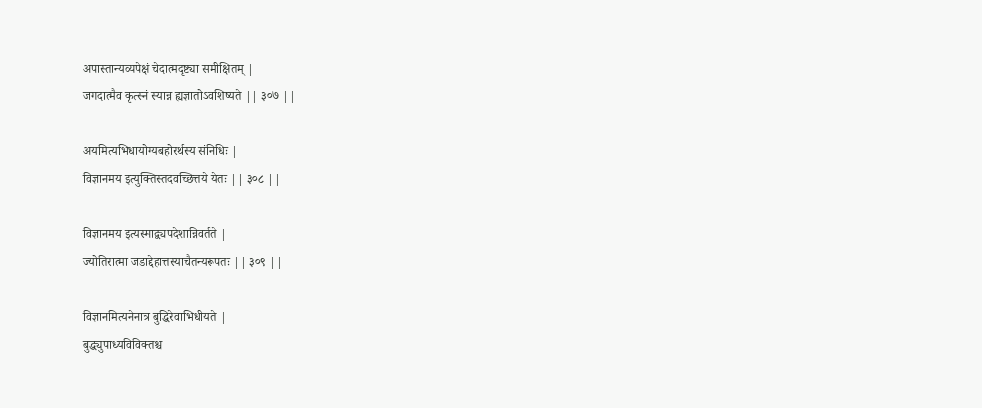अपास्तान्यव्यपेक्षं चेदात्मदृष्ट्या समीक्षितम् |
जगदात्मैव कृत्स्नं स्यान्न ह्यज्ञातोऽवशिष्यते || ३०७ ||

अयमित्यभिधायोग्यबहोरर्थस्य संनिधिः |
विज्ञानमय इत्युक्तिस्तदवच्छित्तये येतः || ३०८ ||

विज्ञानमय इत्यस्माद्व्यपदेशान्निवर्तते |
ज्योतिरात्मा जडाद्देहात्तस्याचैतन्यरूपतः || ३०९ ||

विज्ञानमित्यनेनात्र बुद्धिरेवाभिधीयते |
बुद्ध्युपाध्यविविक्तश्च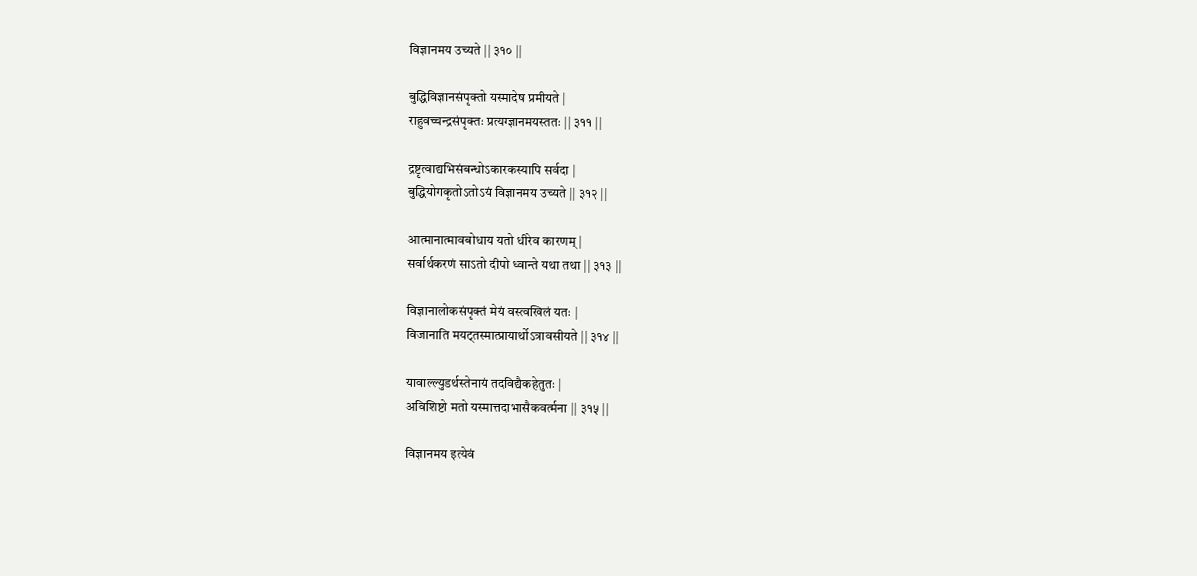विज्ञानमय उच्यते || ३१० ||

बुद्धिविज्ञानसंपृक्तो यस्मादेष प्रमीयते |
राहुवच्चन्द्रसंपृक्तः प्रत्यग्ज्ञानमयस्ततः || ३११ ||

द्रष्टृत्वाद्यभिसंबन्धोऽकारकस्यापि सर्वदा |
बुद्धियोगकृतोऽतोऽयं विज्ञानमय उच्यते || ३१२ ||

आत्मानात्मावबोधाय यतो धीरेव कारणम् |
सर्वार्थकरणं साऽतो दीपो ध्वान्ते यथा तथा || ३१३ ||

विज्ञानालोकसंपृक्तं मेयं वस्त्वखिलं यतः |
विजानाति मयट्तस्मात्प्रायार्थोऽत्रावसीयते || ३१४ ||

यावाल्ल्युडर्थस्तेनायं तदविद्यैकहेतुतः |
अविशिष्टो मतो यस्मात्तदाभासैकवर्त्मना || ३१५ ||

विज्ञानमय इत्येवं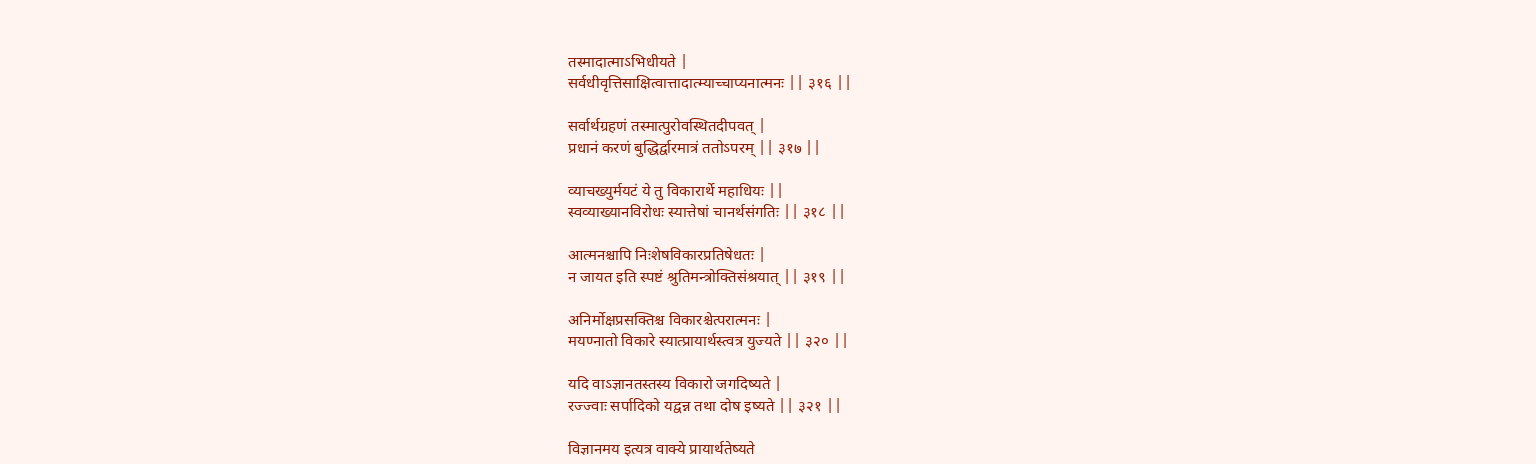तस्मादात्माऽभिधीयते |
सर्वधीवृत्तिसाक्षित्वात्तादात्म्याच्चाप्यनात्मनः || ३१६ ||

सर्वार्थग्रहणं तस्मात्पुरोवस्थितदीपवत् |
प्रधानं करणं बुद्धिर्द्वारमात्रं ततोऽपरम् || ३१७ ||

व्याचख्युर्मयटं ये तु विकारार्थे महाधियः ||
स्वव्याख्यानविरोधः स्यात्तेषां चानर्थसंगतिः || ३१८ ||

आत्मनश्चापि निःशेषविकारप्रतिषेधतः |
न जायत इति स्पष्टं श्रुतिमन्त्रोक्तिसंश्रयात् || ३१९ ||

अनिर्मोक्षप्रसक्तिश्च विकारश्चेत्परात्मनः |
मयण्नातो विकारे स्यात्प्रायार्थस्त्वत्र युज्यते || ३२० ||

यदि वाऽज्ञानतस्तस्य विकारो जगदिष्यते |
रज्ज्वाः सर्पादिको यद्वन्न तथा दोष इष्यते || ३२१ ||

विज्ञानमय इत्यत्र वाक्ये प्रायार्थतेष्यते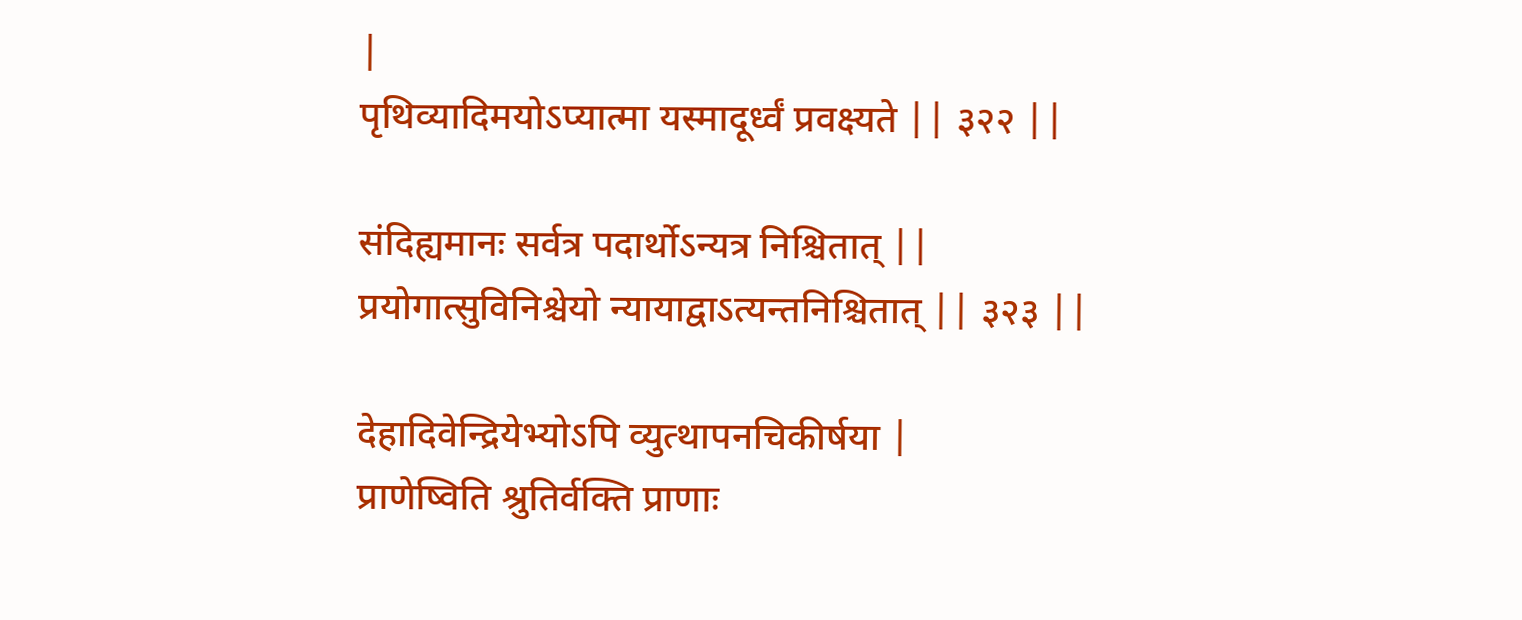|
पृथिव्यादिमयोऽप्यात्मा यस्मादूर्ध्वं प्रवक्ष्यते || ३२२ ||

संदिह्यमानः सर्वत्र पदार्थोऽन्यत्र निश्चितात् ||
प्रयोगात्सुविनिश्चेयो न्यायाद्वाऽत्यन्तनिश्चितात् || ३२३ ||

देहादिवेन्द्रियेभ्योऽपि व्युत्थापनचिकीर्षया |
प्राणेष्विति श्रुतिर्वक्ति प्राणाः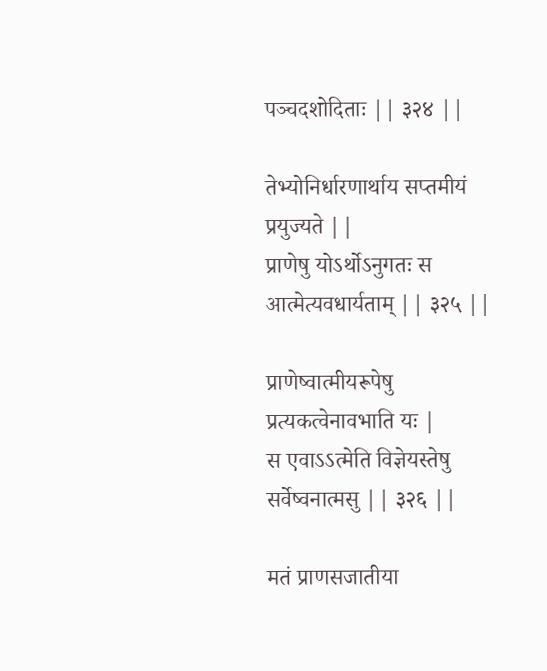पञ्चदशोदिताः || ३२४ ||

तेभ्योनिर्धारणार्थाय सप्तमीयं प्रयुज्यते ||
प्राणेषु योऽर्थोऽनुगतः स आत्मेत्यवधार्यताम् || ३२५ ||

प्राणेष्वात्मीयरूपेषु प्रत्यकत्वेनावभाति यः |
स एवाऽऽत्मेति विज्ञेयस्तेषु सर्वेष्वनात्मसु || ३२६ ||

मतं प्राणसजातीया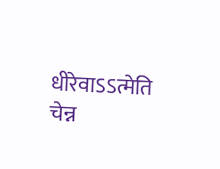धीरेवाऽऽत्मेति चेन्न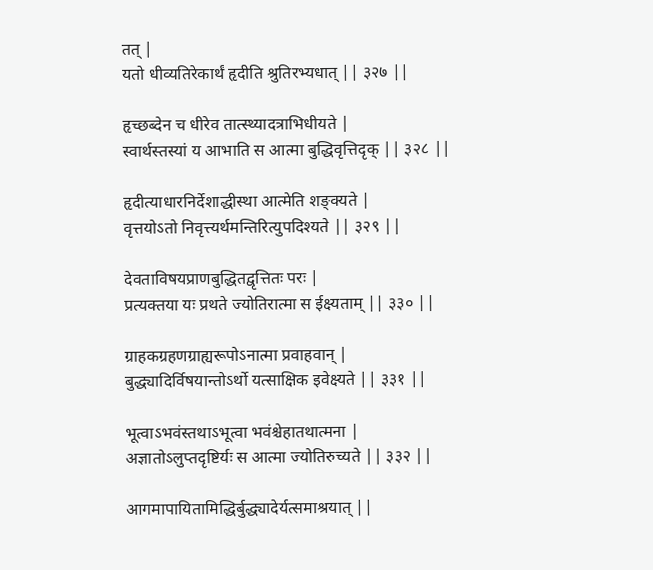तत् |
यतो धीव्यतिरेकार्थं हृदीति श्रुतिरभ्यधात् || ३२७ ||

हृच्छब्देन च धीरेव तात्स्थ्यादत्राभिधीयते |
स्वार्थस्तस्यां य आभाति स आत्मा बुद्धिवृत्तिदृक् || ३२८ ||

हृदीत्याधारनिर्देशाद्धीस्था आत्मेति शङ्क्यते |
वृत्तयोऽतो निवृत्त्यर्थमन्तिरित्युपदिश्यते || ३२९ ||

देवताविषयप्राणबुद्धितद्वृत्तितः परः |
प्रत्यक्तया यः प्रथते ज्योतिरात्मा स ईक्ष्यताम् || ३३० ||

ग्राहकग्रहणग्राह्यरूपोऽनात्मा प्रवाहवान् |
बुद्ध्यादिर्विषयान्तोऽर्थो यत्साक्षिक इवेक्ष्यते || ३३१ ||

भूत्वाऽभवंस्तथाऽभूत्वा भवंश्चेहातथात्मना |
अज्ञातोऽलुप्तदृष्टिर्यः स आत्मा ज्योतिरुच्यते || ३३२ ||

आगमापायितामिद्धिर्बुद्ध्यादेर्यत्समाश्रयात् ||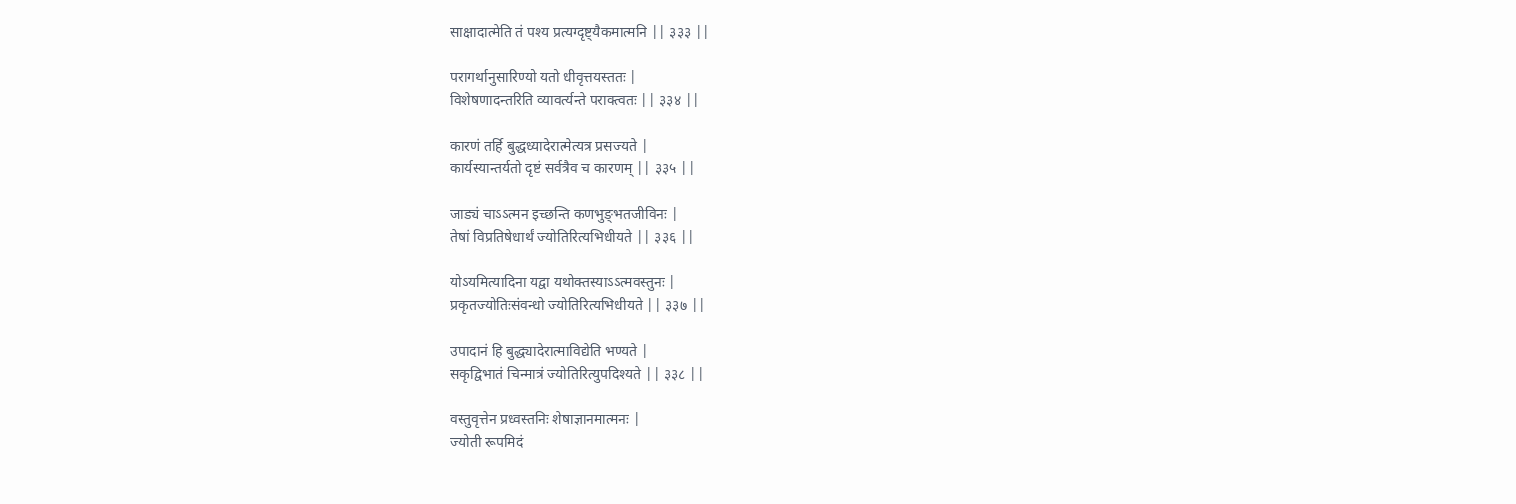साक्षादात्मेति तं पश्य प्रत्यग्दृष्ट्यैकमात्मनि || ३३३ ||

परागर्थानुसारिण्यो यतो धीवृत्तयस्ततः |
विशेषणादन्तरिति व्यावर्त्यन्ते पराक्त्वतः || ३३४ ||

कारणं तर्हि बुद्धध्यादेरात्मेत्यत्र प्रसज्यते |
कार्यस्यान्तर्यतो दृष्टं सर्वत्रैव च कारणम् || ३३५ ||

जाड्यं चाऽऽत्मन इच्छन्ति कणभुङ्भतजीविनः |
तेषां विप्रतिषेधार्थं ज्योतिरित्यभिधीयते || ३३६ ||

योऽयमित्यादिना यद्वा यथोक्तस्याऽऽत्मवस्तुनः |
प्रकृतज्योतिःसंवन्धो ज्योतिरित्यभिधीयते || ३३७ ||

उपादानं हि बुद्ध्यादेरात्माविद्येति भण्यते |
सकृद्विभातं चिन्मात्रं ज्योतिरित्युपदिश्यते || ३३८ ||

वस्तुवृत्तेन प्रध्वस्तनिः शेषाज्ञानमात्मनः |
ज्योती रूपमिदं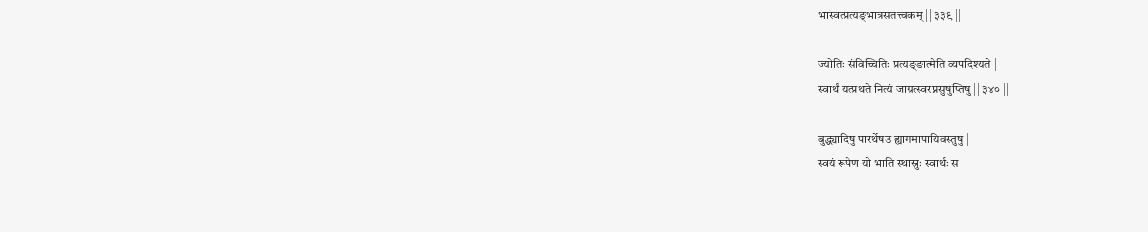भास्वत्प्रत्यङ्भात्रसतत्त्वकम् || ३३९ ||

ज्योतिः संविच्चितिः प्रत्यङ्ङात्मेति व्यपदिश्यते |
स्वार्थं यत्प्रथते नित्यं जाग्रत्स्वरप्नसुषुप्तिषु || ३४० ||

बुद्ध्यादिषु पारर्थेषउ ह्यागमापायिवस्तुषु |
स्वयं रूपेण यो भाति स्थास्रुः स्वार्थः स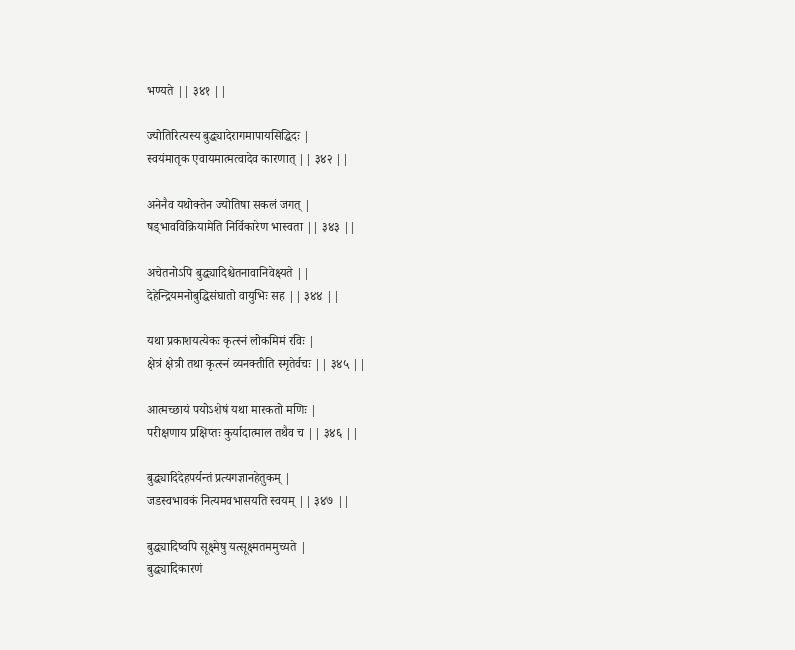भण्यते || ३४१ ||

ज्योतिरित्यस्य बुद्ध्यादेरागमापायसिद्धिदः |
स्वयंमातृक एवायमात्मत्वादेव कारणात् || ३४२ ||

अनेनैव यथोक्तेन ज्योतिषा सकलं जगत् |
षड्भावविक्रियामेति निर्विकारेण भास्वता || ३४३ ||

अचेतनोऽपि बुद्ध्यादिश्चेतनावानिवेक्ष्यते ||
देहेन्द्रियमनोबुद्धिसंघातो वायुभिः सह || ३४४ ||

यथा प्रकाशयत्येकः कृत्स्नं लोकमिमं रविः |
क्षेत्रं क्षेत्री तथा कृत्स्नं व्यनक्तीति स्मृतेर्वचः || ३४५ ||

आत्मच्छायं पयोऽशेषं यथा मारकतो मणिः |
परीक्षणाय प्रक्षिप्तः कुर्यादात्माल तथैव च || ३४६ ||

बुद्ध्यादिदेहपर्यन्तं प्रत्यगज्ञानहेतुकम् |
जडस्वभावकं नित्यमवभासयति स्वयम् || ३४७ ||

बुद्ध्यादिष्वपि सूक्ष्मेषु यत्सूक्ष्मतममुच्यते |
बुद्ध्यादिकारणं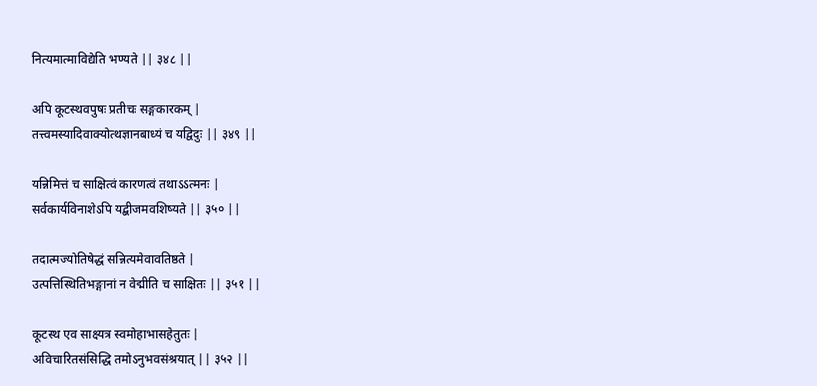नित्यमात्माविद्येति भण्यते || ३४८ ||

अपि कूटस्थवपुषः प्रतीचः सङ्गकारकम् |
तत्त्वमस्यादिवाक्योत्थज्ञानबाध्यं च यद्विदुः || ३४९ ||

यन्निमित्तं च साक्षित्वं कारणत्वं तथाऽऽत्मनः |
सर्वकार्यविनाशेऽपि यद्बीजमवशिष्यते || ३५० ||

तदात्मज्योतिषेद्धं सन्नित्यमेवावतिष्ठते |
उत्पत्तिस्थितिभङ्गानां न वेद्मीति च साक्षितः || ३५१ ||

कूटस्थ एव साक्ष्यत्र स्वमोहाभासहेतुतः |
अविचारितसंसिद्धि तमोऽनुभवसंश्रयात् || ३५२ ||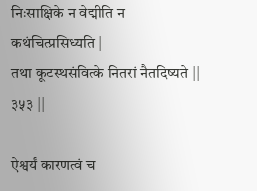निःसाक्षिके न वेद्मीति न कथंचित्प्रसिध्यति |
तथा कूटस्थसंवित्के नितरां नैतदिष्यते || ३५३ ||

ऐश्वर्यं कारणत्वं च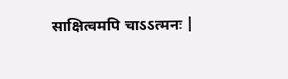साक्षित्वमपि चाऽऽत्मनः |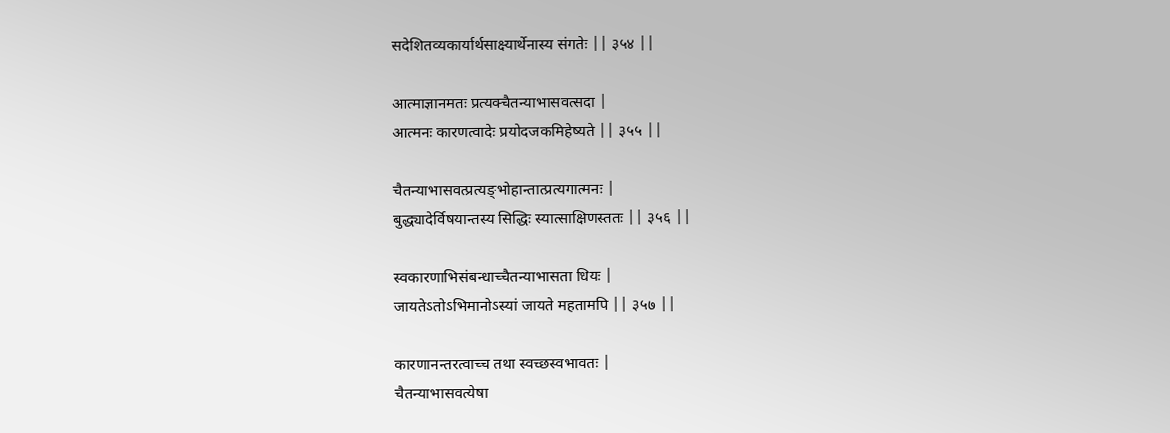सदेशितव्यकार्यार्थसाक्ष्यार्थेनास्य संगतेः || ३५४ ||

आत्माज्ञानमतः प्रत्यक्चैतन्याभासवत्सदा |
आत्मनः कारणत्वादेः प्रयोदजकमिहेष्यते || ३५५ ||

चैतन्याभासवत्प्रत्यङ्भोहान्तात्प्रत्यगात्मनः |
बुद्ध्यादेर्विषयान्तस्य सिद्धिः स्यात्साक्षिणस्ततः || ३५६ ||

स्वकारणाभिसंबन्धाच्चैतन्याभासता धियः |
जायतेऽतोऽभिमानोऽस्यां जायते महतामपि || ३५७ ||

कारणानन्तरत्वाच्च तथा स्वच्छस्वभावतः |
चैतन्याभासवत्येषा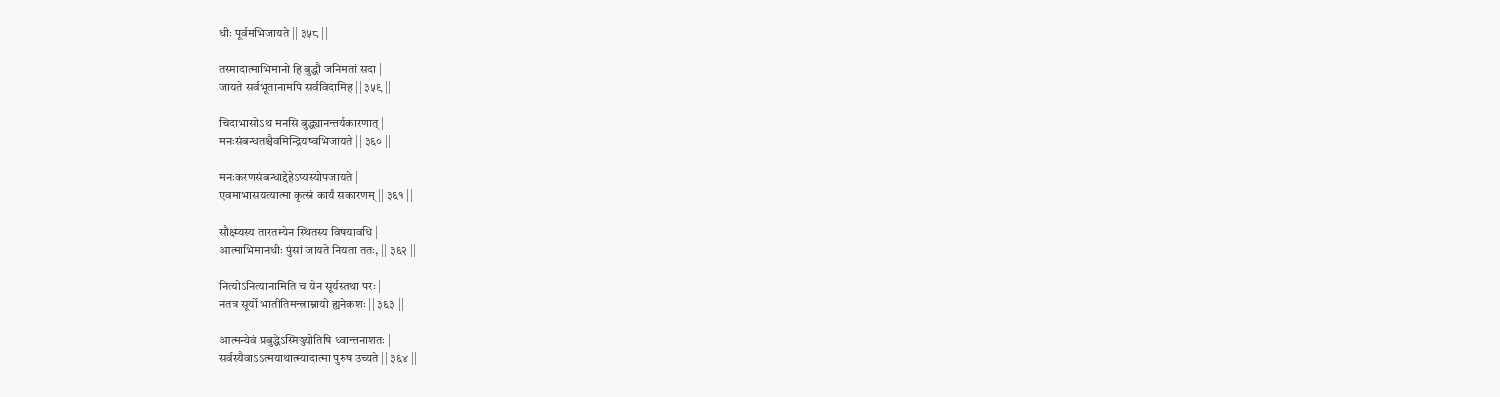धीः पूर्वमभिजायते || ३५८ ||

तस्मादात्माभिमानो हि बुद्धौ जनिमतां सदा |
जायते सर्वभूतानामपि सर्वविदामिह || ३५९ ||

चिदाभासोऽथ मनसि बुद्ध्यानन्तर्यकारणात् |
मनःसंबन्धतश्चैवमिन्द्रियष्वभिजायते || ३६० ||

मनःकरणसंबन्धाद्देहेऽप्यस्योपजायते |
एवमाभासयत्यात्मा कृत्स्नं कार्यं सकारणम् || ३६१ ||

सौक्ष्म्यस्य तारतम्येन स्थितस्य विषयावधि |
आत्माभिमानधीः पुंसां जायते नियता ततः, || ३६२ ||

नित्योऽनित्यानामिति च येन सूर्यस्तथा परः |
नतत्र सूर्यो भातीतिमन्त्राम्नायो ह्यनेकशः || ३६३ ||

आत्मन्येवं प्रबुद्धेऽस्मिञ्ज्योतिषि ध्वान्तनाशतः |
सर्वस्यैवाऽऽत्मयाथात्म्यादात्मा पुरुष उच्यते || ३६४ ||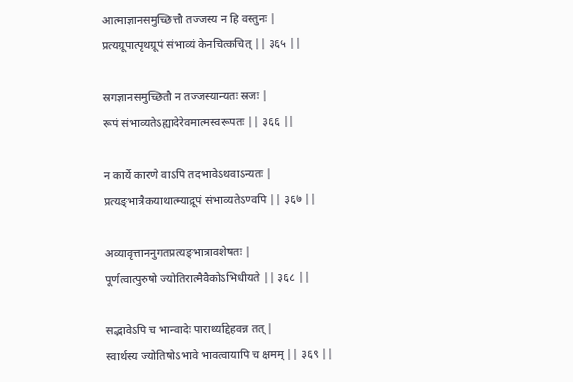आत्माज्ञानसमुच्छित्तौ तज्जस्य न हि वस्तुनः |
प्रत्यग्रूपात्पृथग्रूपं संभाव्यं केनचित्कचित् || ३६५ ||

स्रगज्ञानसमुच्छितौ न तज्जस्यान्यतः स्रजः |
रूपं संभाव्यतेऽह्यादेरेवमात्मस्वरूपतः || ३६६ ||

न कार्ये कारणे वाऽपि तदभावेऽथवाऽन्यतः |
प्रत्यङ्भात्रैकयाथात्म्याद्रूपं संभाव्यतेऽण्वपि || ३६७ ||

अव्यावृत्ताननुगतप्रत्यङ्भात्रावशेषतः |
पूर्णत्वात्पुरुषो ज्योतिरात्मैवैकोऽभिधीयते || ३६८ ||

सद्भावेऽपि च भान्वादेः पारार्थ्याद्देहवन्न तत् |
स्वार्थस्य ज्योतिषोऽभावे भावत्वायापि च क्षमम् || ३६९ ||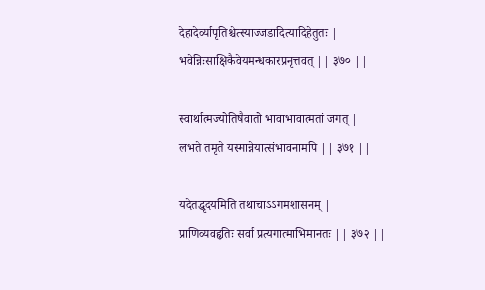देहादेर्व्यापृतिश्चेत्स्याज्जडादित्यादिहेतुतः |
भवेन्निःसाक्षिकैवेयमन्धकारप्रनृत्तवत् || ३७० ||

स्वार्थात्मज्योतिषैवातो भावाभावात्मतां जगत् |
लभते तमृते यस्मान्नेयात्संभावनामपि || ३७१ ||

यदेतद्धृदयमिति तथाचाऽऽगमशासनम् |
प्राणिव्यवहृतिः सर्वा प्रत्यगात्माभिमानतः || ३७२ ||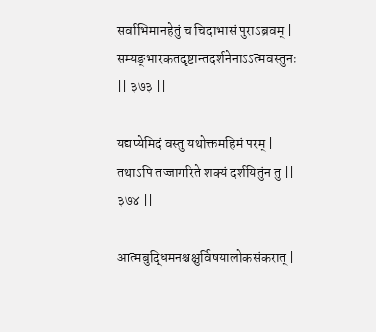सर्वाभिमानहेतुं च चिदाभासं पुराऽब्रवम् |
सम्यङ्भारकतदृष्टान्तदर्शनेनाऽऽत्मवस्तुनः || ३७३ ||

यद्यप्येमिदं वस्तु यथोक्तमहिमं परम् | तथाऽपि तज्जागरिते शक्यं दर्शयितुंन तु || ३७४ ||

आत्मबुद्धिमनश्चक्षुर्विषयालोकसंकरात् |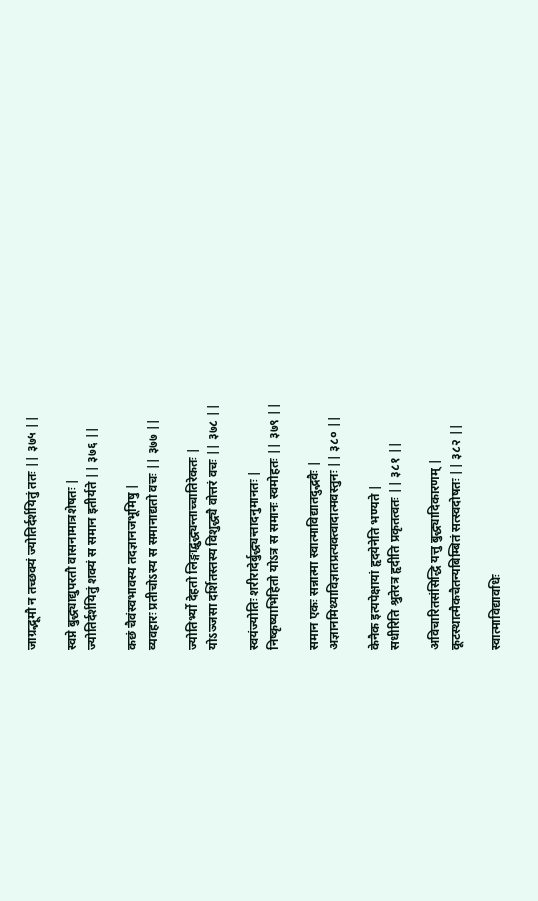जाग्रद्भूमौ न तच्छक्यं ज्योतिर्दर्शयितुं ततः || ३७५ ||

स्वप्ने बुद्ध्याद्युपरतौ वासनामात्रशेषतः |
ज्योतिर्दर्शयितुं शक्यं स समान इतीर्यते || ३७६ ||

कछं चैवंस्वभावस्य तदज्ञानजभूमिषु |
व्यवहारः प्रतीचोऽस्य स समानाद्यतो वचः || ३७७ ||

ज्योतिर्भ्यो देहतो लिङ्गाद्बुद्ध्यन्ताच्चातिरेकतः |
योऽञ्जसा दर्शितस्तस्य विशुद्ध्यै वोत्तरं वचः || ३७८ ||

स्वयंज्योतिः शरीरादेर्बुद्ध्यन्तादनुमानतः |
निष्कृष्याभिहितो योऽत्र स समानः स्वमोहतः || ३७९ ||

समान एकः सन्नात्मा स्वात्माविद्यातदुद्भवैः |
अज्ञानमिथ्याविज्ञातप्रत्यक्त्वादात्मवस्तुनः || ३८० ||

केनैक इत्यपेक्षायां हृदयेनेति भण्यते |
सधीरिति श्रुतेरत्र हृदीति प्रकृतत्वतः || ३८१ ||

अविचारितसंसिद्धि यत्तु बुद्ध्यादिकारणम् |
कूटस्थात्मैकचैतन्यबिम्बितं सत्स्वदोषतः || ३८२ ||

स्वात्माविद्यावधिः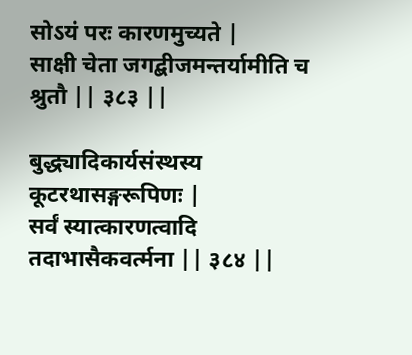सोऽयं परः कारणमुच्यते |
साक्षी चेता जगद्बीजमन्तर्यामीति च श्रुतौ || ३८३ ||

बुद्ध्यादिकार्यसंस्थस्य कूटरथासङ्गरूपिणः |
सर्वं स्यात्कारणत्वादि तदाभासैकवर्त्मना || ३८४ ||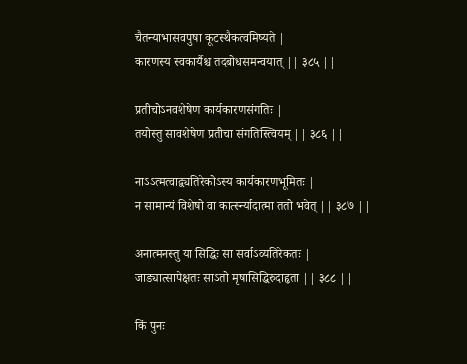चैतन्याभासवपुषा कूटस्थैकत्वमिष्यते |
कारणस्य स्वकार्यैश्च तदबोधसमन्वयात् || ३८५ ||

प्रतीचोऽनवशेषेण कार्यकारणसंगतिः |
तयोस्तु सावशेषेण प्रतीचा संगतिस्त्वियम् || ३८६ ||

नाऽऽत्मत्वाद्व्यतिरेकोऽस्य कार्यकारणभूमितः |
न सामान्यं विशेषो वा कार्त्स्न्यादात्मा ततो भवेत् || ३८७ ||

अनात्मनस्तु या सिद्धिः सा सर्वाऽव्यतिरेकतः |
जाड्यात्सापेक्षतः साऽतो मृषासिद्धिरुदाहृता || ३८८ ||

किं पुनः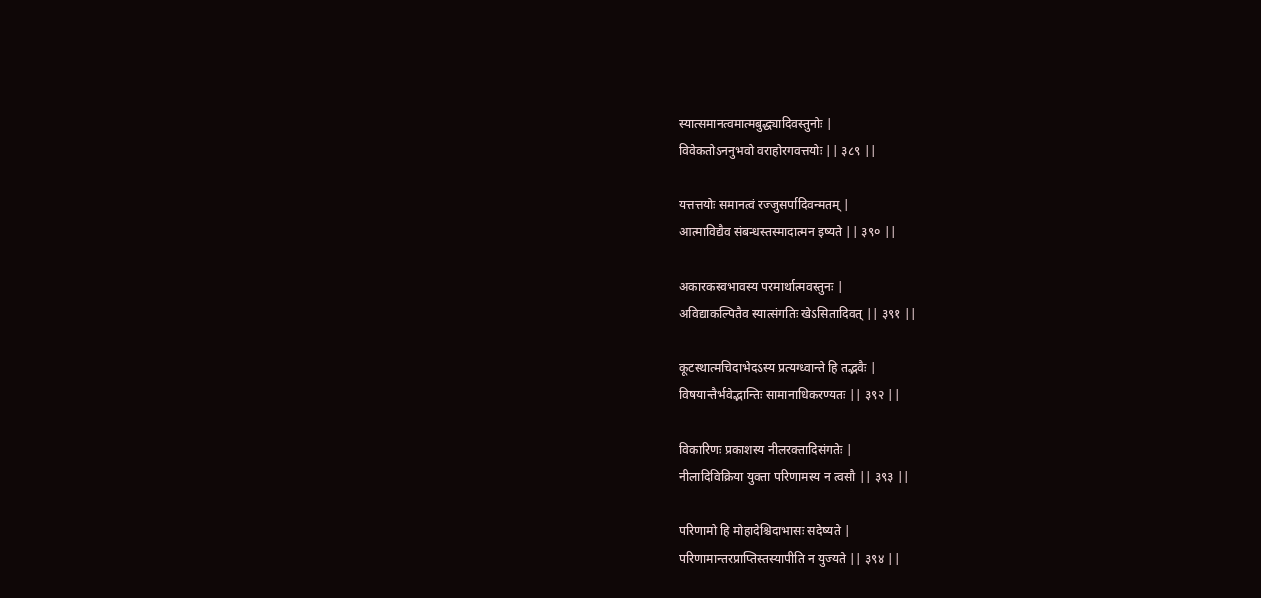स्यात्समानत्वमात्मबुद्ध्यादिवस्तुनोः |
विवेकतोऽननुभवो वराहोरगवत्तयोः || ३८९ ||

यत्तत्तयोः समानत्वं रज्जुसर्पादिवन्मतम् |
आत्माविद्यैव संबन्धस्तस्मादात्मन इष्यते || ३९० ||

अकारकस्वभावस्य परमार्थात्मवस्तुनः |
अविद्याकल्पितैव स्यात्संगतिः खेऽसितादिवत् || ३९१ ||

कूटस्थात्मचिदाभेदऽस्य प्रत्यग्ध्वान्ते हि तद्भवैः |
विषयान्तैर्भवेद्भान्तिः सामानाधिकरण्यतः || ३९२ ||

विकारिणः प्रकाशस्य नीलरक्तादिसंगतेः |
नीलादिविक्रिया युक्ता परिणामस्य न त्वसौ || ३९३ ||

परिणामो हि मोहादेश्चिदाभासः सदेष्यते |
परिणामान्तरप्राप्तिस्तस्यापीति न युज्यते || ३९४ ||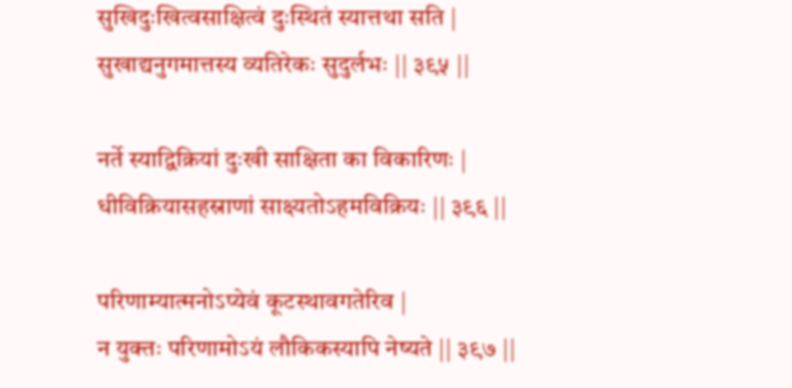सुखिदुःखित्वसाक्षित्वं दुःस्थितं स्यात्तथा सति |
सुखाद्यनुगमात्तस्य व्यतिरेकः सुदुर्लभः || ३९५ ||

नर्ते स्याद्विक्रियां दुःखी साक्षिता का विकारिणः |
धीविक्रियासहस्राणां साक्ष्यतोऽहमविक्रियः || ३९६ ||

परिणाम्यात्मनोऽप्येवं कूटस्थावगतेरिव |
न युक्तः परिणामोऽयं लौकिकस्यापि नेष्यते || ३९७ ||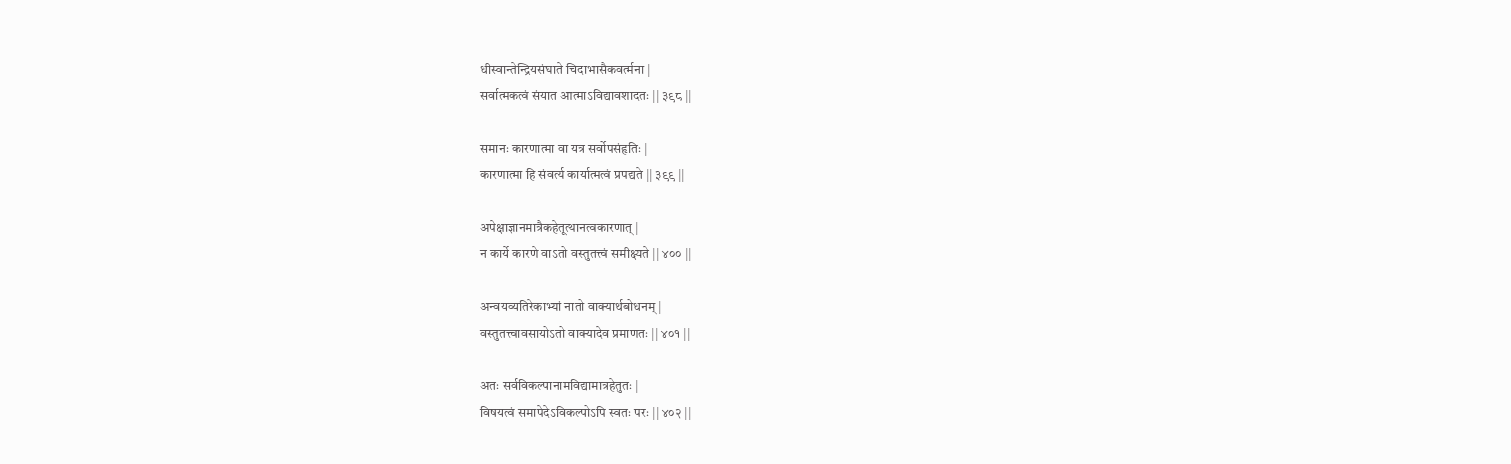धीस्वान्तेन्द्रियसंघाते चिदाभासैकवर्त्मना |
सर्वात्मकत्वं संयात आत्माऽविद्यावशादतः || ३९८ ||

समानः कारणात्मा वा यत्र सर्वोपसंहृतिः |
कारणात्मा हि संवर्त्य कार्यात्मत्वं प्रपद्यते || ३९९ ||

अपेक्षाज्ञानमात्रैकहेतूत्थानत्वकारणात् |
न कार्ये कारणे वाऽतो वस्तुतत्त्वं समीक्ष्यते || ४०० ||

अन्वयव्यतिरेकाभ्यां नातो वाक्यार्थबोधनम् |
वस्तुतत्त्वावसायोऽतो वाक्यादेव प्रमाणतः || ४०१ ||

अतः सर्वविकल्पानामविद्यामात्रहेतुतः |
विषयत्वं समापेदेऽविकल्पोऽपि स्वतः परः || ४०२ ||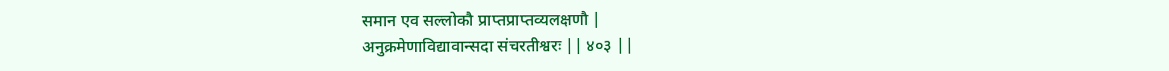समान एव सल्लोकौ प्राप्तप्राप्तव्यलक्षणौ |
अनुक्रमेणाविद्यावान्सदा संचरतीश्वरः || ४०३ ||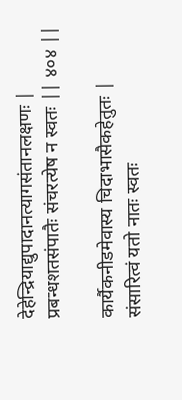देहेन्द्रियाद्युपादानत्यागसंतानलक्षणः |
प्रबन्धशतसंपातैः संचरत्येष न स्वतः || ४०४ ||

कार्यैकनीडमेवास्य चिदाभासैकहेतुतः |
संसारित्वं यतो नातः स्वतः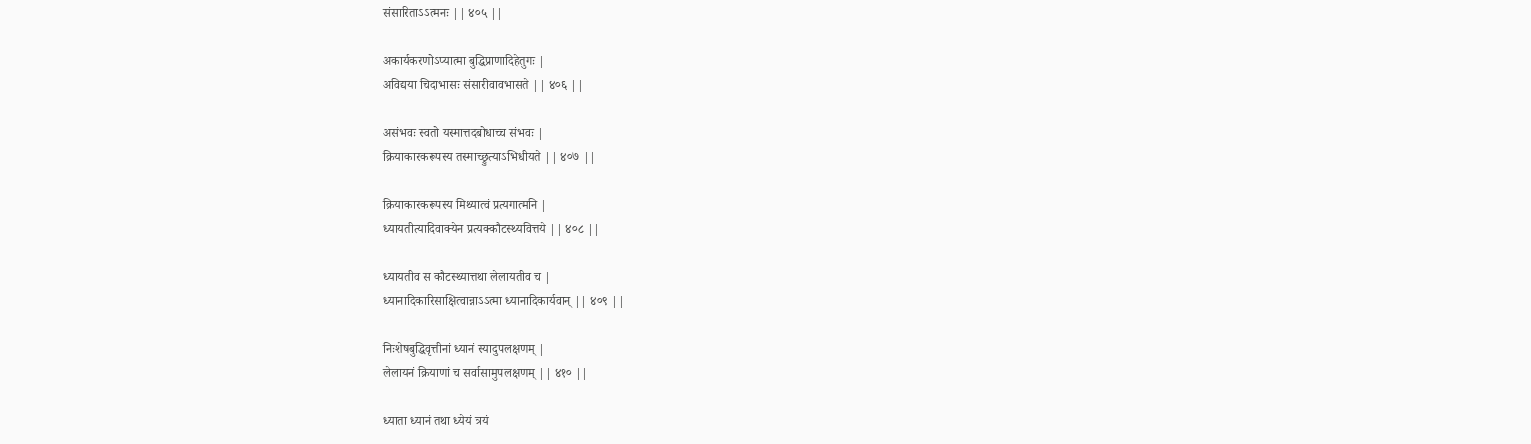संसारिताऽऽत्मनः || ४०५ ||

अकार्यकरणोऽप्यात्मा बुद्धिप्राणादिहेतुगः |
अविद्यया चिदाभासः संसारीवावभासते || ४०६ ||

असंभवः स्वतो यस्मात्तदबोधाच्च संभवः |
क्रियाकारकरूपस्य तस्माच्छ्रुत्याऽभिधीयते || ४०७ ||

क्रियाकारकरूपस्य मिथ्यात्वं प्रत्यगात्मनि |
ध्यायतीत्यादिवाक्येन प्रत्यक्कौटस्थ्यवित्तये || ४०८ ||

ध्यायतीव स कौटस्थ्यात्तथा लेलायतीव च |
ध्यानादिकारिसाक्षित्वान्नाऽऽत्मा ध्यानादिकार्यवान् || ४०९ ||

निःशेषबुद्धिवृत्तीनां ध्यानं स्यादुपलक्षणम् |
लेलायनं क्रियाणां च सर्वासामुपलक्षणम् || ४१० ||

ध्याता ध्यानं तथा ध्येयं त्रयं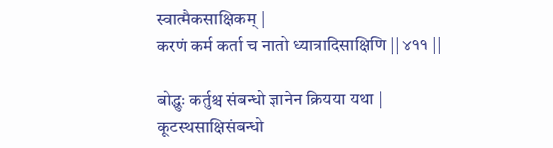स्वात्मैकसाक्षिकम् |
करणं कर्म कर्ता च नातो ध्यात्रादिसाक्षिणि || ४११ ||

बोद्धुः कर्तुश्च संबन्धो ज्ञानेन क्रियया यथा |
कूटस्थसाक्षिसंबन्धो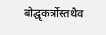बोद्घृकर्त्रोस्तथैव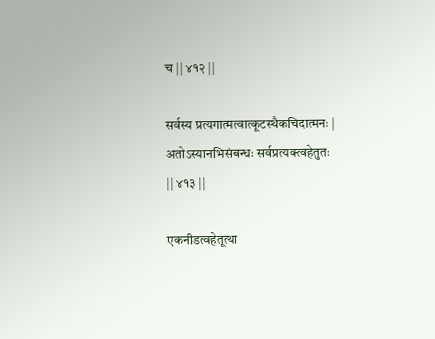च || ४१२ ||

सर्वस्य प्रत्यगात्मत्वात्कूटस्थैकचिदात्मनः |
अतोऽस्यानभिसंबन्धः सर्वप्रत्यक्त्वहेतुतः || ४१३ ||

एकनीडत्वहेतूत्था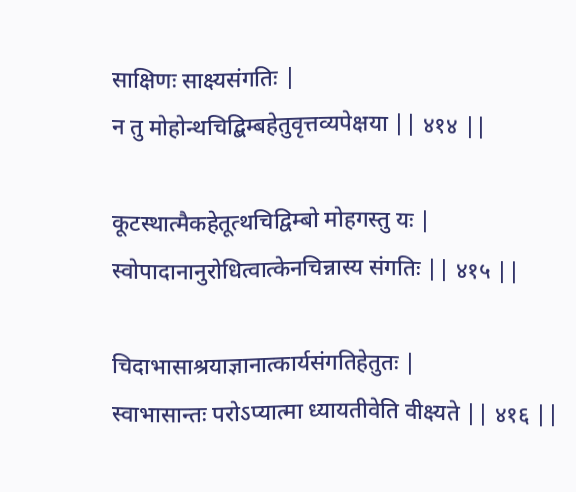साक्षिणः साक्ष्यसंगतिः |
न तु मोहोन्थचिद्बिम्बहेतुवृत्तव्यपेक्षया || ४१४ ||

कूटस्थात्मैकहेतूत्थचिद्विम्बो मोहगस्तु यः |
स्वोपादानानुरोधित्वात्केनचिन्नास्य संगतिः || ४१५ ||

चिदाभासाश्रयाज्ञानात्कार्यसंगतिहेतुतः |
स्वाभासान्तः परोऽप्यात्मा ध्यायतीवेति वीक्ष्यते || ४१६ ||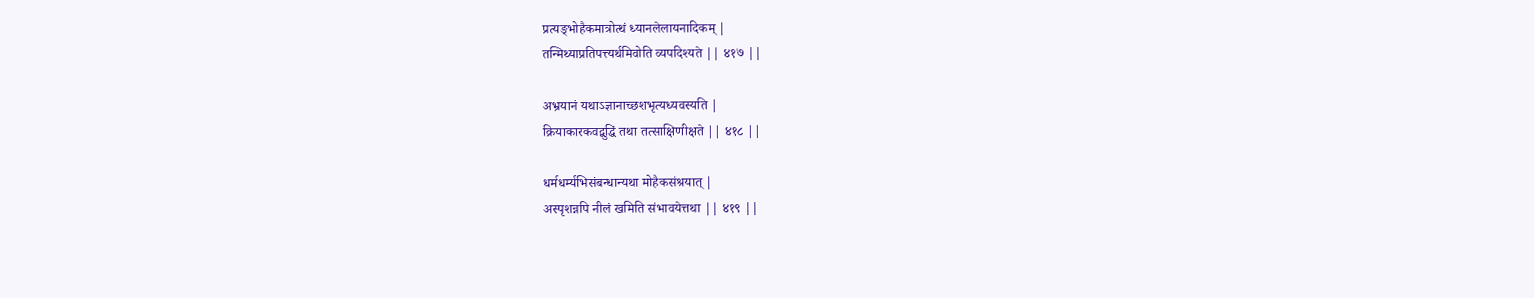प्रत्यङ्भोहैकमात्रोत्थं ध्यानलेलायनादिकम् |
तन्मिथ्याप्रतिपत्त्यर्थमिवोति व्यपदिश्यते || ४१७ ||

अभ्रयानं यथाऽज्ञानाच्छशभृत्यध्यवस्यति |
क्रियाकारकवद्बुद्धिं तथा तत्साक्षिणीक्षते || ४१८ ||

धर्मधर्म्यभिसंबन्धान्यथा मोहैकसंश्रयात् |
अस्पृशन्नपि नीलं खमिति संभावयेत्तथा || ४१९ ||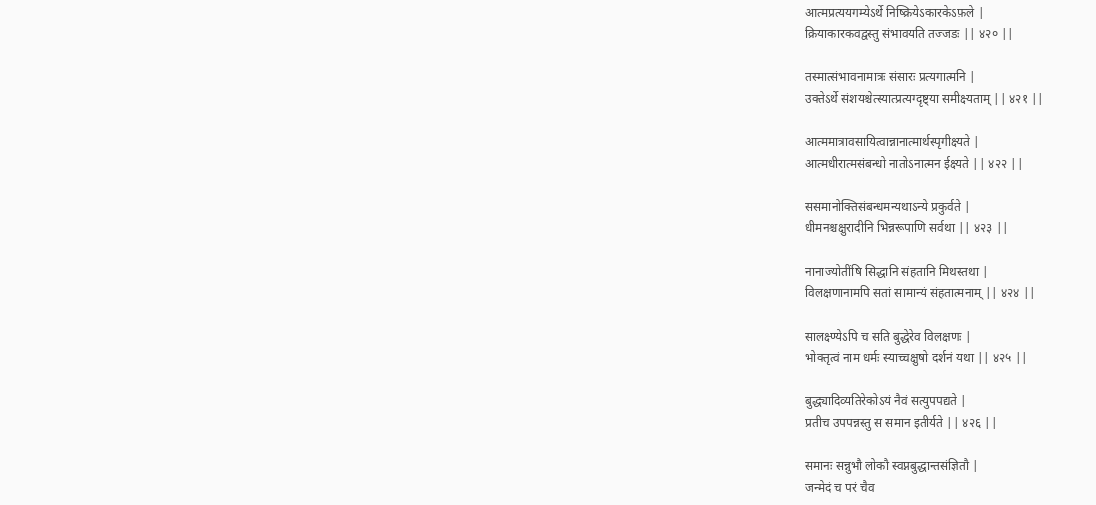आत्मप्रत्ययगम्येऽर्थे निष्क्रियेऽकारकेऽफ़ले |
क्रियाकारकवद्वस्तु संभावयति तज्जडः || ४२० ||

तस्मात्संभावनामात्रः संसारः प्रत्यगात्मनि |
उक्तेऽर्थे संशयश्चेत्स्यात्प्रत्यग्दृष्ट्या समीक्ष्यताम् || ४२१ ||

आत्ममात्रावसायित्वान्नानात्मार्थस्पृगीक्ष्यते |
आत्मधीरात्मसंबन्धो नातोऽनात्मन ईक्ष्यते || ४२२ ||

ससमानोक्तिसंबन्धमन्यथाऽन्ये प्रकुर्वते |
धीमनश्चक्षुरादीनि भिन्नरूपाणि सर्वथा || ४२३ ||

नानाज्योतींषि सिद्धानि संहतानि मिथस्तथा |
विलक्षणानामपि सतां सामान्यं संहतात्मनाम् || ४२४ ||

सालक्ष्ण्येऽपि च सति बुद्धेरेव विलक्षणः |
भोक्तृत्वं नाम धर्मः स्याच्चक्षुषो दर्शनं यथा || ४२५ ||

बुद्ध्यादिव्यतिरेकोऽयं नैवं सत्युपपद्यते |
प्रतीच उपपन्नस्तु स समान इतीर्यते || ४२६ ||

समानः सन्नुभौ लोकौ स्वप्नबुद्धान्तसंज्ञितौ |
जन्मेदं च परं चैव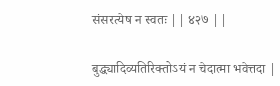संसरत्येष न स्वतः || ४२७ ||

बुद्ध्यादिव्यतिरिक्तोऽयं न चेदात्मा भवेत्तदा |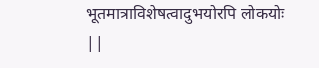भूतमात्राविशेषत्वादुभयोरपि लोकयोः ||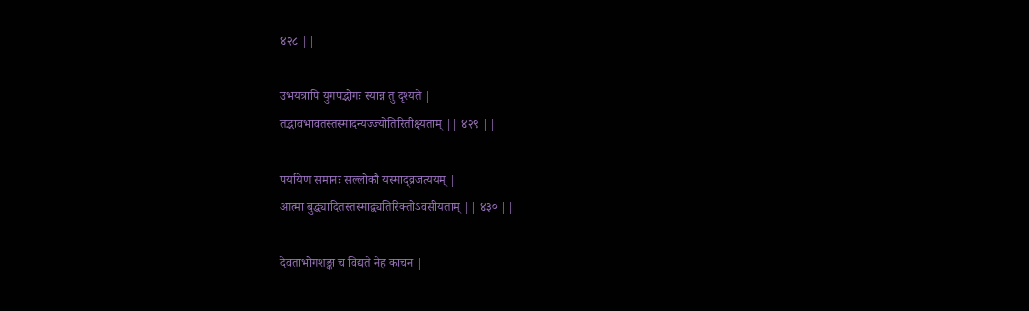४२८ ||

उभयत्रापि युगपद्भोगः स्यान्न तु दृश्यते |
तद्भावभावतस्तस्मादन्यज्ज्योतिरितीक्ष्यताम् || ४२९ ||

पर्यायेण समानः सल्लोकौ यस्माद्व्रजत्ययम् |
आत्मा बुद्ध्यादितस्तस्माद्व्यतिरिक्तोऽवसीयताम् || ४३० ||

देवताभोगशङ्का च विद्यते नेह काचन |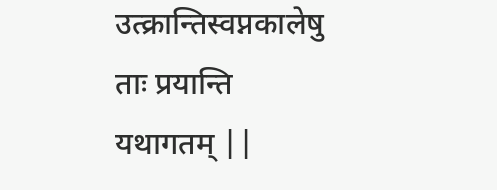उत्क्रान्तिस्वप्नकालेषु ताः प्रयान्ति यथागतम् ||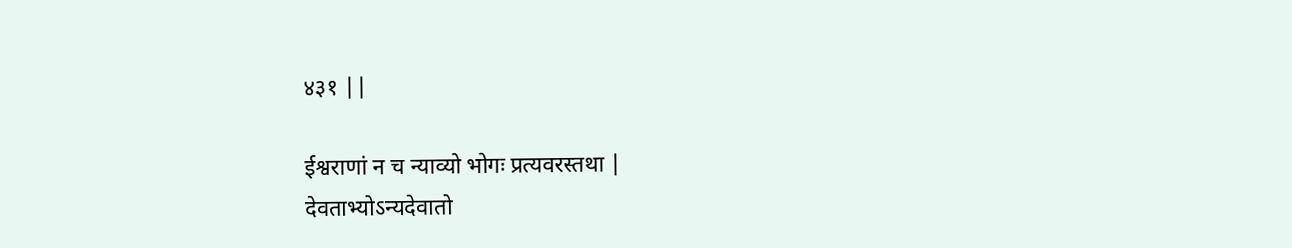४३१ ||

ईश्वराणां न च न्याव्यो भोगः प्रत्यवरस्तथा |
देवताभ्योऽन्यदेवातो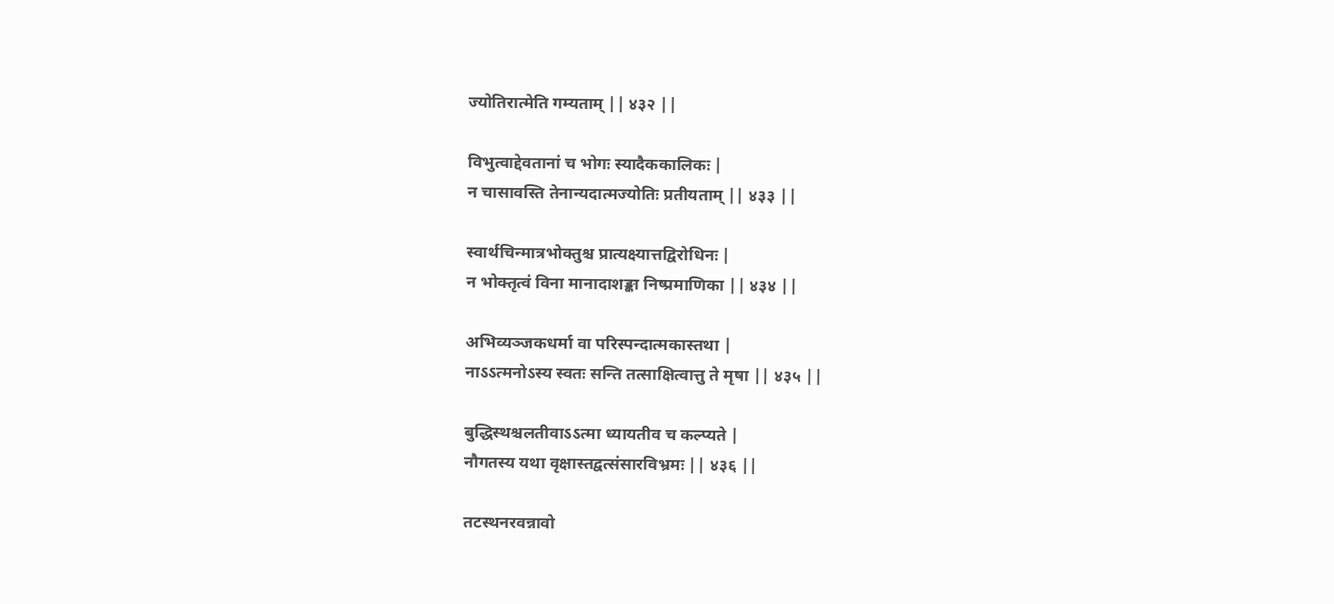ज्योतिरात्मेति गम्यताम् || ४३२ ||

विभुत्वाद्देवतानां च भोगः स्यादैककालिकः |
न चासावस्ति तेनान्यदात्मज्योतिः प्रतीयताम् || ४३३ ||

स्वार्थचिन्मात्रभोक्तुश्च प्रात्यक्ष्यात्तद्विरोधिनः |
न भोक्तृत्वं विना मानादाशङ्का निष्प्रमाणिका || ४३४ ||

अभिव्यञ्जकधर्मा वा परिस्पन्दात्मकास्तथा |
नाऽऽत्मनोऽस्य स्वतः सन्ति तत्साक्षित्वात्तु ते मृषा || ४३५ ||

बुद्धिस्थश्चलतीवाऽऽत्मा ध्यायतीव च कल्प्यते |
नौगतस्य यथा वृक्षास्तद्वत्संसारविभ्रमः || ४३६ ||

तटस्थनरवन्नावो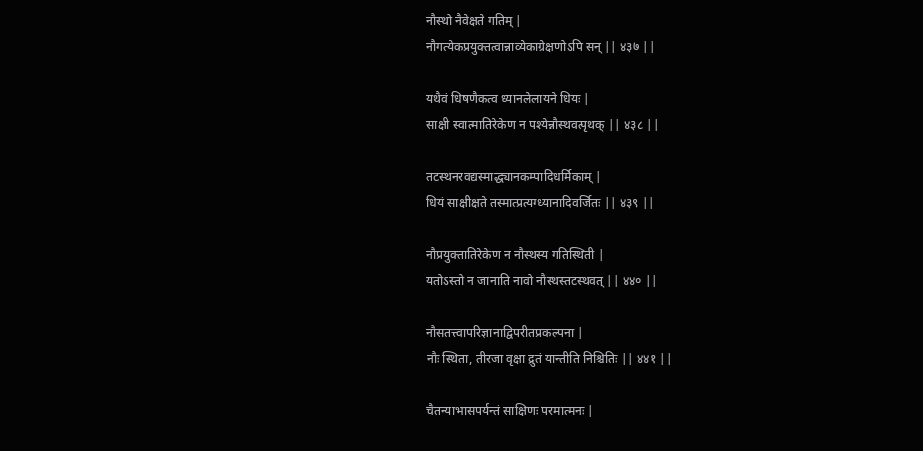नौस्थो नैवेक्षते गतिम् |
नौगत्येकप्रयुक्तत्वान्नाव्येकाग्रेक्षणोऽपि सन् || ४३७ ||

यथैवं धिषणैकत्व ध्यानलेलायने धियः |
साक्षी स्वात्मातिरेकेण न पश्येन्नौस्थवत्पृथक् || ४३८ ||

तटस्थनरवद्यस्माद्ध्यानकम्पादिधर्मिकाम् |
धियं साक्षीक्षते तस्मात्प्रत्यग्ध्यानादिवर्जितः || ४३९ ||

नौप्रयुक्तातिरेकेण न नौस्थस्य गतिस्थिती |
यतोऽस्तो न जानाति नावो नौस्थस्तटस्थवत् || ४४० ||

नौसतत्त्वापरिज्ञानाद्विपरीतप्रकल्पना |
नौः स्थिता, तीरजा वृक्षा द्रुतं यान्तीति निश्चितिः || ४४१ ||

चैतन्याभासपर्यन्तं साक्षिणः परमात्मनः |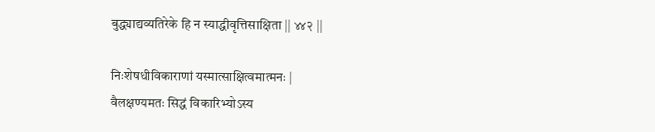बुद्ध्याद्यव्यतिरेके हि न स्याद्धीवृत्तिसाक्षिता || ४४२ ||

निःशेषधीविकाराणां यस्मात्साक्षित्वमात्मनः |
वैलक्षण्यमतः सिद्धं विकारिभ्योऽस्य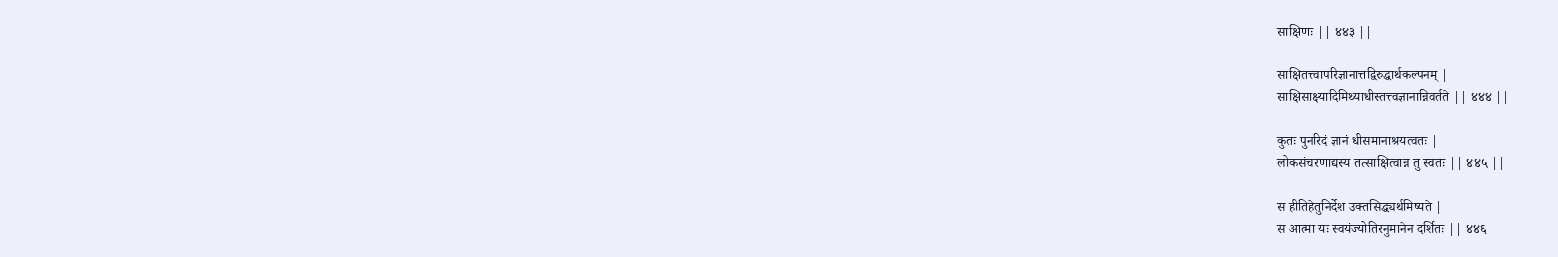साक्षिणः || ४४३ ||

साक्षितत्त्वापरिज्ञानात्तद्विरुद्धार्थकल्पनम् |
साक्षिसाक्ष्यादिमिथ्याधीस्तत्त्वज्ञानान्निवर्तते || ४४४ ||

कुतः पुनरिदं ज्ञानं धीसमानाश्रयत्वतः |
लोकसंचरणाद्यस्य तत्साक्षित्वान्न तु स्वतः || ४४५ ||

स हीतिहेतुनिर्देश उक्तसिद्ध्यर्थमिष्यते |
स आत्मा यः स्वयंज्योतिरनुमानेन दर्शितः || ४४६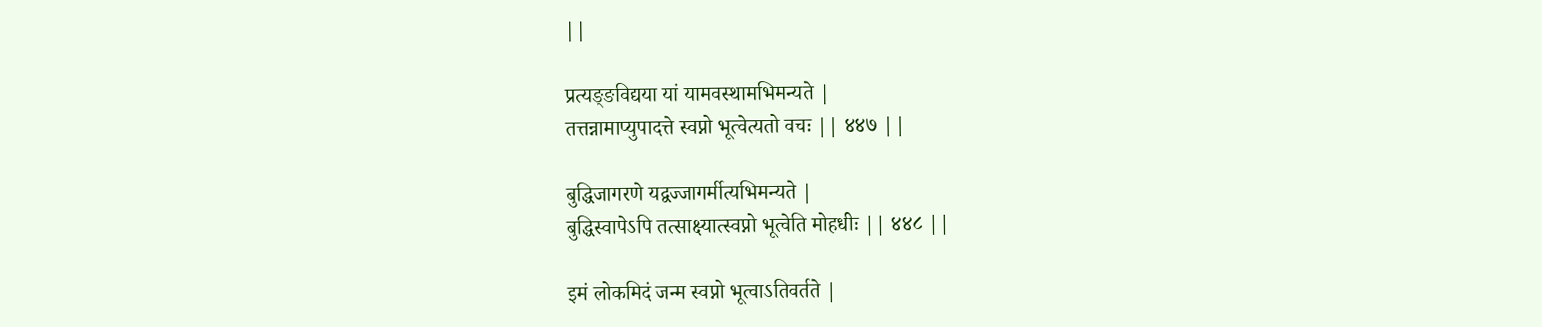||

प्रत्यङ्ङविद्यया यां यामवस्थामभिमन्यते |
तत्तन्नामाप्युपादत्ते स्वप्नो भूत्वेत्यतो वचः || ४४७ ||

बुद्धिजागरणे यद्वज्जागर्मीत्यभिमन्यते |
बुद्धिस्वापेऽपि तत्साक्ष्यात्स्वप्नो भूत्वेति मोहधीः || ४४८ ||

इमं लोकमिदं जन्म स्वप्नो भूत्वाऽतिवर्तते |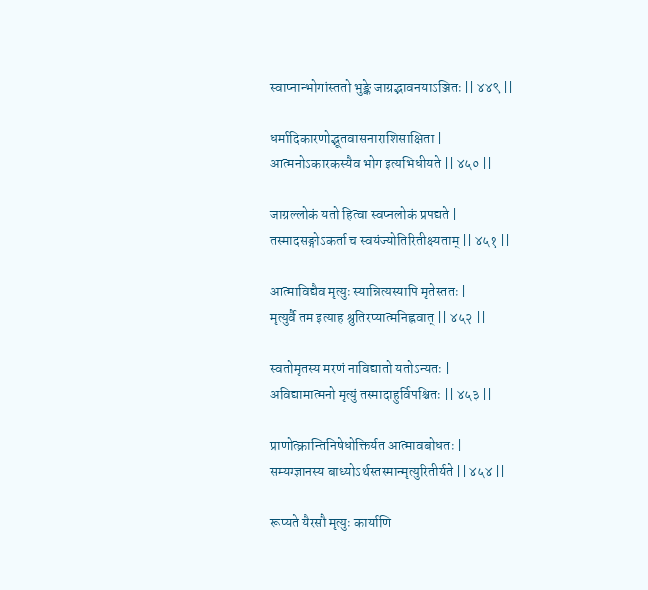स्वाप्नान्भोगांस्ततो भुङ्के जाग्रद्भावनयाऽञ्जितः || ४४९ ||

धर्मादिकारणोद्भूतवासनाराशिसाक्षिता |
आत्मनोऽकारकस्यैव भोग इत्यभिधीयते || ४५० ||

जाग्रल्लोकं यतो हित्वा स्वप्नलोकं प्रपद्यते |
तस्मादसङ्गोऽकर्ता च स्वयंज्योतिरितीक्ष्यताम् || ४५१ ||

आत्माविद्यैव मृत्युः स्यान्नित्यस्यापि मृतेस्ततः |
मृत्युर्वै तम इत्याह श्रुतिरप्यात्मनिह्नवात् || ४५२ ||

स्वतोमृतस्य मरणं नाविद्यातो यतोऽन्यतः |
अविद्यामात्मनो मृत्युं तस्मादाहुर्विपश्चितः || ४५३ ||

प्राणोत्क्रान्तिनिषेधोक्तिर्यत आत्मावबोधतः |
सम्यग्ज्ञानस्य बाध्योऽर्थस्तस्मान्मृत्युरितीर्यते || ४५४ ||

रूप्यते यैरसौ मृत्युः कार्याणि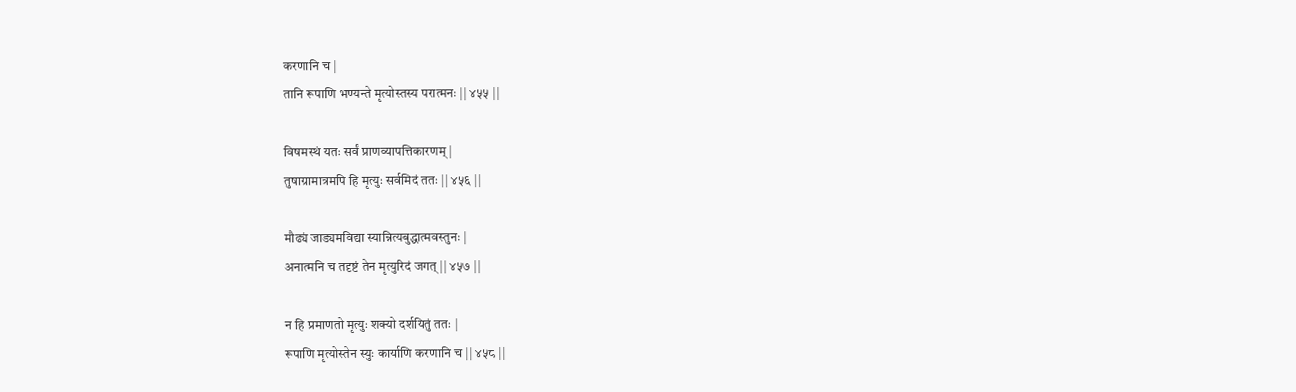करणानि च |
तानि रूपाणि भण्यन्ते मृत्योस्तस्य परात्मनः || ४५५ ||

विषमस्थं यतः सर्वं प्राणव्यापत्तिकारणम् |
तुषाग्रामात्रमपि हि मृत्युः सर्वमिदं ततः || ४५६ ||

मौढ्यं जाड्यमविद्या स्यान्नित्यबुद्धात्मवस्तुनः |
अनात्मनि च तदृष्टं तेन मृत्युरिदं जगत् || ४५७ ||

न हि प्रमाणतो मृत्युः शक्यो दर्शयितुं ततः |
रूपाणि मृत्योस्तेन स्युः कार्याणि करणानि च || ४५८ ||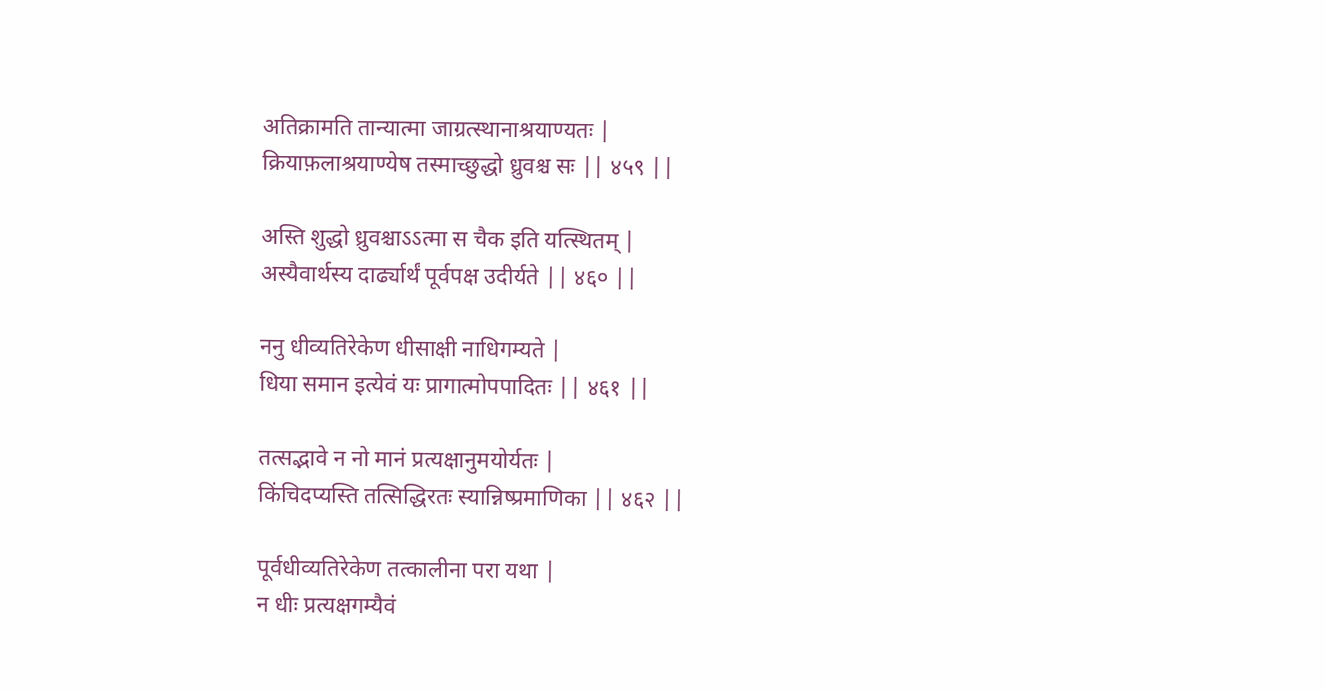अतिक्रामति तान्यात्मा जाग्रत्स्थानाश्रयाण्यतः |
क्रियाफ़लाश्रयाण्येष तस्माच्छुद्धो ध्रुवश्च सः || ४५९ ||

अस्ति शुद्धो ध्रुवश्चाऽऽत्मा स चैक इति यत्स्थितम् |
अस्यैवार्थस्य दार्ढ्यार्थं पूर्वपक्ष उदीर्यते || ४६० ||

ननु धीव्यतिरेकेण धीसाक्षी नाधिगम्यते |
धिया समान इत्येवं यः प्रागात्मोपपादितः || ४६१ ||

तत्सद्भावे न नो मानं प्रत्यक्षानुमयोर्यतः |
किंचिदप्यस्ति तत्सिद्धिरतः स्यान्निष्प्रमाणिका || ४६२ ||

पूर्वधीव्यतिरेकेण तत्कालीना परा यथा |
न धीः प्रत्यक्षगम्यैवं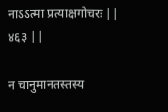नाऽऽत्मा प्रत्याक्षगोचरः || ४६३ ||

न चानुमानतस्तस्य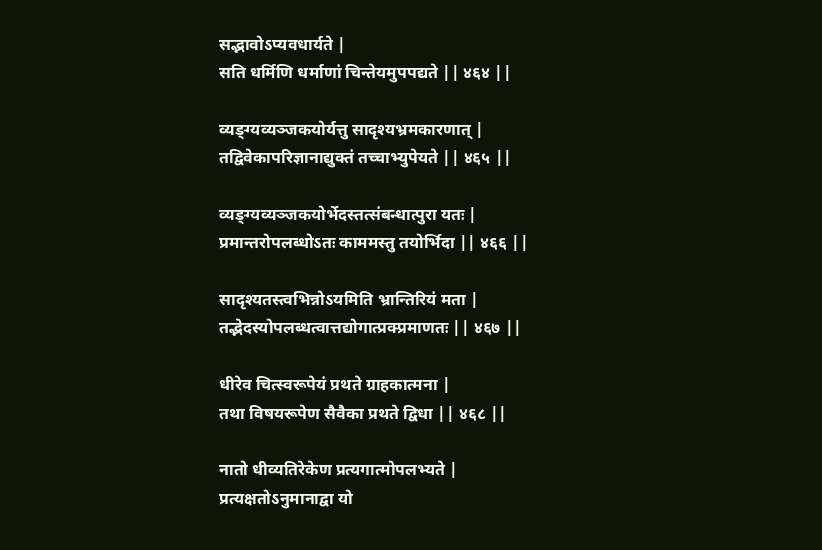सद्भावोऽप्यवधार्यते |
सति धर्मिणि धर्माणां चिन्तेयमुपपद्यते || ४६४ ||

व्यङ्ग्यव्यञ्जकयोर्यत्तु सादृश्यभ्रमकारणात् |
तद्विवेकापरिज्ञानाद्युक्तं तच्चाभ्युपेयते || ४६५ ||

व्यङ्ग्यव्यञ्जकयोर्भेदस्तत्संबन्धात्पुरा यतः |
प्रमान्तरोपलब्धोऽतः काममस्तु तयोर्भिदा || ४६६ ||

सादृश्यतस्त्वभिन्नोऽयमिति भ्रान्तिरियं मता |
तद्भेदस्योपलब्धत्वात्तद्योगात्प्रक्प्रमाणतः || ४६७ ||

धीरेव चित्स्वरूपेयं प्रथते ग्राहकात्मना |
तथा विषयरूपेण सैवैका प्रथते द्विधा || ४६८ ||

नातो धीव्यतिरेकेण प्रत्यगात्मोपलभ्यते |
प्रत्यक्षतोऽनुमानाद्वा यो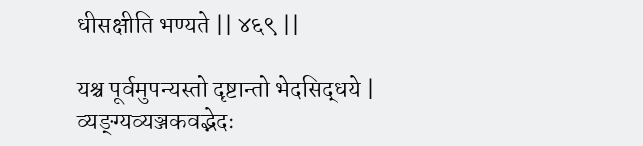धीसक्षीति भण्यते || ४६९ ||

यश्च पूर्वमुपन्यस्तो दृष्टान्तो भेदसिद्धये |
व्यङ्ग्यव्यञ्जकवद्भेदः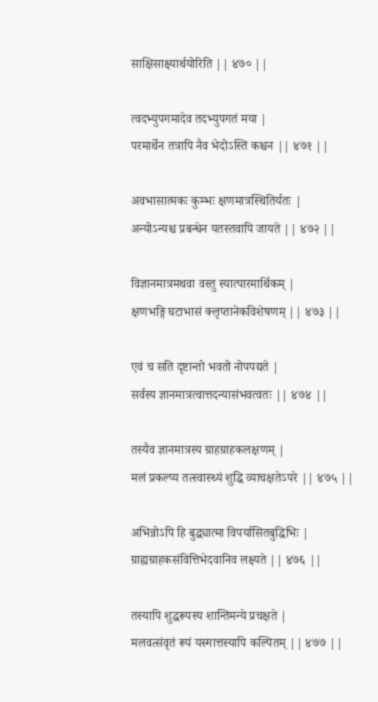साक्षिसाक्ष्यार्थयोरिति || ४७० ||

त्वदभ्युपगमादेव तदभ्युपगतं मया |
परमार्थेन तत्रापि नैव भेदोऽस्ति कश्चन || ४७१ ||

अवभासात्मकः कुम्भः क्षणमात्रस्थितिर्यतः |
अन्योऽन्यश्च प्रबन्धेन यतस्तवापि जायते || ४७२ ||

विज्ञानमात्रमथवा वस्तु स्यात्पारमार्थिकम् |
क्षणभङ्गि घटाभासं क्लृप्तानेकविशेषणम् || ४७३ ||

एवं च सति दृष्टान्तो भवतो नोपपद्यते |
सर्वस्य ज्ञानमात्रत्वात्तदन्यासंभवत्वतः || ४७४ ||

तस्यैव ज्ञानमात्रस्य ग्राहग्राहकलक्षणम् |
मलं प्रकल्प्य तत्स्वास्थ्यं शुद्धि व्याचक्षतेऽपरे || ४७५ ||

अभिन्नोऽपि हि बुद्ध्यात्मा विपर्यासितबुद्धिभिः |
ग्राह्यग्राहकसंवित्तिभेदवानिव लक्ष्यते || ४७६ ||

तस्यापि शुद्धरूपस्य शान्तिमन्ये प्रचक्षते |
मलवत्संवृतं रूपं यस्मात्तस्यापि कल्पितम् || ४७७ ||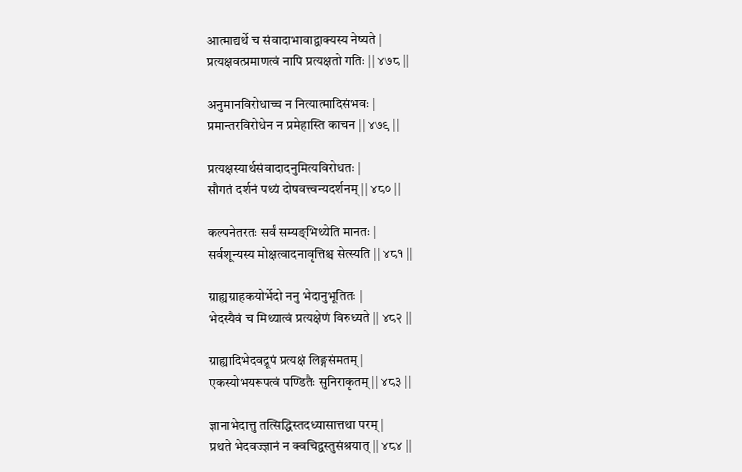आत्माद्यर्थे च संवादाभावाद्वाक्यस्य नेष्यते |
प्रत्यक्षवत्प्रमाणत्वं नापि प्रत्यक्षतो गतिः || ४७८ ||

अनुमानविरोधाच्च न नित्यात्मादिसंभवः |
प्रमान्तरविरोधेन न प्रमेहास्ति काचन || ४७९ ||

प्रत्यक्षस्यार्थसंवादादनुमित्यविरोधतः |
सौगतं दर्शनं पथ्यं दोषवत्त्वन्यदर्शनम् || ४८० ||

कल्पनेतरतः सर्वं सम्यङ्भिथ्येति मानतः |
सर्वशून्यस्य मोक्षत्वादनावृत्तिश्च सेत्स्यति || ४८१ ||

ग्राह्यग्राहकयोर्भेदो ननु भेदानुभूतितः |
भेदस्यैवं च मिथ्यात्वं प्रत्यक्षेणं विरुध्यते || ४८२ ||

ग्राह्यादिभेदवद्रूपं प्रत्यक्षं लिङ्गसंमतम् |
एकस्योभयरूपत्वं पण्डितैः सुनिराकृतम् || ४८३ ||

ज्ञानाभेदात्तु तत्सिद्धिस्तदध्यासात्तथा परम् |
प्रथते भेदवज्ज्ञानं न क्वचिद्वस्तुसंश्रयात् || ४८४ ||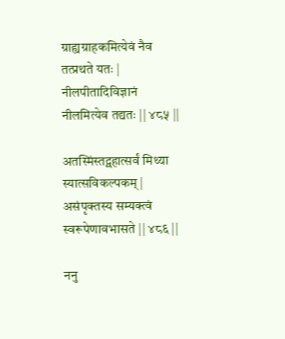ग्राह्यग्राहकमित्येवं नैव तत्प्रथते यतः |
नीलपीतादिविज्ञानं नीलमित्येव तद्यतः || ४८५ ||

अतस्मिंस्तद्ग्रहात्सर्वं मिथ्या स्यात्सविकल्पकम् |
असंपृक्तस्य सम्यक्त्वं स्वरूपेणावभासते || ४८६ ||

ननु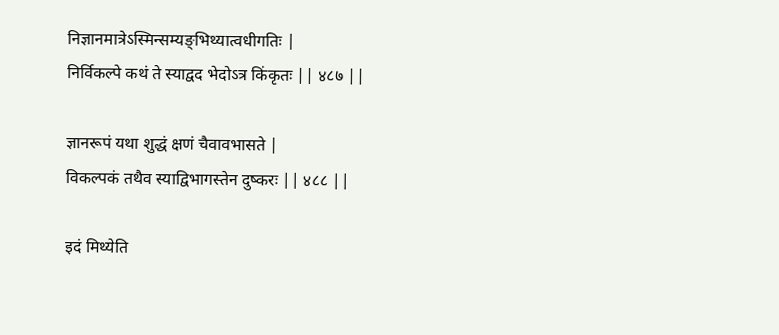निज्ञानमात्रेऽस्मिन्सम्यङ्भिथ्यात्वधीगतिः |
निर्विकल्पे कथं ते स्याद्वद भेदोऽत्र किंकृतः || ४८७ ||

ज्ञानरूपं यथा शुद्धं क्षणं चैवावभासते |
विकल्पकं तथैव स्याद्विभागस्तेन दुष्करः || ४८८ ||

इदं मिथ्येति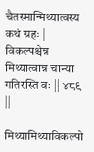चैतस्मान्मिथ्यात्वस्य कथं ग्रहः |
विकल्पश्चेन्न मिथ्यात्वान्न चान्या गतिरस्ति वः || ४८९ ||

मिथ्यामिथ्याविकल्पो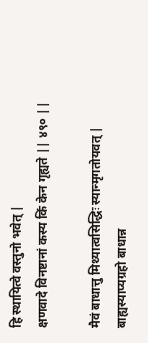हि स्थायित्वे वस्तुनो भवेत् |
क्षणवादे विनष्टानां कस्य किं केन गृह्यते || ४९० ||

मैवं बाधात्तु मिथ्यात्वसिद्धिः स्यान्मृगतोयवत् |
बाह्यस्याप्यग्रहो बाधान्न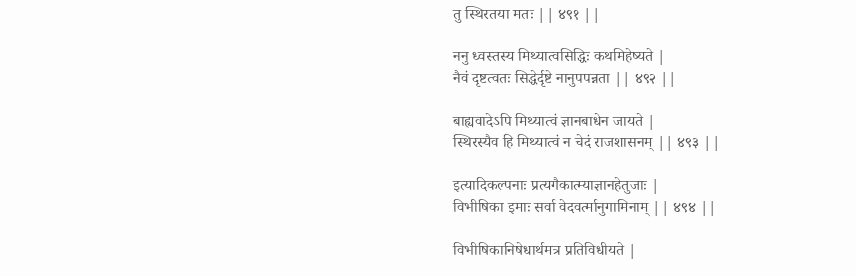तु स्थिरतया मतः || ४९१ ||

ननु ध्वस्तस्य मिथ्यात्वसिद्धिः कथमिहेष्यते |
नैवं दृष्टत्वतः सिद्धेर्दृष्टे नानुपपन्नता || ४९२ ||

बाह्यवादेऽपि मिथ्यात्वं ज्ञानबाधेन जायते |
स्थिरस्यैव हि मिथ्यात्वं न चेदं राजशासनम् || ४९३ ||

इत्यादिकल्पनाः प्रत्यगैकात्म्याज्ञानहेतुजाः |
विभीषिका इमाः सर्वा वेदवर्त्मानुगामिनाम् || ४९४ ||

विभीषिकानिषेधार्थमत्र प्रतिविधीयते |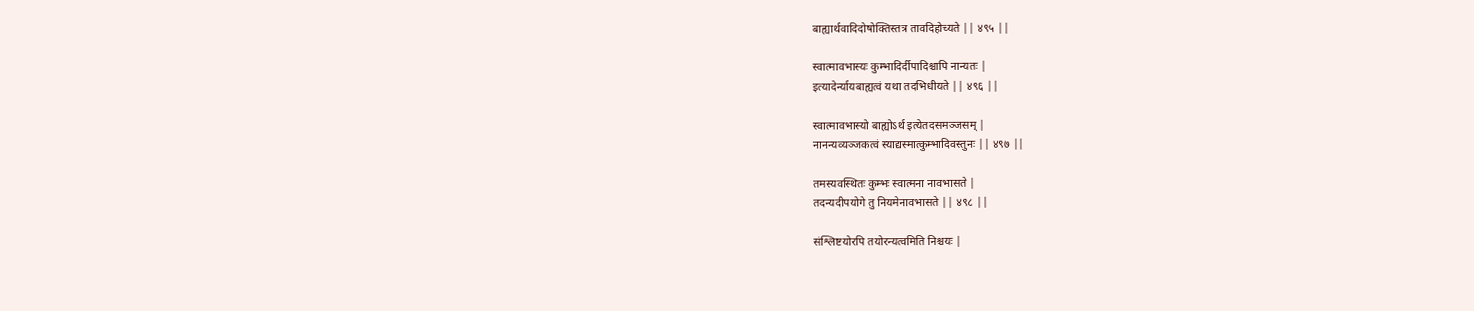बाह्यार्थवादिदोषोक्तिस्तत्र तावदिहोच्यते || ४९५ ||

स्वात्मावभास्यः कुम्भादिर्दीपादिश्चापि नान्यतः |
इत्यादेर्न्यायबाह्यत्वं यथा तदभिधीयते || ४९६ ||

स्वात्मावभास्यो बाह्योऽर्थ इत्येतदसमञ्जसम् |
नानन्यव्यञ्जकत्वं स्याद्यस्मात्कुम्भादिवस्तुनः || ४९७ ||

तमस्यवस्थितः कुम्भः स्वात्मना नावभासते |
तदन्यदीपयोगे तु नियमेनावभासते || ४९८ ||

संश्लिष्टयोरपि तयोरन्यत्वमिति निश्चयः |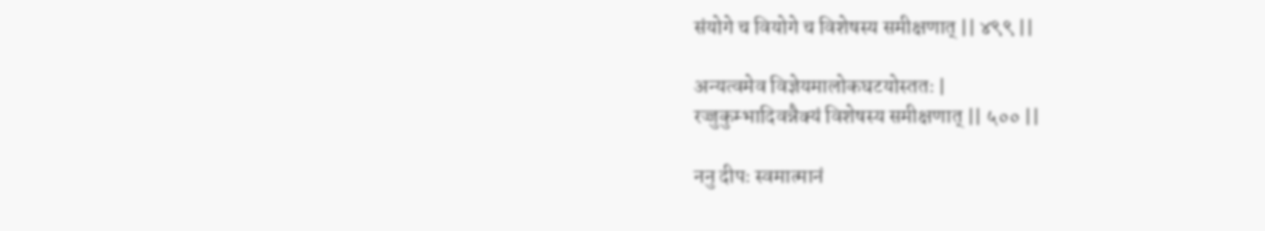संयोगे च वियोगे च विशेषस्य समीक्षणात् || ४९९ ||

अन्यत्वमेव विज्ञेयमालोकघटयोस्ततः |
रज्जुकुम्भादिवन्नैक्यं विशेषस्य समीक्षणात् || ५०० ||

ननु दीपः स्वमात्मानं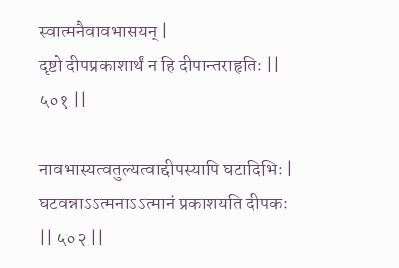स्वात्मनैवावभासयन् |
दृष्टो दीपप्रकाशार्थं न हि दीपान्तराहृतिः || ५०१ ||

नावभास्यत्वतुल्यत्वाद्दीपस्यापि घटादिभिः |
घटवन्नाऽऽत्मनाऽऽत्मानं प्रकाशयति दीपकः || ५०२ ||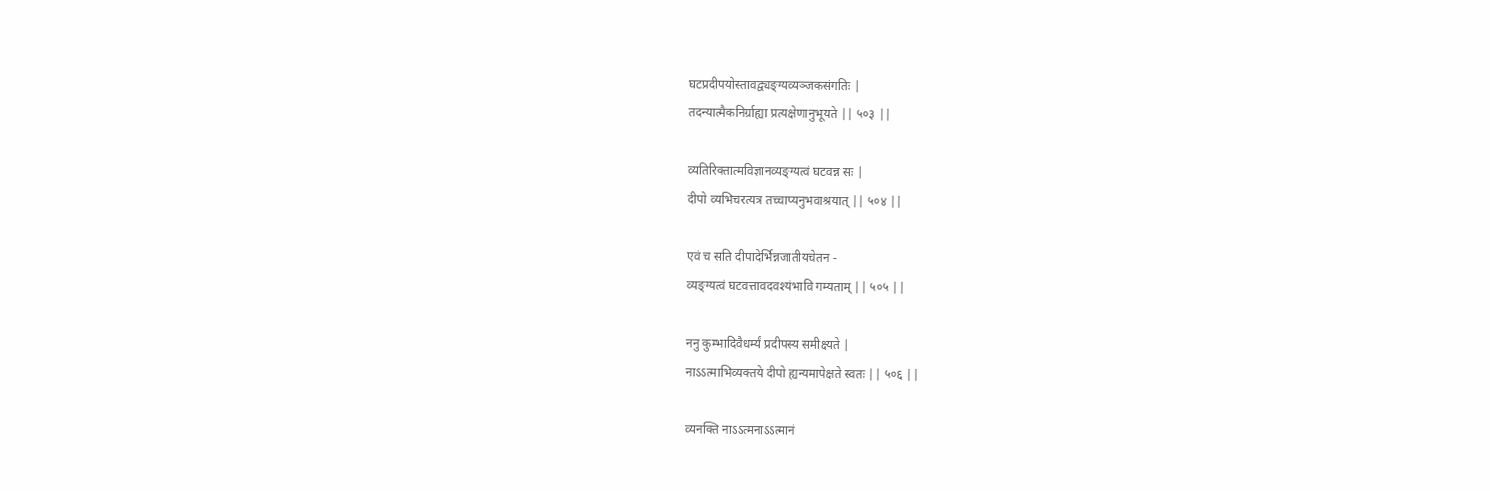घटप्रदीपयोस्तावद्व्यङ्ग्यव्यञ्जकसंगतिः |
तदन्यात्मैकनिर्ग्राह्या प्रत्यक्षेणानुभूयते || ५०३ ||

व्यतिरिक्तात्मविज्ञानव्यङ्ग्यत्वं घटवन्न सः |
दीपो व्यभिचरत्यत्र तच्चाप्यनुभवाश्रयात् || ५०४ ||

एवं च सति दीपादेर्भिन्नजातीयचेतन -
व्यङ्ग्यत्वं घटवत्तावदवश्यंभावि गम्यताम् || ५०५ ||

ननु कुम्भादिवैधर्म्यं प्रदीपस्य समीक्ष्यते |
नाऽऽत्माभिव्यक्तये दीपो ह्यन्यमापेक्षते स्वतः || ५०६ ||

व्यनक्ति नाऽऽत्मनाऽऽत्मानं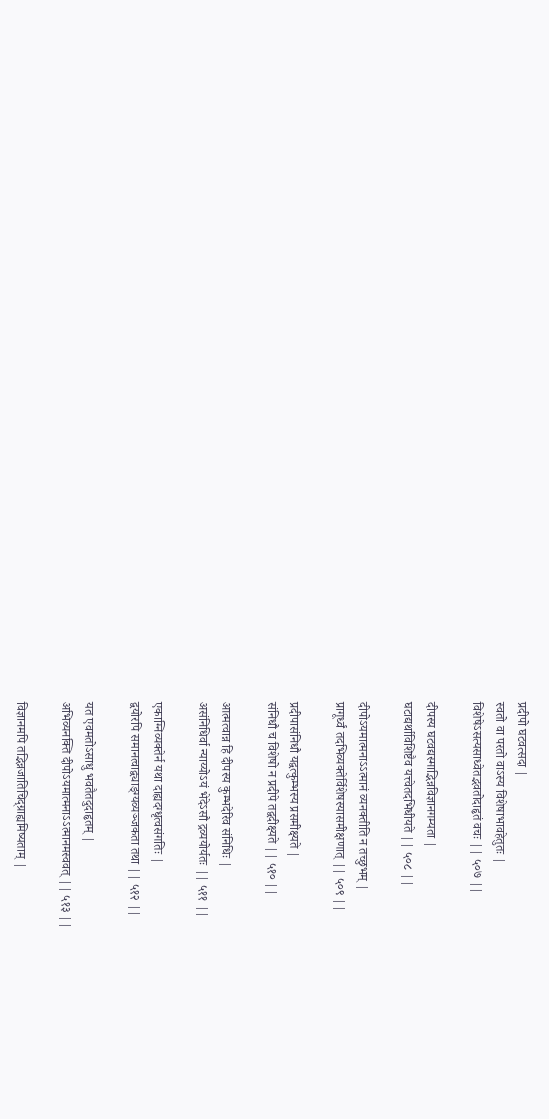प्रदीपो घटवत्सदा |
स्वतो वा परतो वाऽस्य विशेषाभावहेतुतः |
विशेषेऽसत्यसाध्वेतद्भवतोदाहृतं वचः || ५०७ ||

दीपस्य घटवद्यस्माद्भिन्नविज्ञानगम्यता |
घटाद्यर्थाविशिष्टैव यत्त्वेतदभिधीयते || ५०८ ||

दीपोऽयमात्मनाऽऽत्मानं व्यनक्तीति न तच्छुभम् |
प्रागूर्ध्वं तदभिव्यक्तेर्विशेषस्यासमीक्षणात् || ५०९ ||

प्रदीपासंनिधौ यद्वत्कुम्भस्य प्रसमीक्ष्यते |
संनिधौ च विशेषो न प्रदीपे तद्वदीक्ष्यते || ५१० ||

आत्मत्वान्न हि दीपस्य कुम्भदेरिव संनिधिः |
असंनिधिर्वा न्याय्योऽयं भेदेऽसौ द्रव्ययोर्यतः || ५११ ||

एकाग्निव्यक्तेर्न यथा दाह्यदग्धृत्वसंगतिः |
द्वयोरपि समानत्वाद्व्याङ्ग्यव्यञ्जकता तथा || ५१२ ||

यत एवमतोऽसाधु भवतैतदुदाहृतम् |
अभिव्यनक्ति दीपोऽयमात्मनाऽऽत्मानमस्ववत् || ५१३ ||

विज्ञानमपि तद्भिन्नजातिचिद्ग्राह्यमिष्यताम् |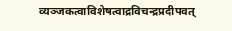व्यञ्जकत्वाविशेषत्वाद्रविचन्द्रप्रदीपवत्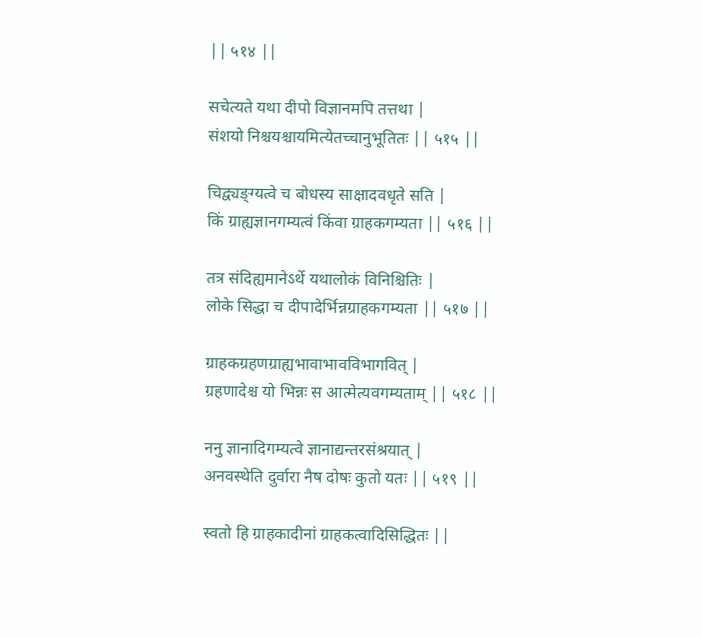|| ५१४ ||

सचेत्यते यथा दीपो विज्ञानमपि तत्तथा |
संशयो निश्चयश्चायमित्येतच्चानुभूतितः || ५१५ ||

चिद्व्यङ्ग्यत्वे च बोधस्य साक्षादवधृते सति |
किं ग्राह्यज्ञानगम्यत्वं किंवा ग्राहकगम्यता || ५१६ ||

तत्र संदिह्यमानेऽर्थे यथालोकं विनिश्चितिः |
लोके सिद्धा च दीपादेर्भिन्नग्राहकगम्यता || ५१७ ||

ग्राहकग्रहणग्राह्यभावाभावविभागवित् |
ग्रहणादेश्च यो भिन्नः स आत्मेत्यवगम्यताम् || ५१८ ||

ननु ज्ञानादिगम्यत्वे ज्ञानाद्यन्तरसंश्रयात् |
अनवस्थेति दुर्वारा नैष दोषः कुतो यतः || ५१९ ||

स्वतो हि ग्राहकादीनां ग्राहकत्वादिसिद्धितः ||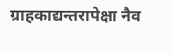ग्राहकाद्यन्तरापेक्षा नैव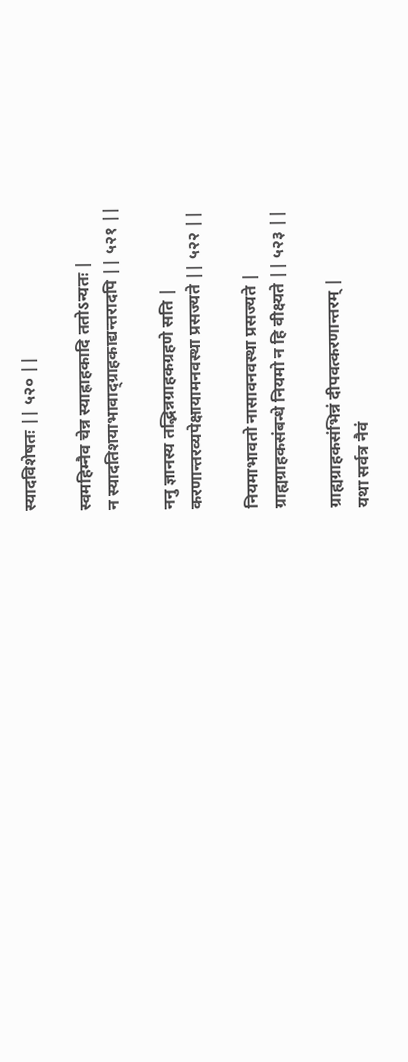स्यादविशेषतः || ५२० ||

स्वमहिम्नैव चेन्न स्याह्राहकादि ततोऽन्यतः |
न स्यादतिशयाभावाद्ग्राहकाद्यन्तरादपि || ५२१ ||

ननु ज्ञानस्य तद्भिन्नग्राहकग्रहणे सति |
करणान्तरव्यपेक्षायामनवस्था प्रसज्यते || ५२२ ||

नियमाभावतो नासावनवस्था प्रसज्यते |
ग्राह्यग्राहकसंबन्धे नियमो न हि वीक्ष्यते || ५२३ ||

ग्राह्यग्राहकसंभिन्नं दीपवत्करणान्तरम् |
यथा सर्वत्र नैवं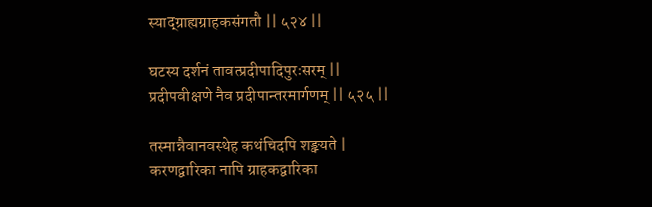स्याद्ग्राह्यग्राहकसंगतौ || ५२४ ||

घटस्य दर्शनं तावत्प्रदीपादिपुरःसरम् ||
प्रदीपवीक्षणे नैव प्रदीपान्तरमार्गणम् || ५२५ ||

तस्मान्नैवानवस्थेह कथंचिदपि शङ्क्यते |
करणद्वारिका नापि ग्राहकद्वारिका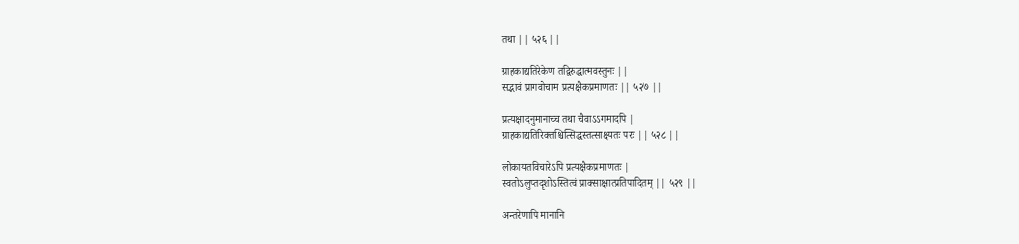तथा || ५२६ ||

ग्राहकाद्यतिरेकेण तद्विरुद्धात्मवस्तुनः ||
सद्भावं प्रागवोचाम प्रत्यक्षैकप्रमाणतः || ५२७ ||

प्रत्यक्षादनुमानाच्च तथा चैवाऽऽगमादपि |
ग्राहकाद्यतिरिक्तश्चित्सिद्धस्तत्साक्ष्यतः परः || ५२८ ||

लोकायतविचारेऽपि प्रत्यक्षैकप्रमाणतः |
स्वतोऽलुप्तदृशोऽस्तित्वं प्राक्साक्षात्प्रतिपादितम् || ५२९ ||

अन्तरेणापि मानानि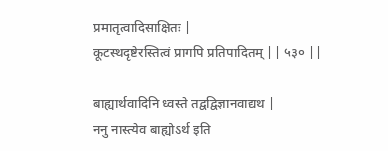प्रमातृत्वादिसाक्षितः |
कूटस्थदृष्टेरस्तित्वं प्रागपि प्रतिपादितम् || ५३० ||

बाह्यार्थवादिनि ध्वस्ते तद्वद्विज्ञानवाद्यथ |
ननु नास्त्येव बाह्योऽर्थ इति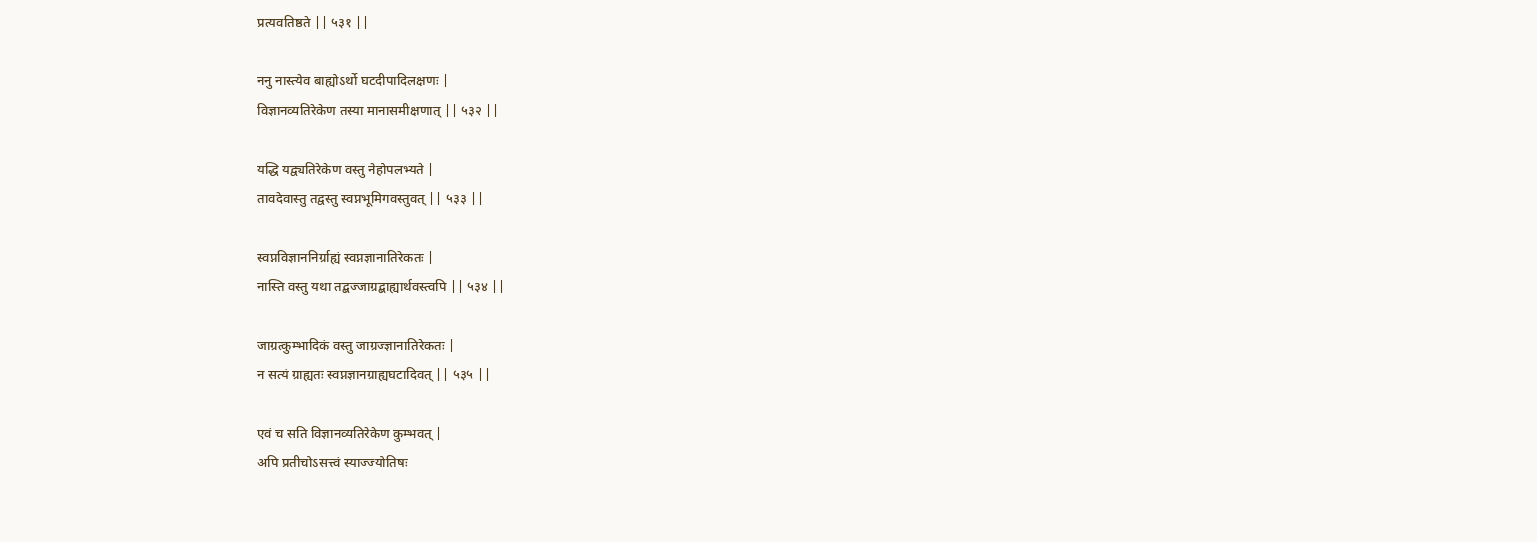प्रत्यवतिष्ठते || ५३१ ||

ननु नास्त्येव बाह्योऽर्थो घटदीपादिलक्षणः |
विज्ञानव्यतिरेकेण तस्या मानासमीक्षणात् || ५३२ ||

यद्धि यद्व्यतिरेकेण वस्तु नेहोपलभ्यते |
तावदेवास्तु तद्वस्तु स्वप्नभूमिगवस्तुवत् || ५३३ ||

स्वप्नविज्ञाननिर्ग्राह्यं स्वप्नज्ञानातिरेकतः |
नास्ति वस्तु यथा तद्बज्जाग्रद्बाह्यार्थवस्त्वपि || ५३४ ||

जाग्रत्कुम्भादिकं वस्तु जाग्रज्ज्ञानातिरेकतः |
न सत्यं ग्राह्यतः स्वप्नज्ञानग्राह्यघटादिवत् || ५३५ ||

एवं च सति विज्ञानव्यतिरेकेण कुम्भवत् |
अपि प्रतीचोऽसत्त्वं स्याज्ज्योतिषः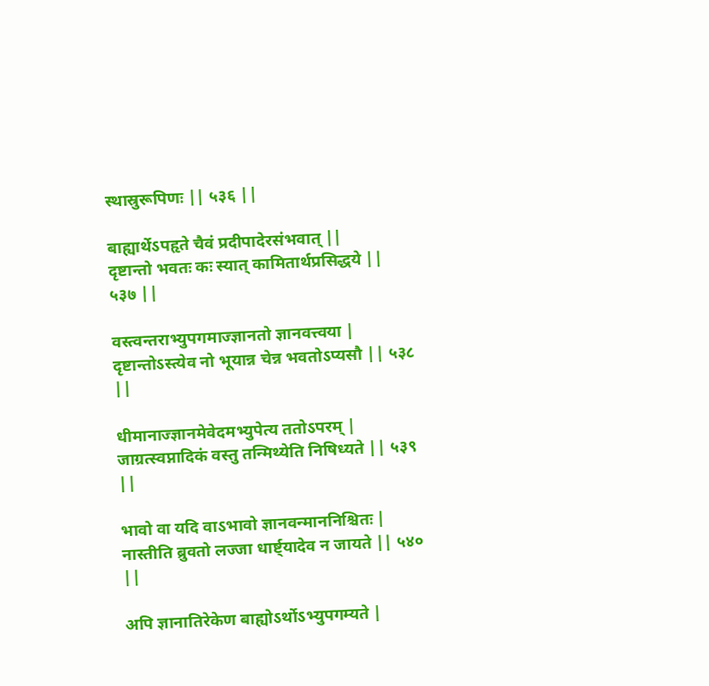स्थास्रुरूपिणः || ५३६ ||

बाह्यार्थेऽपहृते चैवं प्रदीपादेरसंभवात् ||
दृष्टान्तो भवतः कः स्यात् कामितार्थप्रसिद्धये || ५३७ ||

वस्त्वन्तराभ्युपगमाज्ज्ञानतो ज्ञानवत्त्वया |
दृष्टान्तोऽस्त्येव नो भूयान्न चेन्न भवतोऽप्यसौ || ५३८ ||

धीमानाज्ज्ञानमेवेदमभ्युपेत्य ततोऽपरम् |
जाग्रत्स्वप्नादिकं वस्तु तन्मिथ्येति निषिध्यते || ५३९ ||

भावो वा यदि वाऽभावो ज्ञानवन्माननिश्चितः |
नास्तीति ब्रुवतो लज्जा धार्ष्ट्यादेव न जायते || ५४० ||

अपि ज्ञानातिरेकेण बाह्योऽर्थोऽभ्युपगम्यते |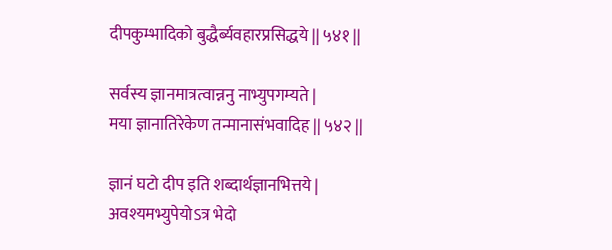दीपकुम्भादिको बुद्धैर्ब्यवहारप्रसिद्धये || ५४१ ||

सर्वस्य ज्ञानमात्रत्वान्ननु नाभ्युपगम्यते |
मया ज्ञानातिरेकेण तन्मानासंभवादिह || ५४२ ||

ज्ञानं घटो दीप इति शब्दार्थज्ञानभित्तये |
अवश्यमभ्युपेयोऽत्र भेदो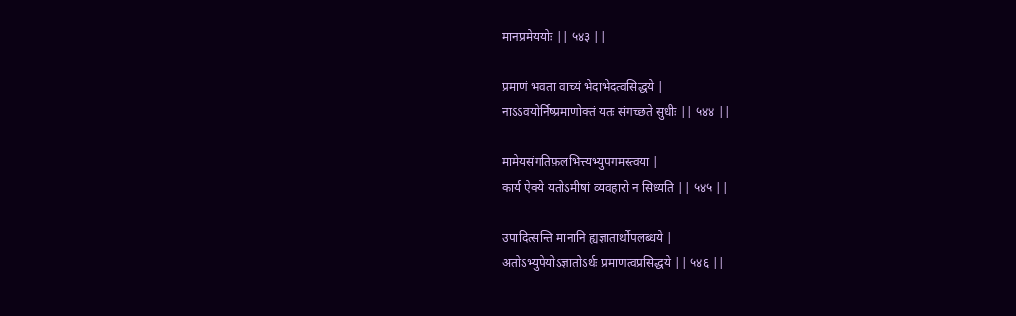मानप्रमेययोः || ५४३ ||

प्रमाणं भवता वाच्यं भेदाभेदत्वसिद्धये |
नाऽऽवयोर्निष्प्रमाणोक्तं यतः संगच्छते सुधीः || ५४४ ||

मामेयसंगतिफ़लभित्त्यभ्युपगमस्त्वया |
कार्य ऐक्ये यतोऽमीषां व्यवहारो न सिध्यति || ५४५ ||

उपादित्सन्ति मानानि ह्यज्ञातार्थोपलब्धये |
अतोऽभ्युपेयोऽज्ञातोऽर्थः प्रमाणत्वप्रसिद्धये || ५४६ ||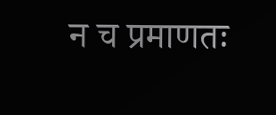न च प्रमाणतः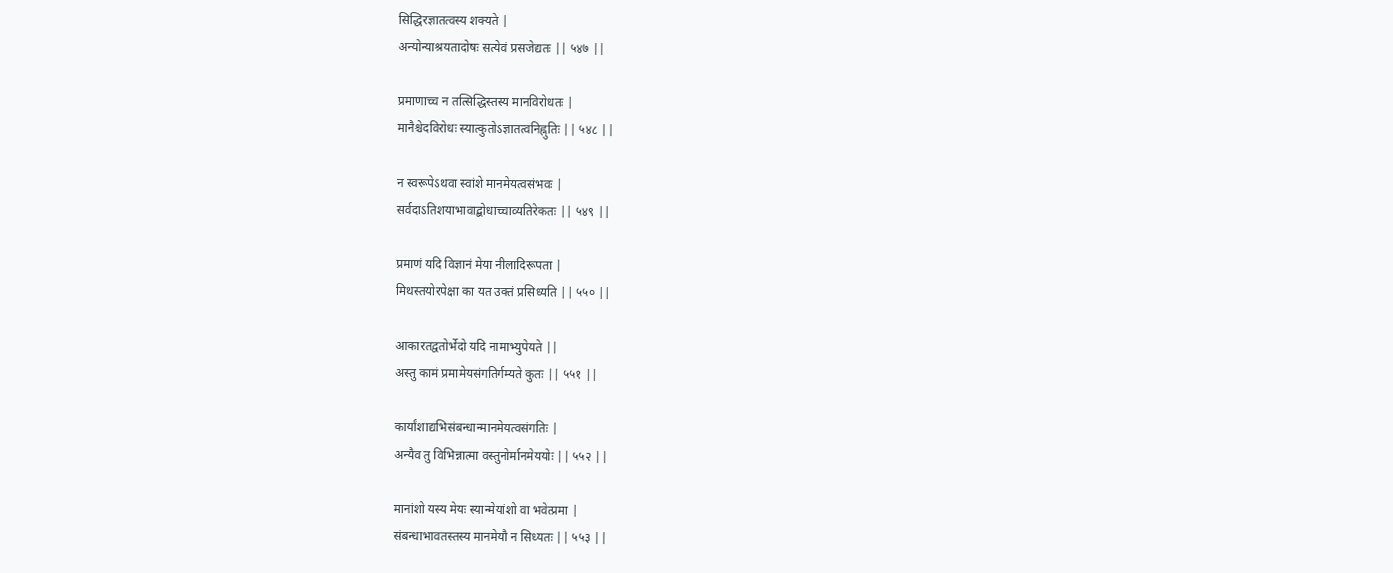सिद्धिरज्ञातत्वस्य शक्यते |
अन्योन्याश्रयतादोषः सत्येवं प्रसजेद्यतः || ५४७ ||

प्रमाणाच्च न तत्सिद्धिस्तस्य मानविरोधतः |
मानैश्चेदविरोधः स्यात्कुतोऽज्ञातत्वनिह्नुतिः || ५४८ ||

न स्वरूपेऽथवा स्वांशे मानमेयत्वसंभवः |
सर्वदाऽतिशयाभावाद्बोधाच्चाव्यतिरेकतः || ५४९ ||

प्रमाणं यदि विज्ञानं मेया नीलादिरूपता |
मिथस्तयोरपेक्षा का यत उक्तं प्रसिध्यति || ५५० ||

आकारतद्वतोर्भेदो यदि नामाभ्युपेयते ||
अस्तु कामं प्रमामेयसंगतिर्गम्यते कुतः || ५५१ ||

कार्यांशाद्यभिसंबन्धान्मानमेयत्वसंगतिः |
अन्यैव तु विभिन्नात्मा वस्तुनोर्मानमेययोः || ५५२ ||

मानांशो यस्य मेयः स्यान्मेयांशो वा भवेत्प्रमा |
संबन्धाभावतस्तस्य मानमेयौ न सिध्यतः || ५५३ ||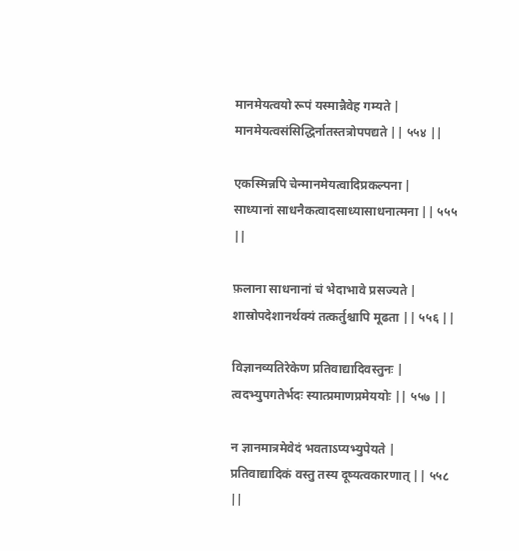मानमेयत्वयो रूपं यस्मान्नैवेह गम्यते |
मानमेयत्वसंसिद्धिर्नातस्तत्रोपपद्यते || ५५४ ||

एकस्मिन्नपि चेन्मानमेयत्वादिप्रकल्पना |
साध्यानां साधनैकत्वादसाध्यासाधनात्मना || ५५५ ||

फ़लाना साधनानां चं भेदाभावे प्रसज्यते |
शास्रोपदेशानर्थक्यं तत्कर्तुश्चापि मूढता || ५५६ ||

विज्ञानव्यतिरेकेण प्रतिवाद्यादिवस्तुनः |
त्वदभ्युपगतेर्भदः स्यात्प्रमाणप्रमेययोः || ५५७ ||

न ज्ञानमात्रमेवेदं भवताऽप्यभ्युपेयते |
प्रतिवाद्यादिकं वस्तु तस्य दूष्यत्वकारणात् || ५५८ ||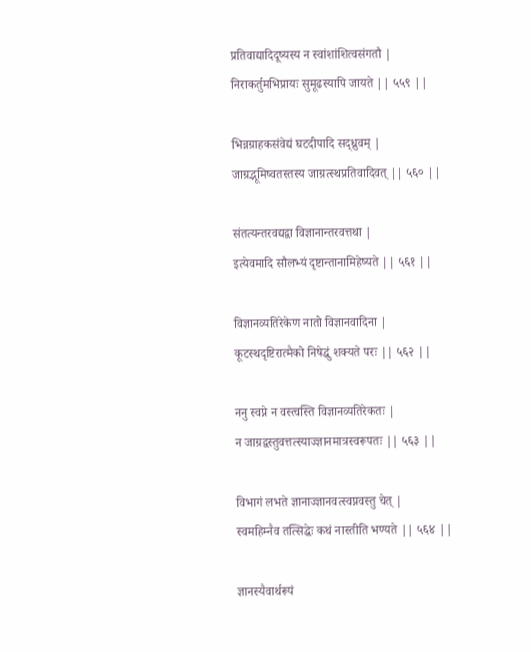प्रतिवाद्यादिदूष्यस्य न स्वांशांशित्वसंगतौ |
निराकर्तुमभिप्रायः सुमूढस्यापि जायते || ५५९ ||

भिन्नग्राहकसंवेद्यं घटदीपादि सद्ध्रुवम् |
जाग्रद्भूमिष्वतस्तस्य जाग्रत्स्थप्रतिवादिवत् || ५६० ||

संतत्यन्तरवद्यद्वा विज्ञानान्तरवत्तथा |
इत्येवमादि सौलभ्यं दृष्टान्तानामिहेष्यते || ५६१ ||

विज्ञानव्यतिरेकेण नातो विज्ञानवादिना |
कूटस्थदृष्टिरात्मैको निषेद्धुं शक्यते परः || ५६२ ||

ननु स्वप्ने न वस्त्वस्ति विज्ञानव्यतिरेकतः |
न जाग्रद्वस्तुवत्तत्स्याज्ज्ञानमात्रस्वरूपतः || ५६३ ||

विभागं लभते ज्ञानाज्ज्ञानवत्स्वप्नवस्तु चेत् |
स्वमहिम्नैव तत्सिद्धेः कथं नास्तीति भण्यते || ५६४ ||

ज्ञानस्यैवार्थरूपं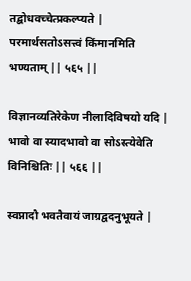तद्बोधवच्चेत्प्रकल्प्यते |
परमार्थसतोऽसत्त्वं किंमानमिति भण्यताम् || ५६५ ||

विज्ञानव्यतिरेकेण नीलादिविषयो यदि |
भावो वा स्यादभावो वा सोऽस्त्येवेति विनिश्चितिः || ५६६ ||

स्वप्नादौ भवतैवायं जाग्रद्वदनुभूयते |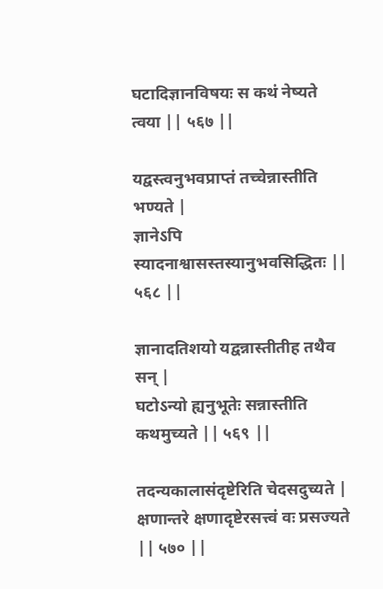घटादिज्ञानविषयः स कथं नेष्यते त्वया || ५६७ ||

यद्वस्त्वनुभवप्राप्तं तच्चेन्नास्तीति भण्यते |
ज्ञानेऽपि स्यादनाश्वासस्तस्यानुभवसिद्धितः || ५६८ ||

ज्ञानादतिशयो यद्वन्नास्तीतीह तथैव सन् |
घटोऽन्यो ह्यनुभूतेः सन्नास्तीति कथमुच्यते || ५६९ ||

तदन्यकालासंदृष्टेरिति चेदसदुच्यते |
क्षणान्तरे क्षणादृष्टेरसत्त्वं वः प्रसज्यते || ५७० ||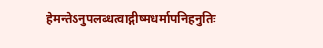हेमन्तेऽनुपलब्धत्वाद्गीष्मधर्मापनिहनुतिः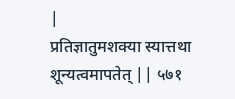|
प्रतिज्ञातुमशक्या स्यात्तथा शून्यत्वमापतेत् || ५७१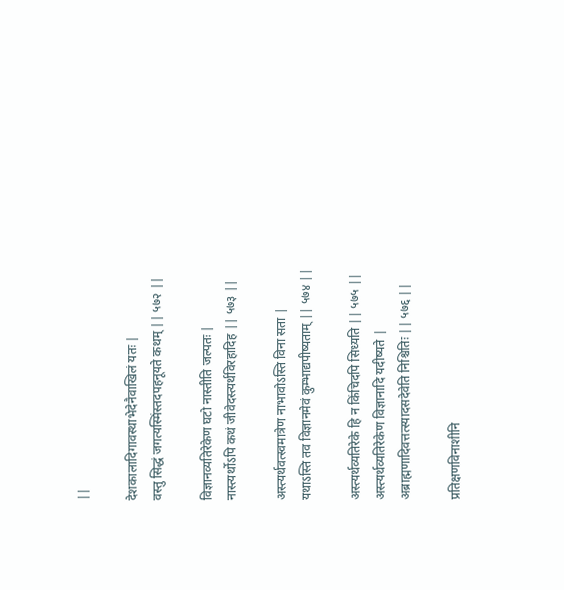||

देशकालादिगावस्थाभेदेनैवाखिलं यतः |
वस्तु सिद्धं जगत्यस्मिंस्तदपहनूयते कथम् || ५७२ ||

विज्ञानव्यतिरेकेण घटो नास्तीति जल्पतः |
नास्त्यर्थोऽपि कथं जीवेदस्त्यर्थविरहादिह || ५७३ ||

अस्त्यर्थवत्स्वमात्रेण नाभावोऽस्ति विना सता |
यथाऽस्ति तव विज्ञानमेवं कुम्भाद्यपीष्यताम् || ५७४ ||

अस्त्यर्थव्यतिरेके हि न किंचिदपि सिध्यति || ५७५ ||
अस्त्यर्थव्यतिरेकेण विज्ञानादि यदीष्यते |
अब्राह्मणादिवत्तत्स्यादसदेवेति निश्चितिः || ५७६ ||

प्रतिक्षणविनाशीनि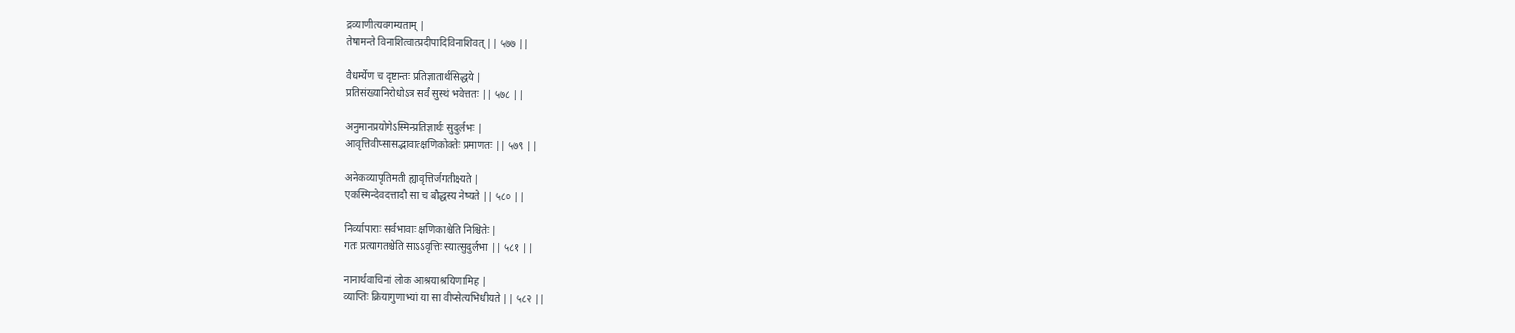द्रव्याणीत्यवगम्यताम् |
तेषामन्ते विनाशित्वात्प्रदीपादिविनाशिवत् || ५७७ ||

वैधर्म्येण च दृष्टान्तः प्रतिज्ञातार्थसिद्धये |
प्रतिसंख्यानिरोधोऽत्र सर्वं सुस्थं भवेत्ततः || ५७८ ||

अनुमानप्रयोगेऽस्मिन्प्रतिज्ञार्थः सुदुर्लभः |
आवृत्तिवीप्सासद्भावात्क्षणिकोक्तेः प्रमाणतः || ५७९ ||

अनेकव्यापृतिमती ह्यावृत्तिर्जगतीक्ष्यते |
एकस्मिन्देवदत्तादौ सा च बौद्धस्य नेष्यते || ५८० ||

निर्व्यापाराः सर्वभावाः क्षणिकाश्चेति निश्चितेः |
गतः प्रत्यागतश्चेति साऽऽवृत्तिः स्यात्सुदुर्लभा || ५८१ ||

नानार्थवाचिनां लोक आश्रयाश्रयिणामिह |
व्याप्तिः क्रियागुणाभ्यां या सा वीप्सेत्यभिधीयते || ५८२ ||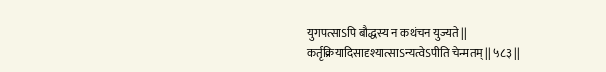युगपत्साऽपि बौद्धस्य न कथंचन युज्यते ||
कर्तृक्रियादिसादृश्यात्साऽन्यत्वेऽपीति चेन्मतम् || ५८३ ||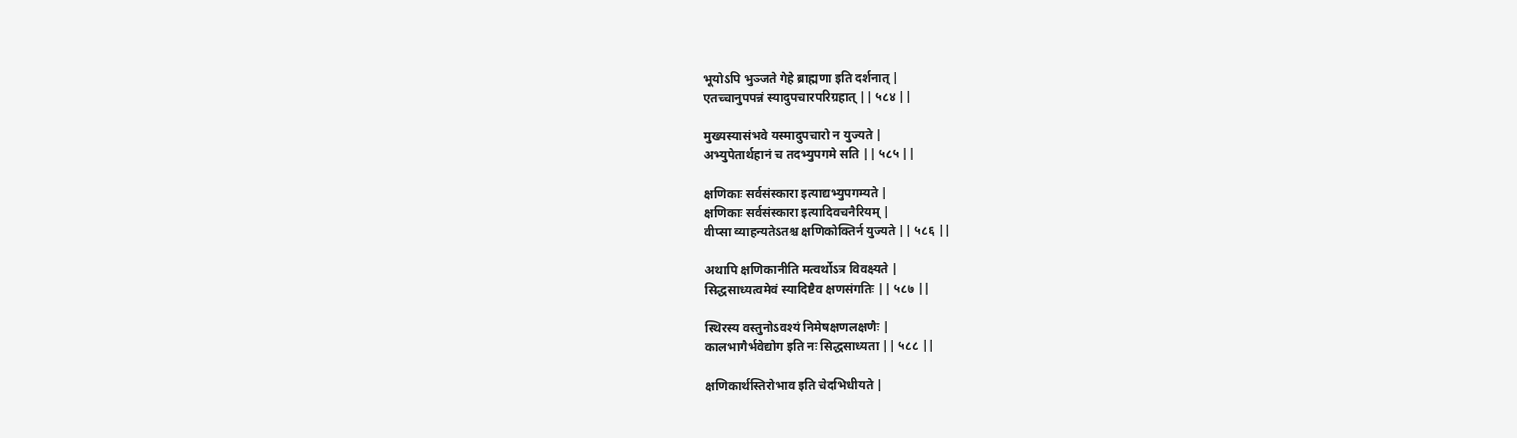भूयोऽपि भुञ्जते गेहे ब्राह्मणा इति दर्शनात् |
एतच्चानुपपन्नं स्यादुपचारपरिग्रहात् || ५८४ ||

मुख्यस्यासंभवे यस्मादुपचारो न युज्यते |
अभ्युपेतार्थहानं च तदभ्युपगमे सति || ५८५ ||

क्षणिकाः सर्वसंस्कारा इत्याद्यभ्युपगम्यते |
क्षणिकाः सर्वसंस्कारा इत्यादिवचनैरियम् |
वीप्सा व्याहन्यतेऽतश्च क्षणिकोक्तिर्न युज्यते || ५८६ ||

अथापि क्षणिकानीति मत्वर्थोऽत्र विवक्ष्यते |
सिद्धसाध्यत्वमेवं स्यादिष्टैव क्षणसंगतिः || ५८७ ||

स्थिरस्य वस्तुनोऽवश्यं निमेषक्षणलक्षणैः |
कालभागैर्भवेद्योग इति नः सिद्धसाध्यता || ५८८ ||

क्षणिकार्थस्तिरोभाव इति चेदभिधीयते |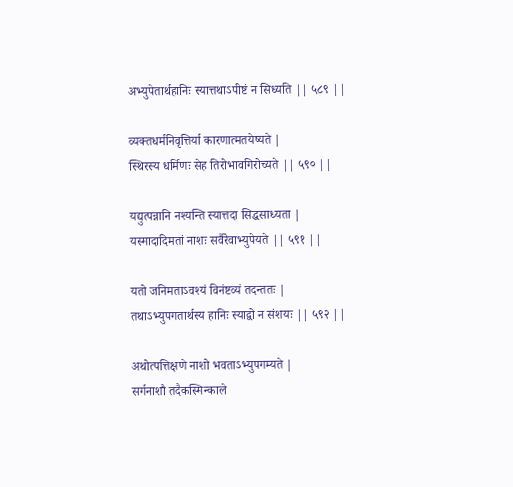अभ्युपेतार्थहानिः स्यात्तथाऽपीष्टं न सिध्यति || ५८९ ||

व्यक्तधर्मनिवृत्तिर्या कारणात्मतयेष्यते |
स्थिरस्य धर्मिणः सेह तिरोभावगिरोच्यते || ५९० ||

यद्युत्पन्नानि नश्यन्ति स्यात्तदा सिद्धसाध्यता |
यस्मादादिमतां नाशः सर्वैरेवाभ्युपेयते || ५९१ ||

यतो जनिमताऽवश्यं विनंष्टव्यं तदन्ततः |
तथाऽभ्युपगतार्थस्य हानिः स्याद्वो न संशयः || ५९२ ||

अथोत्पत्तिक्षणे नाशो भवताऽभ्युपगम्यते |
सर्गनाशौ तदैकस्मिन्काले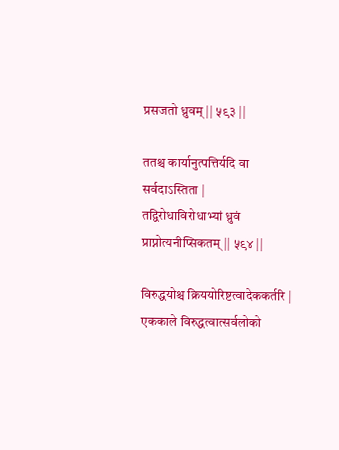प्रसजतो ध्रुवम् || ५९३ ||

ततश्च कार्यानुत्पत्तिर्यदि वा सर्वदाऽस्तिता |
तद्विरोधाविरोधाभ्यां ध्रुवं प्राप्नोत्यनीप्सिकतम् || ५९४ ||

विरुद्धयोश्च क्रिययोरिष्टत्वादेककर्तरि |
एककाले विरुद्धत्वात्सर्वलोको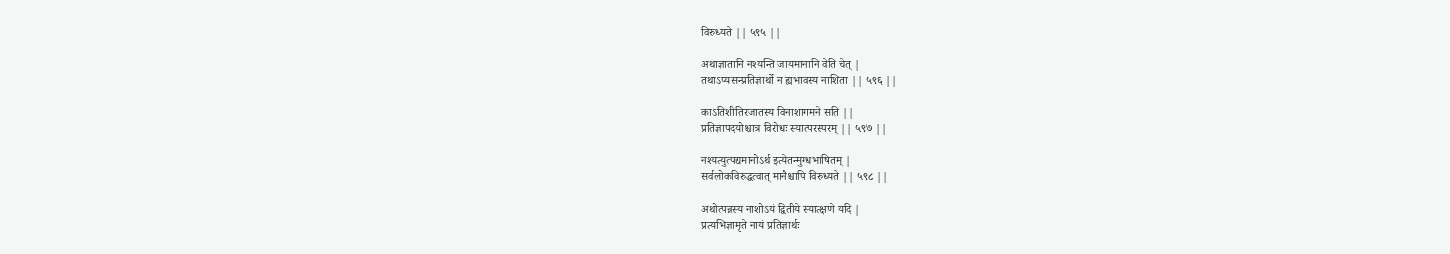विरुध्यते || ५९५ ||

अथाज्ञातानि नश्यन्ति जायमानानि वेति चेत् |
तथाऽप्यसन्प्रतिज्ञार्थो न ह्यभावस्य नाशिता || ५९६ ||

काऽतिशीतिरजातस्य विनाशागमने सति ||
प्रतिज्ञापदयोश्चात्र विरोधः स्यात्परस्परम् || ५९७ ||

नश्यत्युत्पद्यमानोऽर्थ इत्येतन्मुग्धभाषितम् |
सर्वलोकविरुद्धत्वात् मानैश्चापि विरुध्यते || ५९८ ||

अथोत्पन्नस्य नाशोऽयं द्वितीये स्यात्क्षणे यदि |
प्रत्यभिज्ञामृते नायं प्रतिज्ञार्थः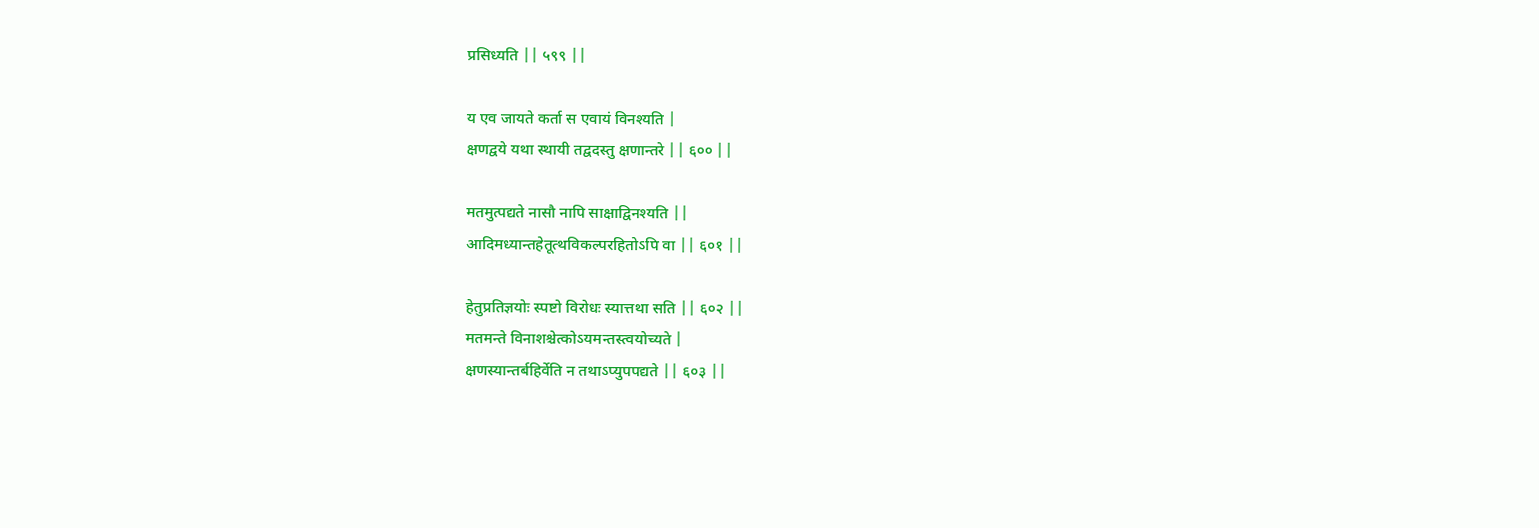प्रसिध्यति || ५९९ ||

य एव जायते कर्ता स एवायं विनश्यति |
क्षणद्वये यथा स्थायी तद्वदस्तु क्षणान्तरे || ६०० ||

मतमुत्पद्यते नासौ नापि साक्षाद्विनश्यति ||
आदिमध्यान्तहेतूत्थविकल्परहितोऽपि वा || ६०१ ||

हेतुप्रतिज्ञयोः स्पष्टो विरोधः स्यात्तथा सति || ६०२ ||
मतमन्ते विनाशश्चेत्कोऽयमन्तस्त्वयोच्यते |
क्षणस्यान्तर्बहिर्वेति न तथाऽप्युपपद्यते || ६०३ ||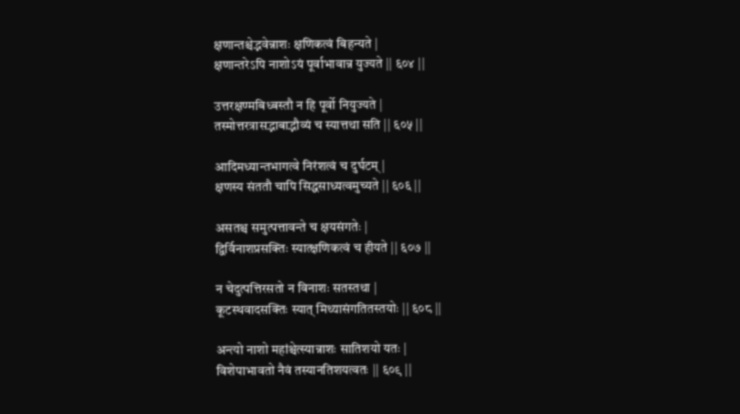क्षणान्तश्चेद्भवेन्नाशः क्षणिकत्वं बिहन्यते |
क्षणान्तरेऽपि नाशोऽयं पूर्वाभावान्न युज्यते || ६०४ ||

उत्तरक्षण्मबिध्बस्तौ न हि पूर्वो नियुज्यते |
तस्मोत्तरत्रासद्भाबाद्भौव्यं च स्यात्तथा सति || ६०५ ||

आदिमध्यान्तभागत्वे निरंशत्वं च दुर्घटम् |
क्षणस्य संततौ चापि सिद्धसाध्यत्वमुच्यते || ६०६ ||

असतश्च समुत्पत्तावन्ते च क्षयसंगतेः |
द्विर्विनाशप्रसक्तिः स्यात्क्षणिकत्वं च हीयते || ६०७ ||

न चेदुत्पत्तिरसतो न विनाशः सतस्तथा |
कूटस्थवादसक्तिः स्यात् मिथ्यासंगतितस्तयोः || ६०८ ||

अन्त्यो नाशो महांश्चेत्स्यान्नाशः सातिशयो यतः |
विशेपाभावतो नैवं तस्यानतिशयत्वतः || ६०९ ||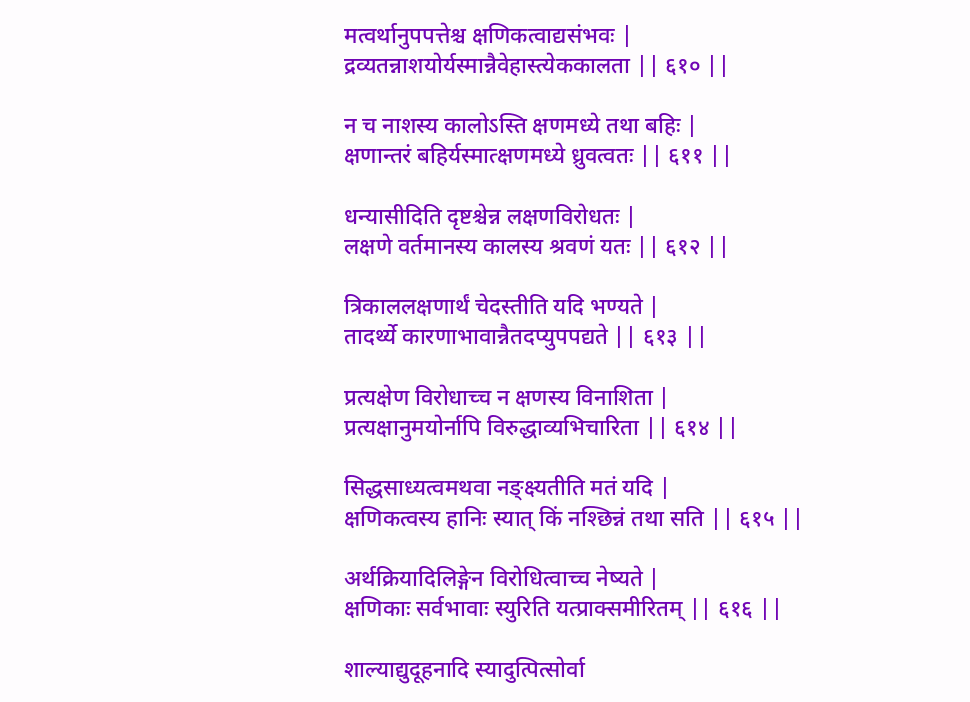मत्वर्थानुपपत्तेश्च क्षणिकत्वाद्यसंभवः |
द्रव्यतन्नाशयोर्यस्मान्नैवेहास्त्येककालता || ६१० ||

न च नाशस्य कालोऽस्ति क्षणमध्ये तथा बहिः |
क्षणान्तरं बहिर्यस्मात्क्षणमध्ये ध्रुवत्वतः || ६११ ||

धन्यासीदिति दृष्टश्चेन्न लक्षणविरोधतः |
लक्षणे वर्तमानस्य कालस्य श्रवणं यतः || ६१२ ||

त्रिकाललक्षणार्थं चेदस्तीति यदि भण्यते |
तादर्थ्ये कारणाभावान्नैतदप्युपपद्यते || ६१३ ||

प्रत्यक्षेण विरोधाच्च न क्षणस्य विनाशिता |
प्रत्यक्षानुमयोर्नापि विरुद्धाव्यभिचारिता || ६१४ ||

सिद्धसाध्यत्वमथवा नङ्क्ष्यतीति मतं यदि |
क्षणिकत्वस्य हानिः स्यात् किं नश्छिन्नं तथा सति || ६१५ ||

अर्थक्रियादिलिङ्गेन विरोधित्वाच्च नेष्यते |
क्षणिकाः सर्वभावाः स्युरिति यत्प्राक्समीरितम् || ६१६ ||

शाल्याद्युदूहनादि स्यादुत्पित्सोर्वा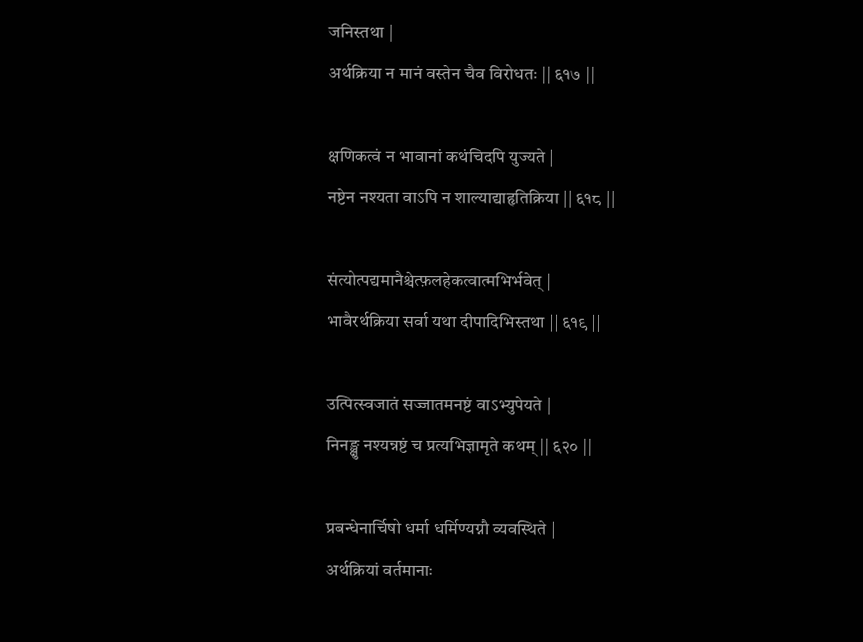जनिस्तथा |
अर्थक्रिया न मानं वस्तेन चैव विरोधतः || ६१७ ||

क्षणिकत्वं न भावानां कथंचिदपि युज्यते |
नष्टेन नश्यता वाऽपि न शाल्याद्याहृतिक्रिया || ६१८ ||

संत्योत्पद्यमानैश्चेत्फ़लहेकत्वात्मभिर्भवेत् |
भावैरर्थक्रिया सर्वा यथा दीपादिभिस्तथा || ६१९ ||

उत्पित्स्वजातं सज्जातमनष्टं वाऽभ्युपेयते |
निनङ्क्षु नश्यन्नष्टं च प्रत्यभिज्ञामृते कथम् || ६२० ||

प्रबन्धेनार्चिषो धर्मा धर्मिण्यग्नौ व्यवस्थिते |
अर्थक्रियां वर्तमानाः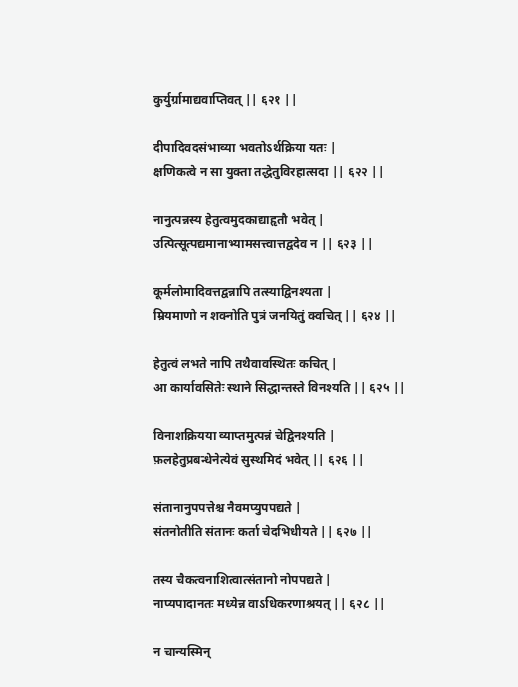कुर्युर्ग्रामाद्यवाप्तिवत् || ६२१ ||

दीपादिवदसंभाव्या भवतोऽर्थक्रिया यतः |
क्षणिकत्वे न सा युक्ता तद्धेतुविरहात्सदा || ६२२ ||

नानुत्पन्नस्य हेतुत्वमुदकाद्याहृतौ भवेत् |
उत्पित्सूत्पद्यमानाभ्यामसत्त्वात्तद्वदेव न || ६२३ ||

कूर्मलोमादिवत्तद्वन्नापि तत्स्याद्विनश्यता |
म्रियमाणो न शक्नोति पुत्रं जनयितुं क्वचित् || ६२४ ||

हेतुत्वं लभते नापि तथैवावस्थितः कचित् |
आ कार्यावसितेः स्थाने सिद्धान्तस्ते विनश्यति || ६२५ ||

विनाशक्रियया व्याप्तमुत्पन्नं चेद्विनश्यति |
फ़लहेतुप्रबन्धेनेत्येवं सुस्थमिदं भवेत् || ६२६ ||

संतानानुपपत्तेश्च नैवमप्युपपद्यते |
संतनोतीति संतानः कर्ता चेदभिधीयते || ६२७ ||

तस्य चैकत्वनाशित्वात्संतानो नोपपद्यते |
नाप्यपादानतः मध्येन्न वाऽधिकरणाश्रयत् || ६२८ ||

न चान्यस्मिन्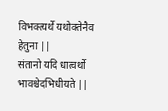विभक्त्यर्थे यथोक्तेनैव हेतुना ||
संतानो यदि धात्वर्थो भावश्चेदभिधीयते ||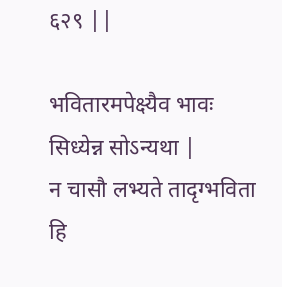६२९ ||

भवितारमपेक्ष्यैव भावः सिध्येन्न सोऽन्यथा |
न चासौ लभ्यते तादृग्भविता हि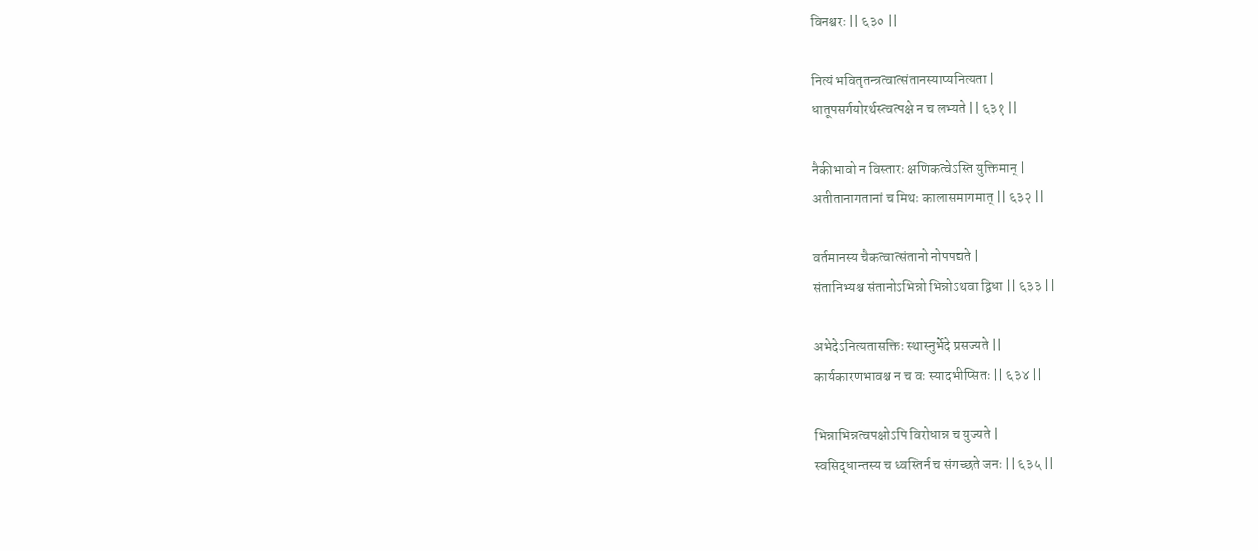विनश्वरः || ६३० ||

नित्यं भवितृतन्त्रत्वात्संतानस्याप्यनित्यता |
धातूपसर्गयोरर्थस्त्वत्पक्षे न च लभ्यते || ६३१ ||

नैकीभावो न विस्तारः क्षणिकत्वेऽस्ति युक्तिमान् |
अतीतानागतानां च मिथः कालासमागमात् || ६३२ ||

वर्तमानस्य चैकत्वात्संतानो नोपपद्यते |
संतानिभ्यश्च संतानोऽभिन्नो भिन्नोऽथवा द्विधा || ६३३ ||

अभेदेऽनित्यतासक्तिः स्थास्नुर्भेदे प्रसज्यते ||
कार्यकारणभावश्च न च वः स्यादभीप्सितः || ६३४ ||

भिन्नाभिन्नत्वपक्षोऽपि विरोधान्न च युज्यते |
स्वसिद्धान्तस्य च ध्वस्तिर्न च संगच्छते जनः || ६३५ ||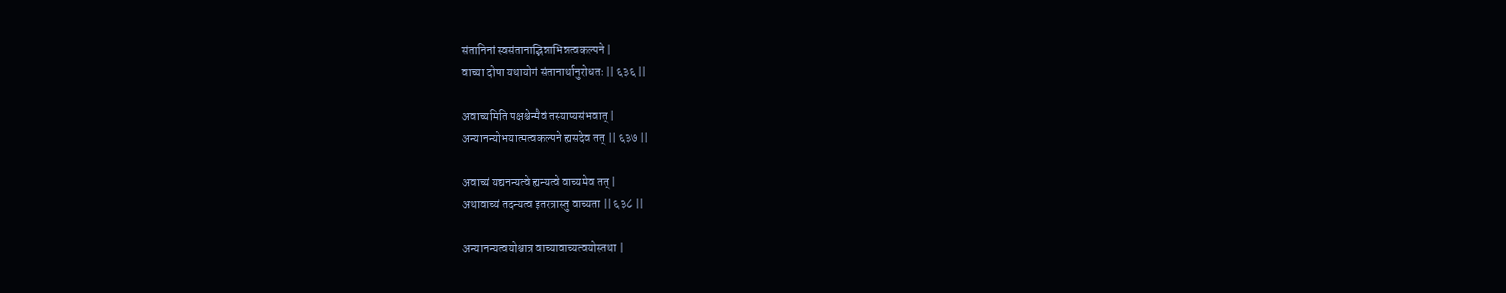संतानिनां स्वसंतानाद्भिन्नाभिन्नत्वकल्पने |
वाच्या दोषा यथायोगं संतानार्थानुरोधतः || ६३६ ||

अवाच्यमिति पक्षश्चेन्मैवं तस्याप्यसंभवात् |
अन्यानन्योभयात्मत्वकल्पने ह्यसदेव तत् || ६३७ ||

अवाच्यं यद्यनन्यत्वे ह्यन्यत्वे वाच्यमेव तत् |
अथावाच्यं तदन्यत्व इतरत्रास्तु वाच्यता || ६३८ ||

अन्यानन्यत्वयोश्चात्र वाच्यावाच्यत्वयोस्तथा |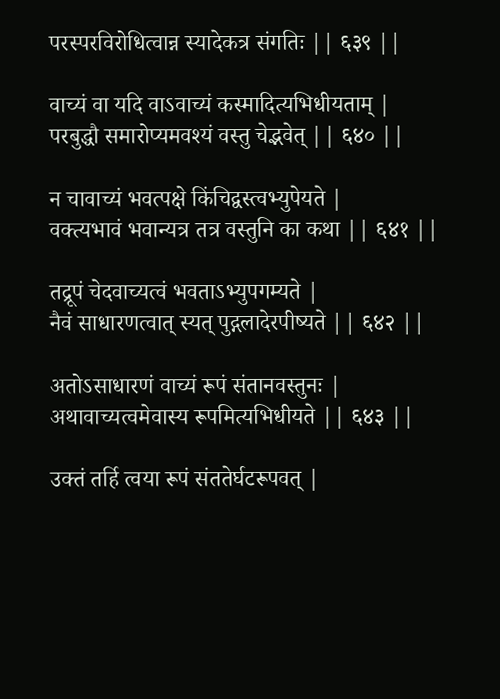परस्परविरोधित्वान्न स्यादेकत्र संगतिः || ६३९ ||

वाच्यं वा यदि वाऽवाच्यं कस्मादित्यभिधीयताम् |
परबुद्धौ समारोप्यमवश्यं वस्तु चेद्भवेत् || ६४० ||

न चावाच्यं भवत्पक्षे किंचिद्वस्त्वभ्युपेयते |
वक्त्यभावं भवान्‍यत्र तत्र वस्तुनि का कथा || ६४१ ||

तद्रूपं चेदवाच्यत्वं भवताऽभ्युपगम्यते |
नैवं साधारणत्वात् स्यत् पुद्गलादेरपीष्यते || ६४२ ||

अतोऽसाधारणं वाच्यं रूपं संतानवस्तुनः |
अथावाच्यत्वमेवास्य रूपमित्यभिधीयते || ६४३ ||

उक्तं तर्हि त्वया रूपं संततेर्घटरूपवत् |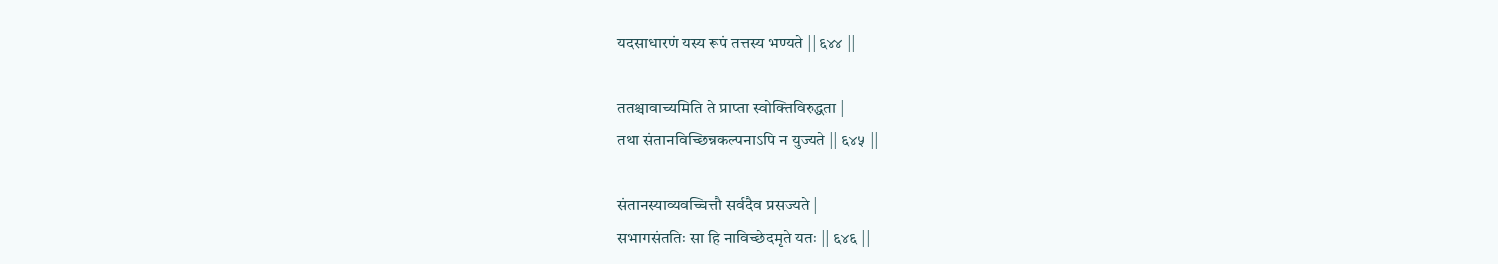यदसाधारणं यस्य रूपं तत्तस्य भण्यते || ६४४ ||

ततश्चावाच्यमिति ते प्राप्ता स्वोक्तिविरुद्धता |
तथा संतानविच्छिन्नकल्पनाऽपि न युज्यते || ६४५ ||

संतानस्याव्यवच्चित्तौ सर्वदैव प्रसज्यते |
सभागसंततिः सा हि नाविच्छेदमृते यतः || ६४६ ||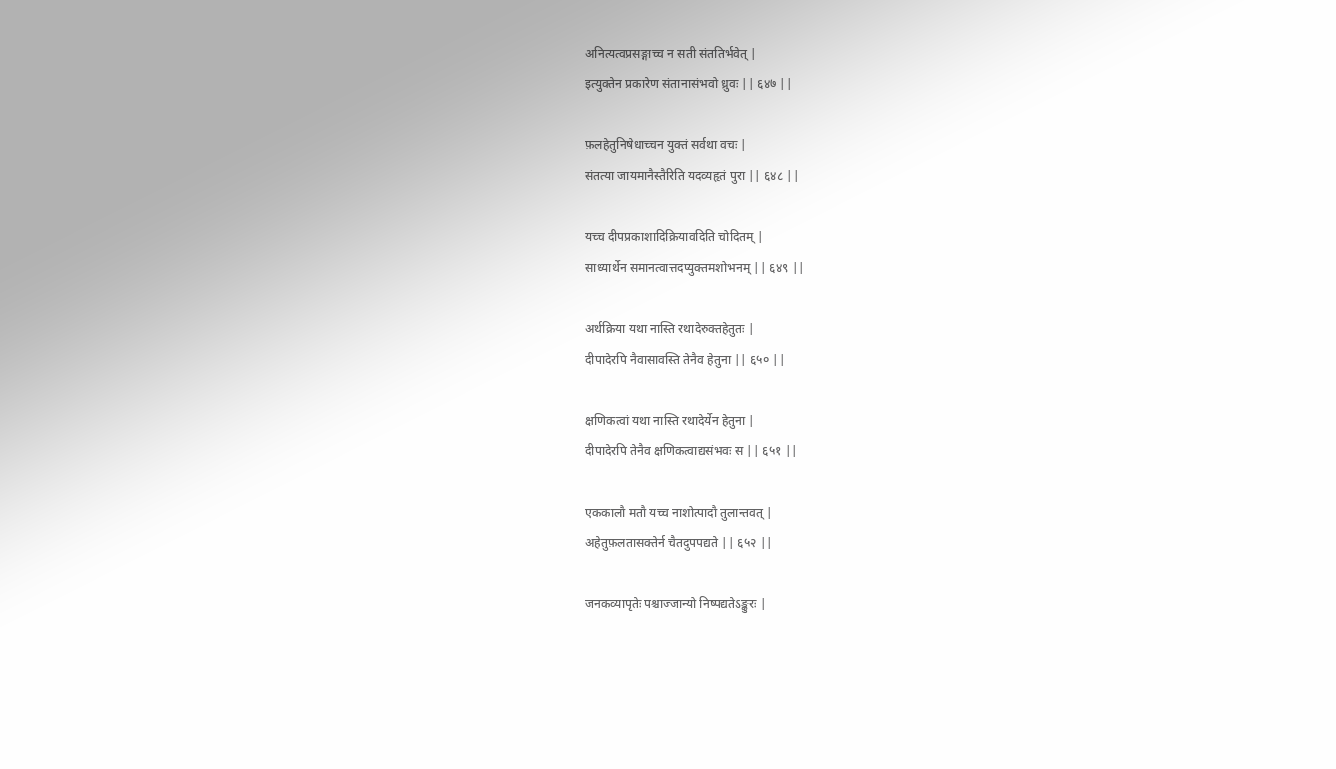अनित्यत्वप्रसङ्गाच्च न सती संततिर्भवेत् |
इत्युक्तेन प्रकारेण संतानासंभवो ध्रुवः || ६४७ ||

फ़लहेतुनिषेधाच्चन युक्तं सर्वथा वचः |
संतत्या जायमानैस्तैरिति यदव्यहृतं पुरा || ६४८ ||

यच्च दीपप्रकाशादिक्रियावदिति चोदितम् |
साध्यार्थेन समानत्वात्तदप्युक्तमशोभनम् || ६४९ ||

अर्थक्रिया यथा नास्ति रथादेरुक्तहेतुतः |
दीपादेरपि नैवासावस्ति तेनैव हेतुना || ६५० ||

क्षणिकत्वां यथा नास्ति रथादेर्येन हेतुना |
दीपादेरपि तेनैव क्षणिकत्वाद्यसंभवः स || ६५१ ||

एककालौ मतौ यच्च नाशोत्पादौ तुलान्तवत् |
अहेतुफ़लतासक्तेर्न चैतदुपपद्यते || ६५२ ||

जनकव्यापृतेः पश्चाज्जान्यो निष्पद्यतेऽङ्कुरः |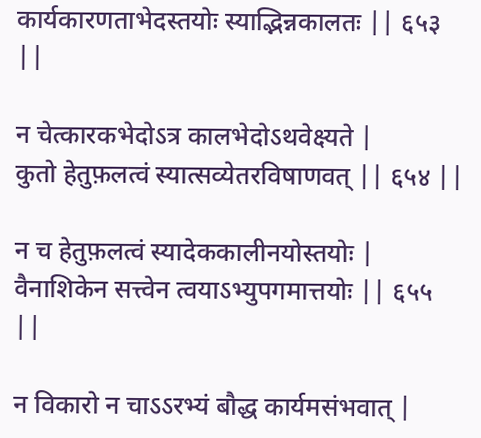कार्यकारणताभेदस्तयोः स्याद्भिन्नकालतः || ६५३ ||

न चेत्कारकभेदोऽत्र कालभेदोऽथवेक्ष्यते |
कुतो हेतुफ़लत्वं स्यात्सव्येतरविषाणवत् || ६५४ ||

न च हेतुफ़लत्वं स्यादेककालीनयोस्तयोः |
वैनाशिकेन सत्त्वेन त्वयाऽभ्युपगमात्तयोः || ६५५ ||

न विकारो न चाऽऽरभ्यं बौद्ध कार्यमसंभवात् |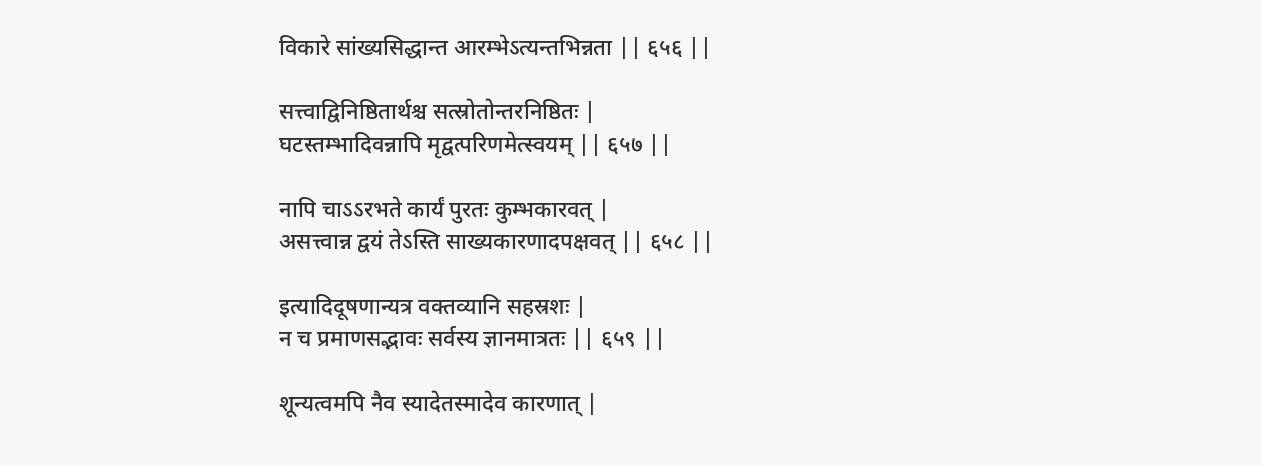विकारे सांख्यसिद्धान्त आरम्भेऽत्यन्तभिन्नता || ६५६ ||

सत्त्वाद्विनिष्ठितार्थश्च सत्स्रोतोन्तरनिष्ठितः |
घटस्तम्भादिवन्नापि मृद्वत्परिणमेत्स्वयम् || ६५७ ||

नापि चाऽऽरभते कार्यं पुरतः कुम्भकारवत् |
असत्त्वान्न द्वयं तेऽस्ति साख्यकारणादपक्षवत् || ६५८ ||

इत्यादिदूषणान्यत्र वक्तव्यानि सहस्रशः |
न च प्रमाणसद्भावः सर्वस्य ज्ञानमात्रतः || ६५९ ||

शून्यत्वमपि नैव स्यादेतस्मादेव कारणात् |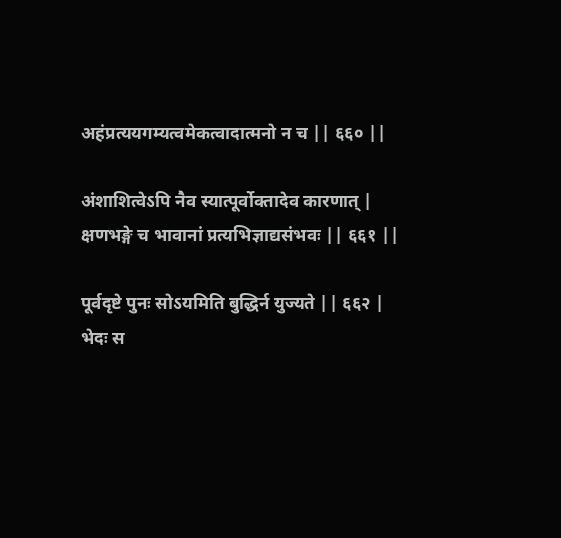अहंप्रत्ययगम्यत्वमेकत्वादात्मनो न च || ६६० ||

अंशाशित्वेऽपि नैव स्यात्पूर्वोक्तादेव कारणात् |
क्षणभङ्गे च भावानां प्रत्यभिज्ञाद्यसंभवः || ६६१ ||

पूर्वदृष्टे पुनः सोऽयमिति बुद्धिर्न युज्यते || ६६२ |
भेदः स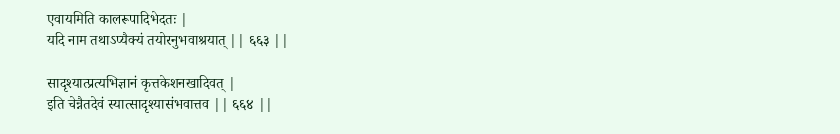एवायमिति कालरूपादिभेदतः |
यदि नाम तथाऽप्यैक्यं तयोरनुभवाश्रयात् || ६६३ ||

सादृश्यात्प्रत्यभिज्ञानं कृत्तकेशनखादिवत् |
इति चेन्नैतदेवं स्यात्सादृश्यासंभवात्तव || ६६४ ||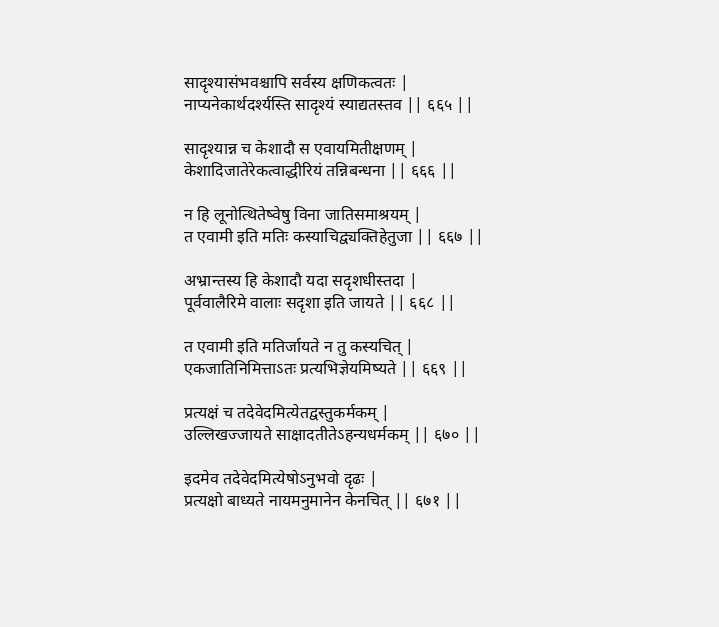सादृश्यासंभवश्चापि सर्वस्य क्षणिकत्वतः |
नाप्यनेकार्थदर्श्यस्ति सादृश्यं स्याद्यतस्तव || ६६५ ||

सादृश्यान्न च केशादौ स एवायमितीक्षणम् |
केशादिजातेरेकत्वाद्धीरियं तन्निबन्धना || ६६६ ||

न हि लूनोत्थितेष्वेषु विना जातिसमाश्रयम् |
त एवामी इति मतिः कस्याचिद्व्यक्तिहेतुजा || ६६७ ||

अभ्रान्तस्य हि केशादौ यदा सदृशधीस्तदा |
पूर्ववालैरिमे वालाः सदृशा इति जायते || ६६८ ||

त एवामी इति मतिर्जायते न तु कस्यचित् |
एकजातिनिमित्ताऽतः प्रत्यभिज्ञेयमिष्यते || ६६९ ||

प्रत्यक्षं च तदेवेदमित्येतद्वस्तुकर्मकम् |
उल्लिखज्जायते साक्षादतीतेऽहन्यधर्मकम् || ६७० ||

इदमेव तदेवेदमित्येषोऽनुभवो दृढः |
प्रत्यक्षो बाध्यते नायमनुमानेन केनचित् || ६७१ ||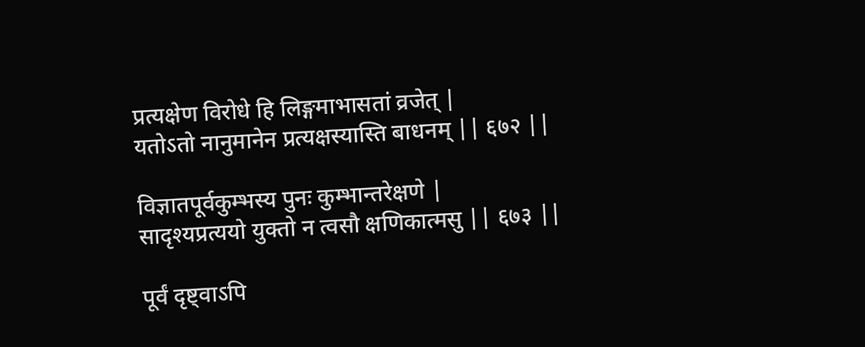प्रत्यक्षेण विरोधे हि लिङ्गमाभासतां व्रजेत् |
यतोऽतो नानुमानेन प्रत्यक्षस्यास्ति बाधनम् || ६७२ ||

विज्ञातपूर्वकुम्भस्य पुनः कुम्भान्तरेक्षणे |
सादृश्यप्रत्ययो युक्तो न त्वसौ क्षणिकात्मसु || ६७३ ||

पूर्वं दृष्ट्वाऽपि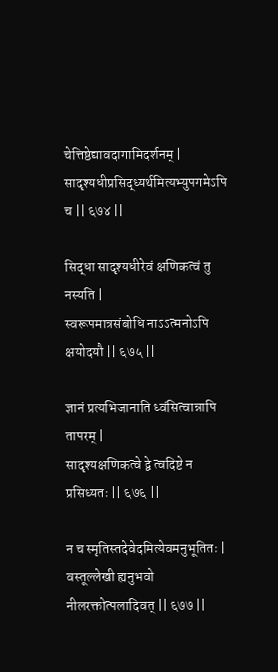चेत्तिष्ठेद्यावदागामिदर्शनम् |
सादृश्यधीप्रसिद्ध्यर्थमित्यभ्युपगमेऽपि च || ६७४ ||

सिद्धा सादृश्यधीरेवं क्षणिकत्वं तु नस्यति |
स्वरूपमात्रसंबोधि नाऽऽत्मनोऽपि क्षयोदयौ || ६७५ ||

ज्ञानं प्रत्यभिजानाति ध्वंसित्वान्नापि तापरम् |
सादृश्यक्षणिकत्वे द्वे त्वदिष्टे न प्रसिध्यतः || ६७६ ||

न च स्मृतिस्तदेवेदमित्येवमनुभूतितः |
वस्तूल्लेखी ह्यनुभवो नीलरक्तोत्पलादिवत् || ६७७ ||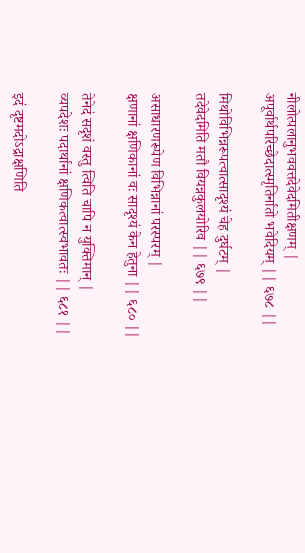नीलोत्पलानुभववत्तदेवेदमितीक्षणम् |
अपूर्वार्थपरिच्छेदात्स्मृतिर्नातो भवेदियम् || ६७८ ||

मिथोविभिन्नरूपत्वात्सादृश्यं चेह दुर्घटम् |
तदेवेदमिति मतौ वियन्नकुलयोरिव || ६७९ ||

असाधारणरूपेण विभिन्नानां परस्परम् |
क्षणानां क्षणिकानां वः सादृश्यं केन हेतुना || ६८० ||

तेनेदं सदृशं वस्तु त्विति चापि न युक्तिमान् |
व्यपदेशः पदार्थानां क्षणिकत्वात्स्वभावतः || ६८१ ||

इदं दृष्टमदोऽद्राक्षणिति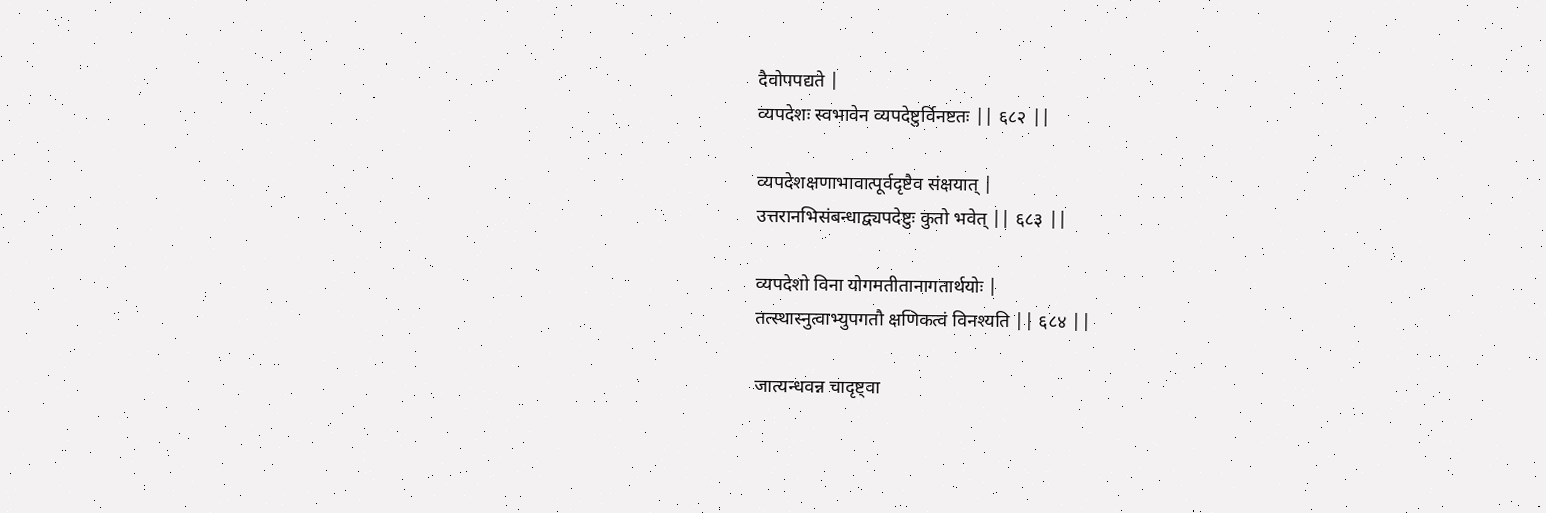दैवोपपद्यते |
व्यपदेशः स्वभावेन व्यपदेष्टुर्विनष्टतः || ६८२ ||

व्यपदेशक्षणाभावात्पूर्वदृष्टैव संक्षयात् |
उत्तरानभिसंबन्धाद्व्यपदेष्टुः कुतो भवेत् || ६८३ ||

व्यपदेशो विना योगमतीतानागतार्थयोः |
तत्स्थास्नुत्वाभ्युपगतौ क्षणिकत्वं विनश्यति || ६८४ ||

जात्यन्धवन्न चादृष्ट्वा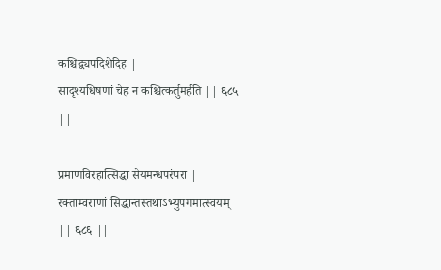कश्चिद्व्यपदिशेदिह |
सादृश्यधिषणां चेह न कश्चित्कर्तुमर्हति || ६८५ ||

प्रमाणविरहात्सिद्धा सेयमन्धपरंपरा |
रक्ताम्वराणां सिद्धान्तस्तथाऽभ्युपगमात्स्वयम् || ६८६ ||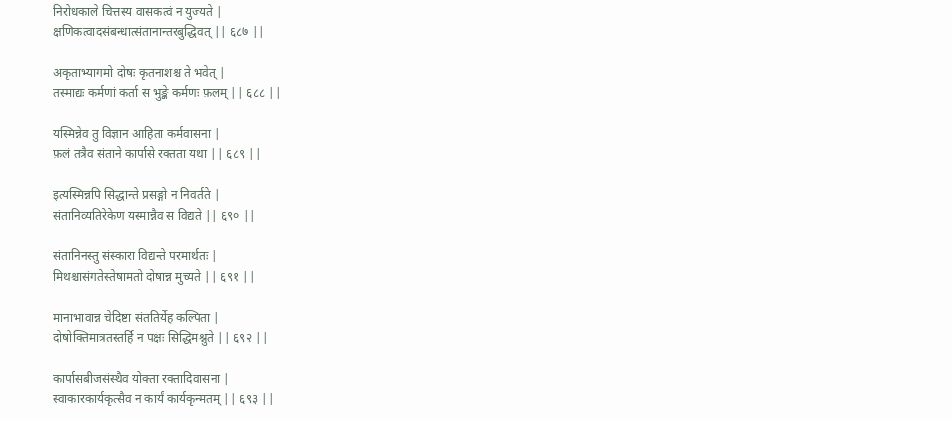निरोधकाले चित्तस्य वासकत्वं न युज्यते |
क्षणिकत्वादसंबन्धात्संतानान्तरबुद्धिवत् || ६८७ ||

अकृताभ्यागमो दोषः कृतनाशश्च ते भवेत् |
तस्माद्यः कर्मणां कर्ता स भुङ्के कर्मणः फ़लम् || ६८८ ||

यस्मिन्नेव तु विज्ञान आहिता कर्मवासना |
फ़लं तत्रैव संताने कार्पासे रक्तता यथा || ६८९ ||

इत्यस्मिन्नपि सिद्धान्ते प्रसङ्गो न निवर्तते |
संतानिव्यतिरेकेण यस्मान्नैव स विद्यते || ६९० ||

संतानिनस्तु संस्कारा विद्यन्ते परमार्थतः |
मिथश्चासंगतेस्तेषामतो दोषान्न मुच्यते || ६९१ ||

मानाभावान्न चेदिष्टा संततिर्येह कल्पिता |
दोषोक्तिमात्रतस्तर्हि न पक्षः सिद्धिमश्नुते || ६९२ ||

कार्पासबीजसंस्थैव योक्ता रक्तादिवासना |
स्वाकारकार्यकृत्सैव न कार्यं कार्यकृन्मतम् || ६९३ ||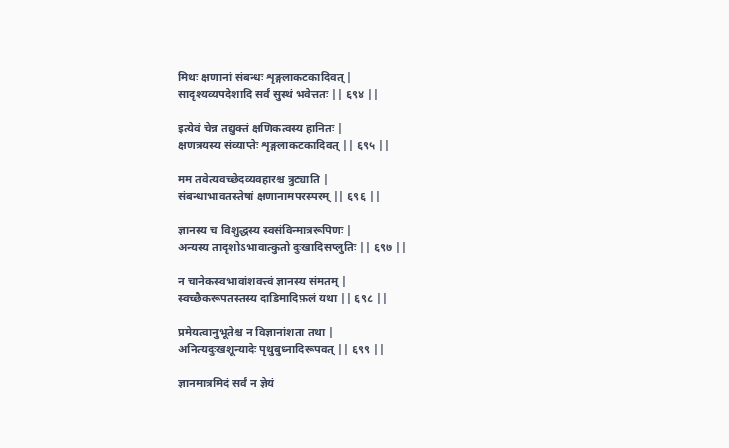मिथः क्षणानां संबन्धः शृङ्गलाकटकादिवत् |
सादृश्यव्यपदेशादि सर्वं सुस्थं भवेत्ततः || ६९४ ||

इत्येवं चेन्न तद्युक्तं क्षणिकत्वस्य हानितः |
क्षणत्रयस्य संव्याप्तेः शृङ्गलाकटकादिवत् || ६९५ ||

मम तवेत्यवच्छेदव्यवहारश्च त्रुट्याति |
संबन्धाभावतस्तेषां क्षणानामपरस्परम् || ६९६ ||

ज्ञानस्य च विशुद्धस्य स्वसंविन्मात्ररूपिणः |
अन्यस्य तादृशोऽभावात्कुतो दुःखादिसप्लुतिः || ६९७ ||

न चानेकस्वभावांशवत्त्वं ज्ञानस्य संमतम् |
स्वच्छैकरूपतस्तस्य दाडिमादिफ़लं यथा || ६९८ ||

प्रमेयत्वानुभूतेश्च न विज्ञानांशता तथा |
अनित्यदुःखशून्यादेः पृथुबुध्नादिरूपवत् || ६९९ ||

ज्ञानमात्रमिदं सर्वं न ज्ञेयं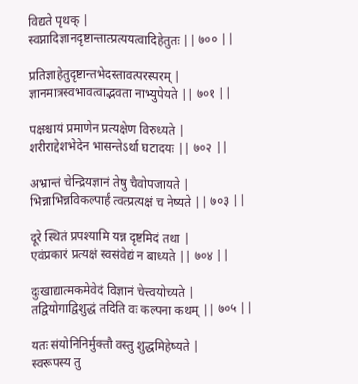विद्यते पृथक् |
स्वप्नादिज्ञानदृष्टान्तात्प्रत्ययत्वादिहेतुतः || ७०० ||

प्रतिज्ञाहेतुदृष्टान्तभेदस्तावत्परस्परम् |
ज्ञानमात्रस्वभावत्वाद्भवता नाभ्युपेयते || ७०१ ||

पक्षश्चायं प्रमाणेन प्रत्यक्षेण विरुध्यते |
शरीराद्देशभेदेन भासन्तेऽर्था घटादयः || ७०२ ||

अभ्रान्तं चेन्द्रियज्ञानं तेषु चैवोपजायते |
भिन्नाभिन्नविकल्पार्हं त्वत्प्रत्यक्षं च नेष्यते || ७०३ ||

दूरे स्थितं प्रपश्यामि यन्न दृष्टमिदं तथा |
एवंप्रकारं प्रत्यक्षं स्वसंवेद्यं न बाध्यते || ७०४ ||

दुःखाद्यात्मकमेवेदं विज्ञानं चेत्त्वयोच्यते |
तद्वियोगाद्विशुद्धं तदिति वः कल्पना कथम् || ७०५ ||

यतः संयोनिनिर्मुक्तौ वस्तु शुद्धमिहेष्यते |
स्वरूपस्य तु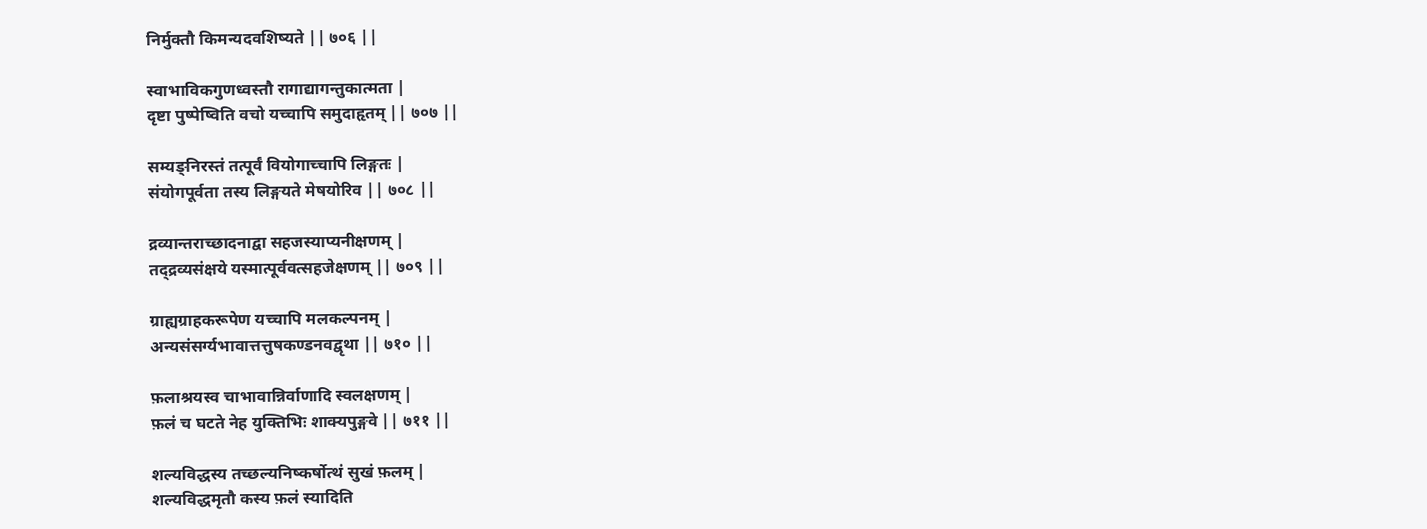निर्मुक्तौ किमन्यदवशिष्यते || ७०६ ||

स्वाभाविकगुणध्वस्तौ रागाद्यागन्तुकात्मता |
दृष्टा पुष्पेष्विति वचो यच्चापि समुदाहृतम् || ७०७ ||

सम्यङ्निरस्तं तत्पूर्वं वियोगाच्चापि लिङ्गतः |
संयोगपूर्वता तस्य लिङ्गयते मेषयोरिव || ७०८ ||

द्रव्यान्तराच्छादनाद्वा सहजस्याप्यनीक्षणम् |
तद्द्रव्यसंक्षये यस्मात्पूर्ववत्सहजेक्षणम् || ७०९ ||

ग्राह्यग्राहकरूपेण यच्चापि मलकल्पनम् |
अन्यसंसर्ग्यभावात्तत्तुषकण्डनवद्वृथा || ७१० ||

फ़लाश्रयस्व चाभावान्निर्वाणादि स्वलक्षणम् |
फ़लं च घटते नेह युक्तिभिः शाक्यपुङ्गवे || ७११ ||

शल्यविद्धस्य तच्छल्यनिष्कर्षोत्थं सुखं फ़लम् |
शल्यविद्धमृतौ कस्य फ़लं स्यादिति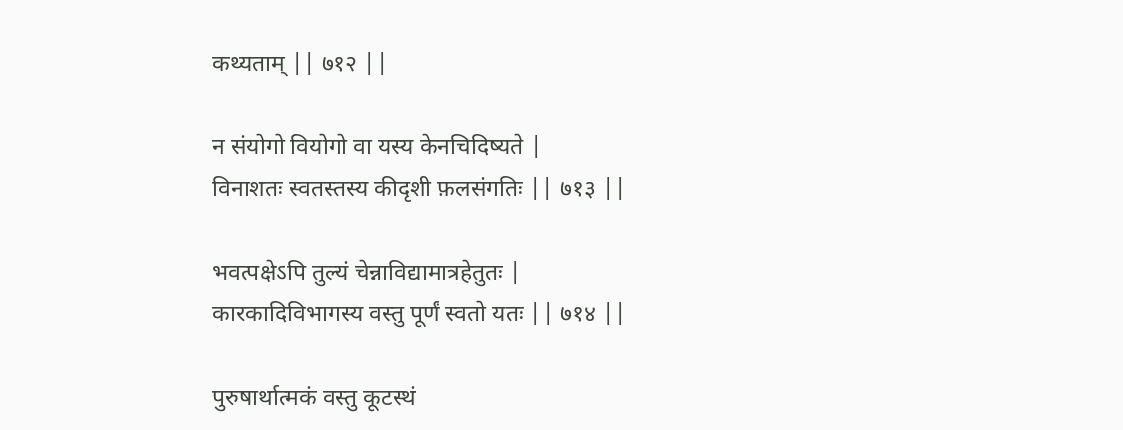कथ्यताम् || ७१२ ||

न संयोगो वियोगो वा यस्य केनचिदिष्यते |
विनाशतः स्वतस्तस्य कीदृशी फ़लसंगतिः || ७१३ ||

भवत्पक्षेऽपि तुल्यं चेन्नाविद्यामात्रहेतुतः |
कारकादिविभागस्य वस्तु पूर्णं स्वतो यतः || ७१४ ||

पुरुषार्थात्मकं वस्तु कूटस्थं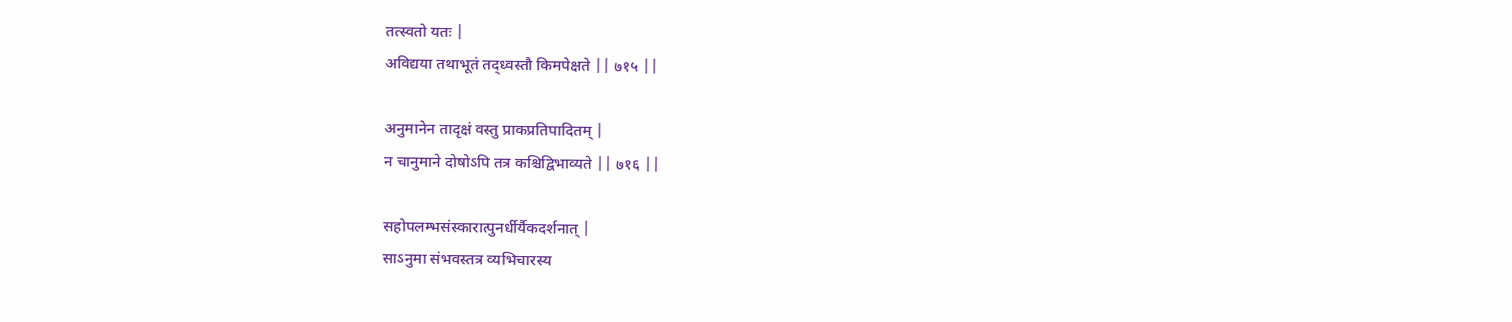तत्स्वतो यतः |
अविद्यया तथाभूतं तद्ध्वस्तौ किमपेक्षते || ७१५ ||

अनुमानेन तादृक्षं वस्तु प्राकप्रतिपादितम् |
न चानुमाने दोषोऽपि तत्र कश्चिद्विभाव्यते || ७१६ ||

सहोपलम्भसंस्कारात्पुनर्धीर्यैकदर्शनात् |
साऽनुमा संभवस्तत्र व्यभिचारस्य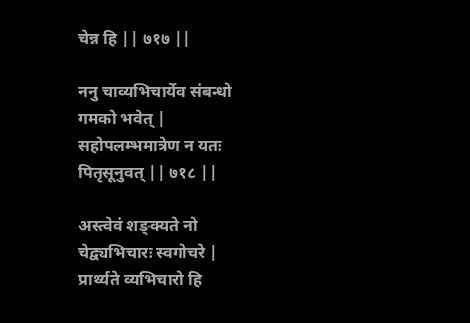चेन्न हि || ७१७ ||

ननु चाव्यभिचार्येव संबन्धो गमको भवेत् |
सहोपलम्भमात्रेण न यतः पितृसूनुवत् || ७१८ ||

अस्त्वेवं शङ्क्यते नो चेद्व्यभिचारः स्वगोचरे |
प्रार्थ्यते व्यभिचारो हि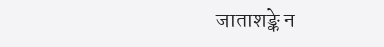जाताशङ्के न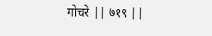गोचरे || ७१९ ||